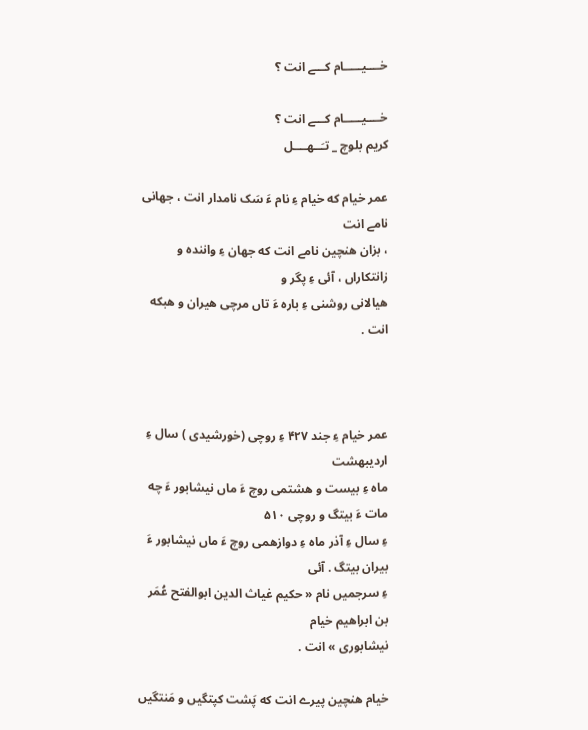خــــیـــــام کـــے انت ؟

خــــیـــــام کـــے انت ؟
کریم بلوچ _ تـَــهــــل

عمر خیام که خیام ءِ نام ءَ سَک نامدار انت ، جهانی نامے انت
، بزان هنچین نامے انت که جهان ءِ واننده و زانتکاراں ، آئی ءِ پگر و
هیالانی روشنی ءِ باره ءَ تاں مرچی هیران و هبکه انت .



عمر خیام ءِ جند ۴۲۷ ءِ روچی (خورشیدی ) سال ءِ اردیبهشت
ماه ءِ بیست و هشتمی روچ ءَ ماں نیشابور ءَ چه مات ءَ بیتگ و روچی ۵۱۰
ءِ سال ءِ آذر ماه ءِ دوازهمی روچ ءَ ماں نیشابور ءَ بیران بیتگ . آئی
ءِ سرجمیں نام « حکیم غیاث الدین ابوالفتح عُمَر بن ابراهیم خیام
نیشابوری » انت .

خیام هنچین پیرے انت که پَشت کپتگیں و مَنتگیں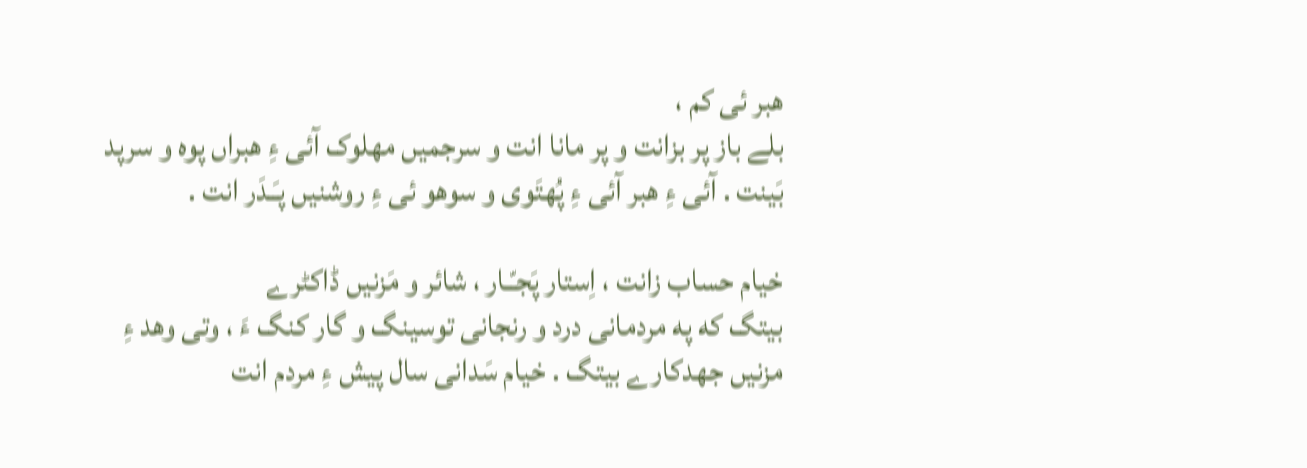هبر ئی کم ،
بلے باز پر بزانت و پر مانا انت و سرجمیں مهلوک آئی ءِ هبراں پوه و سرپد
بَینت . آئی ءِ هبر آئی ءِ پُهتَوی و سوهو ئی ءِ روشنیں پـَـدَر انت .

خیام حساب زانت ، اِستار پَجـّـار ، شائر و مَزنیں ڈاکٹرے
بیتگ که په مردمانی درد و رنجانی توسینگ و گار کنگ ءَ ، وتی وهد ءِ
مزنیں جهدکارے بیتگ . خیام سَدانی سال پیش ءِ مردم انت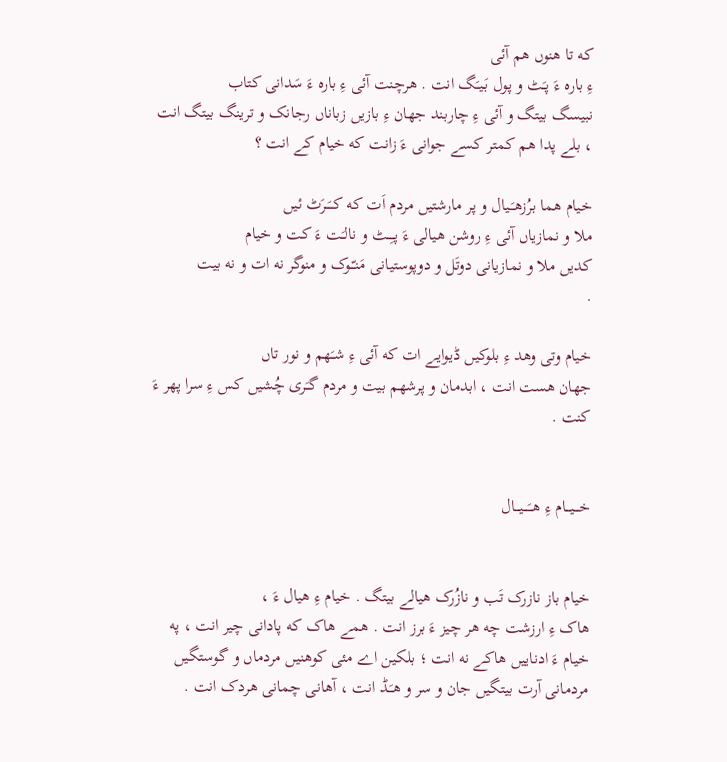که تا هنوں هم آئی
ءِ باره ءَ پـَٹ و پول بَـیـَگ انت . هرچنت آئی ءِ باره ءَ سَدانی کتاب
نبیسگ بیتگ و آئی ءِ چاربند جهان ءِ بازیں زباناں رجانک و ترینگ بیتگ انت
، بلے پدا هم کمتر کسے جوانی ءَ زانت که خیام کے انت ؟

خیام هما برُزهـَـیال و پر مارشتیں مردم اَت که کــَــرَٹ ئیں
ملا و نمازیاں آئی ءِ روشن هیالی ءَ پــِــٹ و نالـَت ءَ کت و خیام
کدیں ملا و نمازیانی دوتَل و دوپوستیانی مَنـّـوک و منوگر نه ات و نه بیت
.

خیام وتی وهد ءِ بلوکیں ڈیوایے ات که آئی ءِ شـَهم و نور تاں
جهان هست انت ، ابدمان و پرشهم بیت و مردم گـَری چُشیں کس ءِ سرا پهر ءَ
کنت .


خـــیـــام ءِ هــَـــیـــال


خیام باز نازرک تَب و نازُرک هیالے بیتگ . خیام ءِ هیال ءَ ،
هاک ءِ ارزشت چه هر چیز ءَ برز انت . همے هاک که پادانی چیر انت ، په
خیام ءَ ادناییں هاکے نه انت ؛ بلکین اے مئی کوهنیں مردماں و گوستگیں
مردمانی آرت بیتگیں جان و سر و هـَـڈ انت ، آهانی چمانی هردک انت .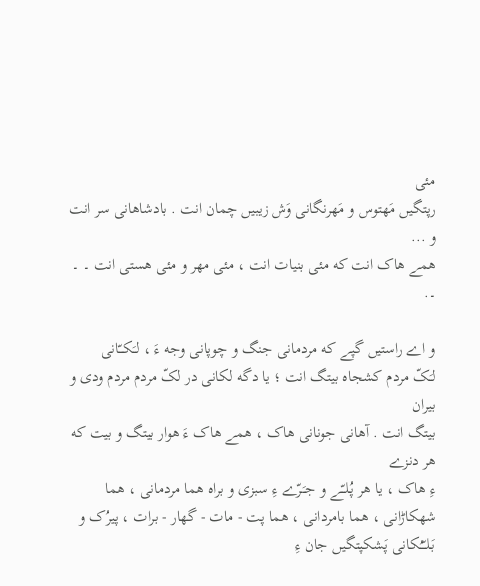مئی
رپتگیں مَهتوس و مَهرنگانی وَش زیبیں چمان انت . بادشاهانی سر انت و ...
همے هاک انت که مئی بنیات انت ، مئی مهر و مئی هستی انت ۔ ۔ ۔.

و اے راستیں گپے که مردمانی جنگ و چوپانی وجه ءَ ، لـَکــّانی
لـَکّ مردم کشجاه بیتگ انت ؛ یا دگه لکانی در لکّ مردم مردم ودی و بیران
بیتگ انت . آهانی جونانی هاک ، همے هاک ءَ هوار بیتگ و بیت که هر دنزے
ءِ هاک ، یا هر پُـلـّـے و جـَـرّے ءِ سبزی و براه هما مردمانی ، هما
شهکاڑانی ، هما بامردانی ، هما پت - مات - گهار - برات ، پیرُک و
بَـلـّـُکانی پَشکپتگیں جان ءِ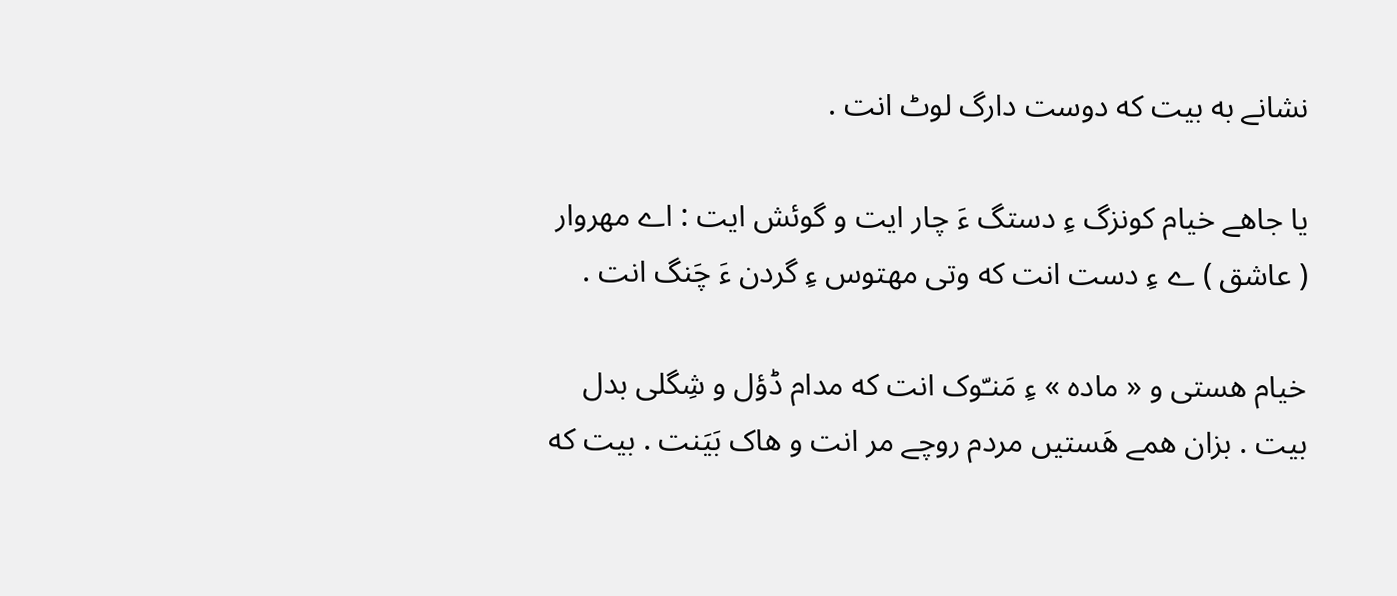نشانے به بیت که دوست دارگ لوٹ انت .

یا جاهے خیام کونزگ ءِ دستگ ءَ چار ایت و گوئش ایت : اے مهروار
( عاشق ) ے ءِ دست انت که وتی مهتوس ءِ گردن ءَ چَنگ انت .

خیام هستی و « ماده » ءِ مَنـّوک انت که مدام ڈؤل و شِگلی بدل
بیت . بزان همے هَستیں مردم روچے مر انت و هاک بَیَنت . بیت که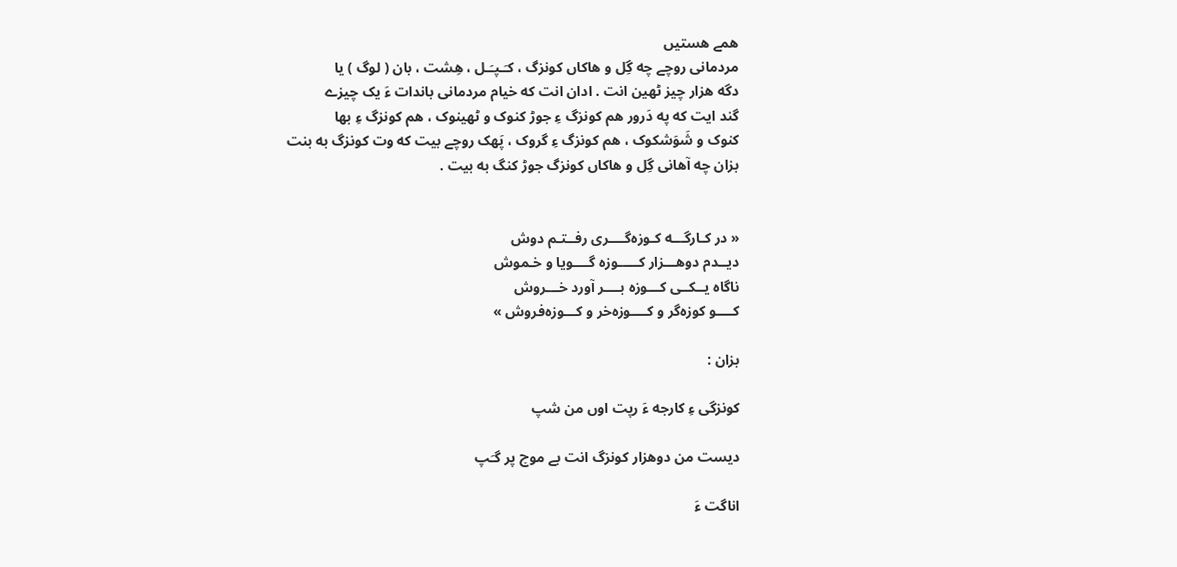همے هستیں
مردمانی روچے چه گِل و هاکاں کونزگ ، کـَـپـَـل ، هِشت ، بان ( لوگ ) یا
دگه هزار چیز ٹهین انت . ادان انت که خیام مردمانی باندات ءَ یک چیزے
گند ایت که په دَرور هم کونزگ ءِ جوڑ کنوک و ٹهینوک ، هم کونزگ ءِ بها
کنوک و شَوَشکوک ، هم کونزگ ءِ گروک ، پَهک روچے بیت که وت کونزگ به بنت
بزان چه آهانی گِل و هاکاں کونزگ جوڑ کنگ به بیت .


« در کـارگـــه کـوزه‌گــــری رفــتـم دوش
دیــدم دوهـــزار کـــــوزه گــــویا و خـموش
ناگاه یــکــی کـــوزه بــــر آورد خـــروش
کــــو کوزه‌گر و کــــوزه‌خر و کـــوزه‌فروش »

بزان :

کونزگی ءِ کارجه ءَ رپت اوں من شپ

دیست من دوهزار کونزگ انت بے موچ پر گـَپ

اناگت ءَ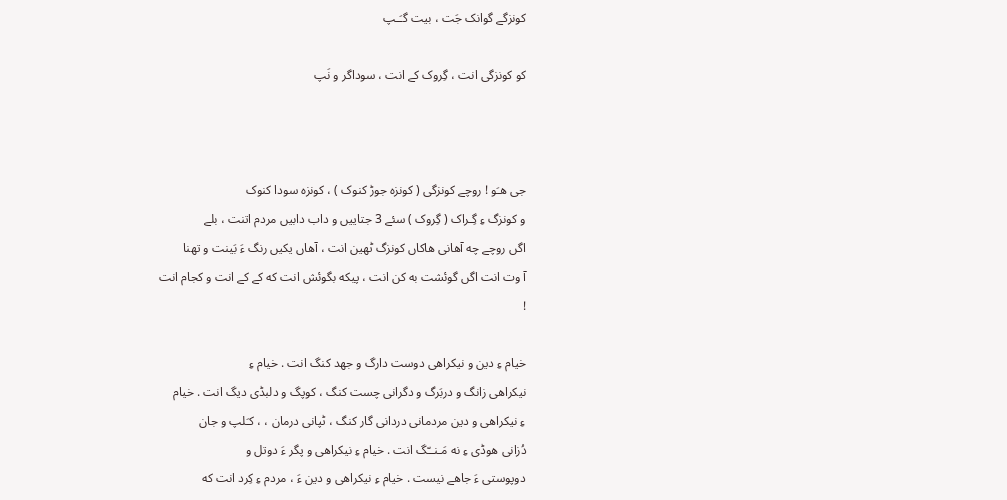کونزگے گوانک جَت ، بیت گـَـپ

کو کونزگی انت ، گِروک کے انت ، سوداگر و نَپ



جی هـَو ! روچے کونزگی ( کونزه جوڑ کنوک ) ، کونزه سودا کنوک
و کونزگ ءِ گِـراک ( گِروک ) سئے 3 جتاییں و داب دابیں مردم اتنت ، بلے
اگں روچے چه آهانی هاکاں کونزگ ٹهین انت ، آهاں یکیں رنگ ءَ بَینت و تهنا
آ وت انت اگں گوئشت به کن انت ، پیکه بگوئش انت که کے کے انت و کجام انت
!

خیام ءِ دین و نیکراهی دوست دارگ و جهد کنگ انت . خیام ءِ
نیکراهی زانگ و دربَرگ و دگرانی چست کنگ ، کوپگ و دلبڈی دیگ انت . خیام
ءِ نیکراهی و دین مردمانی دردانی گار کنگ ، ٹپانی درمان ، ، کـَلپ و جان
دُزانی هوڈی ءِ نه مَـنــّگ انت . خیام ءِ نیکراهی و پگر ءَ دوتل و
دوپوستی ءَ جاهے نیست . خیام ءِ نیکراهی و دین ءَ ، مردم ءِ کِرد انت که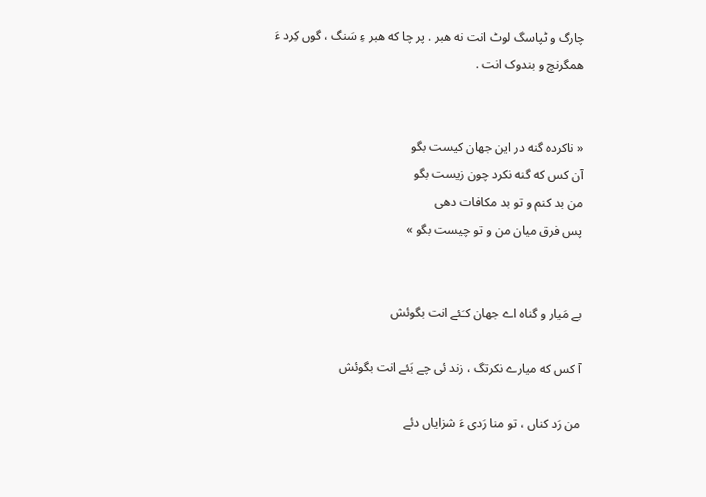چارگ و ٹپاسگ لوٹ انت نه هبر . پر چا که هبر ءِ سَنگ ، گوں کِرد ءَ
همگرنچ و بندوک انت .


« ناکرده گنه در این جهان کیست بگو
آن کس که گنه نکرد چون زیست بگو
من بد کنم و تو بد مکافات دهی
پس فرق میان من و تو چیست بگو »


بے مَیار و گناه اے جهان کـَئے انت بگوئش

آ کس که میارے نکرتگ ، زند ئی چے بَئے انت بگوئش

من رَد کناں ، تو منا رَدی ءَ شزایاں دئے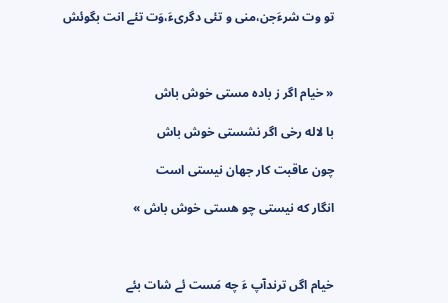تو وت شرءَجن،منی و تئی دگریءَ،وَت تئے انت بگوئش



« خیام اگر ز باده مستی خوش باش

با لاله رخی اگر نشستی خوش باش

چون عاقبت کار جهان نیستی است

انگار که نیستی چو هستی خوش باش »



خیام اگں ترندآپ ءَ چه مَست ئے شات بئے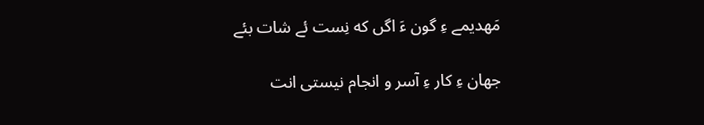مَهدیمے ءِ گون ءَ اگں که نِست ئے شات بئے

جهان ءِ کار ءِ آسر و انجام نیستی انت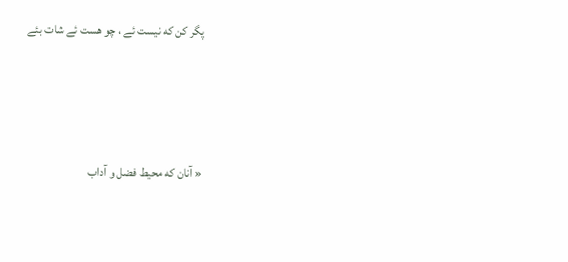پگر کن که نیست ئے ، چو هست ئے شات بئے




« آنان که محیط فضل و آداب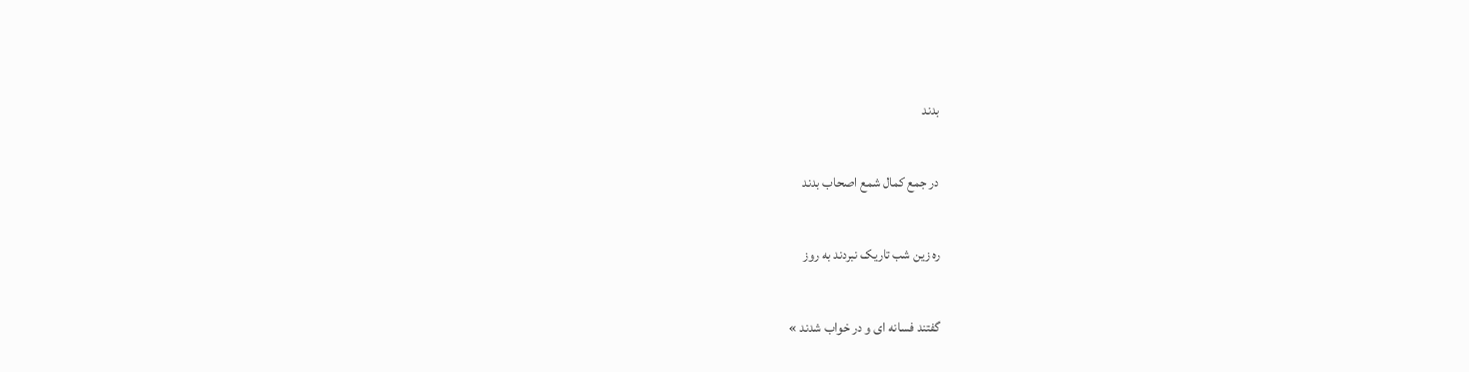بدند

در جمع کمال شمع اصحاب بدند

ره زین شب تاریک نبردند به روز

گفتند فسانه ای و در خواب شدند »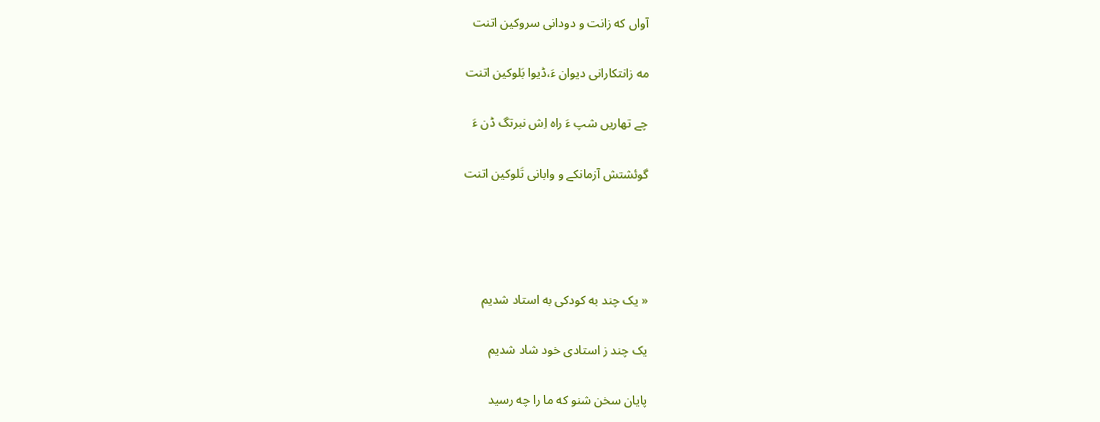آواں که زانت و دودانی سروکین اتنت

مه زانتکارانی دیوان ءَ،ڈیوا بَلوکین اتنت

چے تهاریں شپ ءَ راه اِش نبرتگ ڈن ءَ

گوئشتش آزمانکے و وابانی تَلوکین اتنت




« یک چند به کودکی به استاد شدیم

یک چند ز استادی خود شاد شدیم

پایان سخن شنو که ما را چه رسید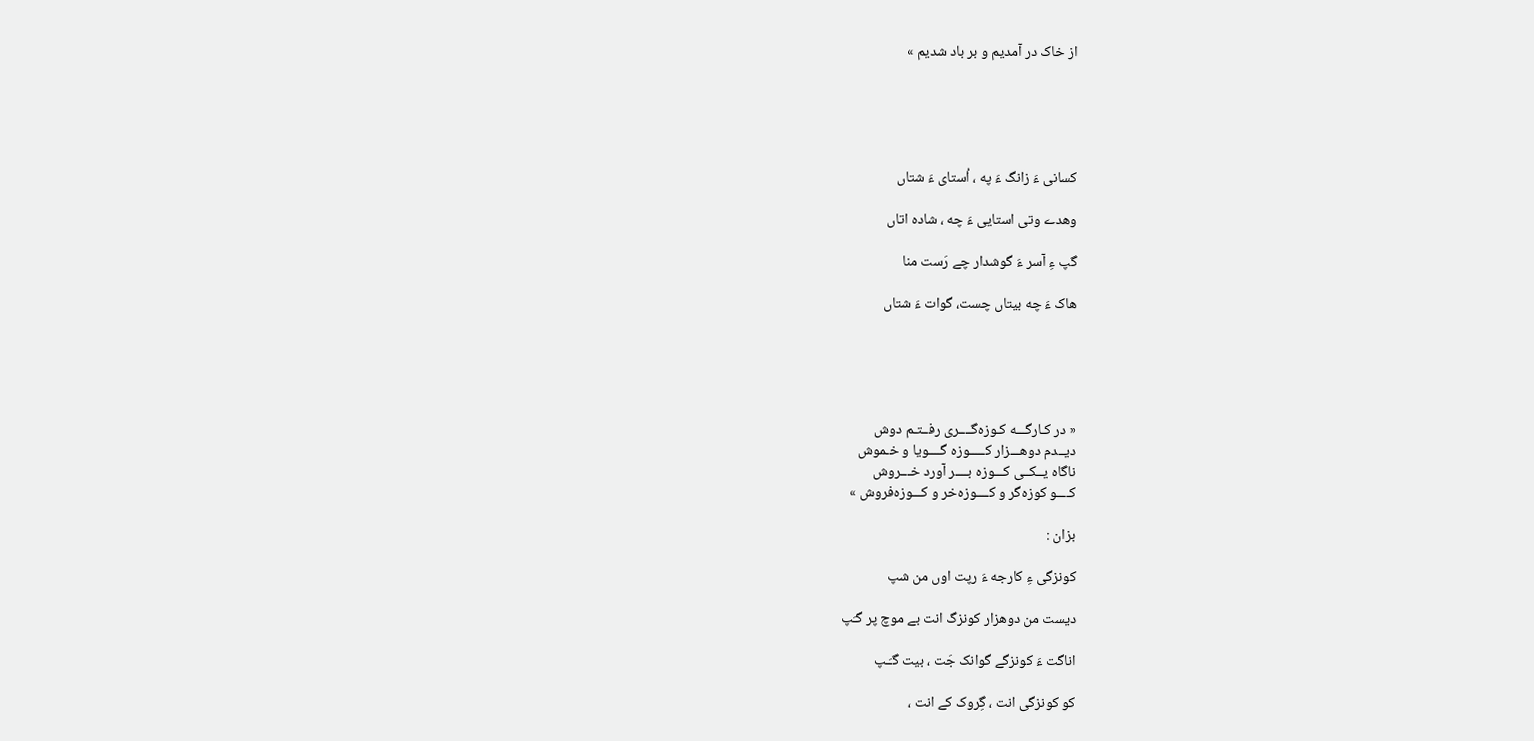از خاک در آمدیم و بر باد شدیم »





کسانی ءَ زانگ ءَ په ، اُستای ءَ شتاں

وهدے وتی استایی ءَ چه ، شاده اتاں

گپ ءِ آسر ءَ گوشدار چے رَست منا

هاک ءَ چه بیتاں چست، گوات ءَ شتاں





« در کـارگـــه کـوزه‌گــــری رفــتـم دوش
دیــدم دوهـــزار کـــــوزه گــــویا و خـموش
ناگاه یــکــی کـــوزه بــــر آورد خـــروش
کــــو کوزه‌گر و کــــوزه‌خر و کـــوزه‌فروش »

بزان :

کونزگی ءِ کارجه ءَ رپت اوں من شپ

دیست من دوهزار کونزگ انت بے موچ پر گـَپ

اناگت ءَ کونزگے گوانک جَت ، بیت گـَـپ

کو کونزگی انت ، گِروک کے انت ،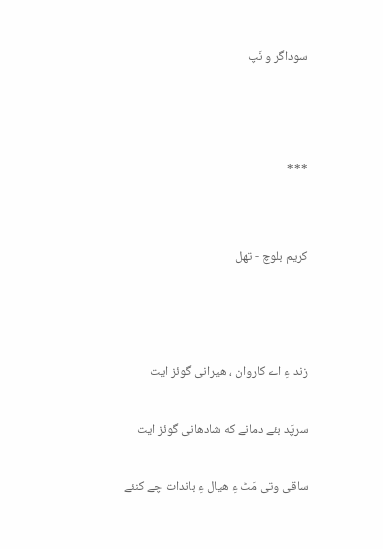سوداگر و نَپ



***


کریم بلوچ - تهل



زند ءِ اے کاروان ، هیرانی گوئز ایت

سرپَد بئے دمانے که شادهانی گوئز ایت

ساقی وتی مَٹ ءِ هیال ءِ باندات چے کنئے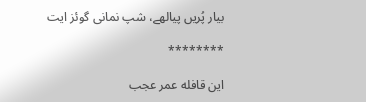بیار پُریں پیالهے، شپ نمانی گوئز ایت

********

این قافله عمر عجب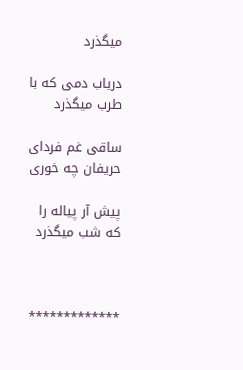میگذرد

دریاب دمی که با طرب میگذرد

ساقی غم فردای حریفان چه خوری

پیش آر پیاله را که شب میگذرد



*************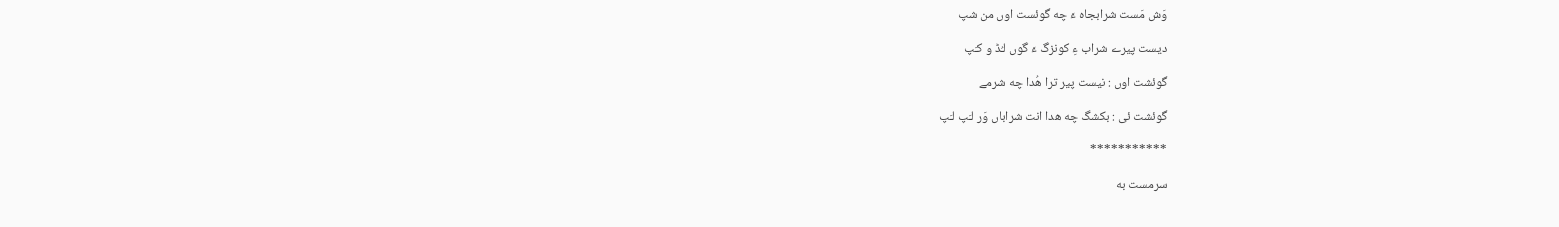وَش مَست شرابجاه ءَ چه گوئست اوں من شپ

دیست پیرے شراب ءِ کونزگ ءَ گوں لـُڈ و کـَپ

گوئشت اوں : نیست پیر ترا هُدا چه شرمے

گوئشت ئی : بکشگ چه هدا انت شراباں وَر لـَپ لـَپ

***********

سرمست به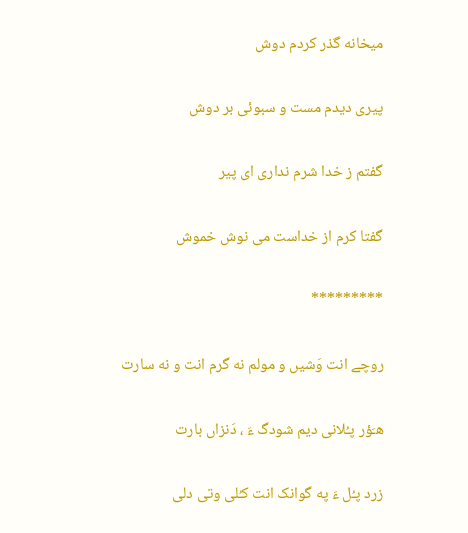میخانه گذر کردم دوش

پیری دیدم مست و سبوئی بر دوش

گفتم ز خدا شرم نداری ای پیر

گفتا کرم از خداست می نوش خموش

*********

روچے انت وَشیں و مولم نه گرم انت و نه سارت

هـَؤر پـُلانی دیم شودگ ءَ ، دَنزاں بارت

زرد پـُل ءَ په گوانک انت کـُلی وتی دلی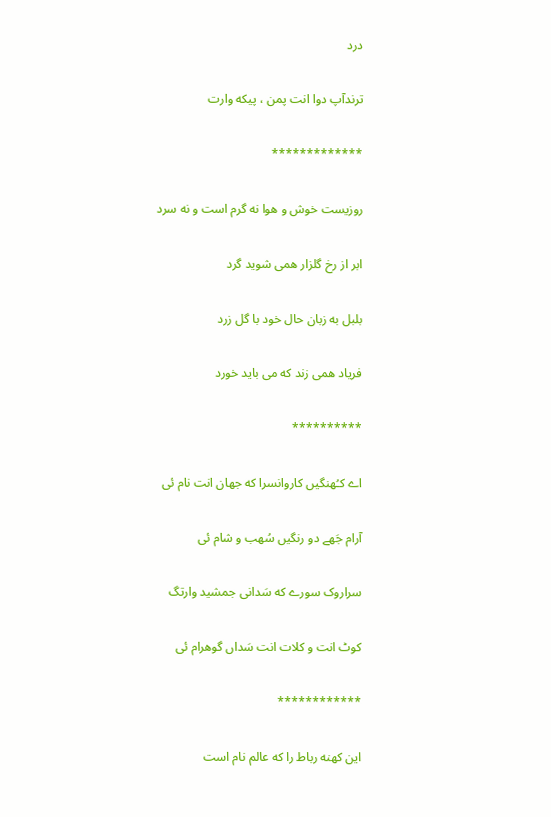درد

ترندآپ دوا انت پمن ، پیکه وارت

*************

روزیست خوش و هوا نه گرم است و نه سرد

ابر از رخ گلزار همی شوید گرد

بلبل به زبان حال خود با گل زرد

فریاد همی زند که می باید خورد

**********

اے کـُهنگیں کاروانسرا که جهان انت نام ئی

آرام جَهے دو رنگیں سُهب و شام ئی

سراروک سورے که سَدانی جمشید وارتگ

کوٹ انت و کلات انت سَداں گوهرام ئی

************

این کهنه رباط را که عالم نام است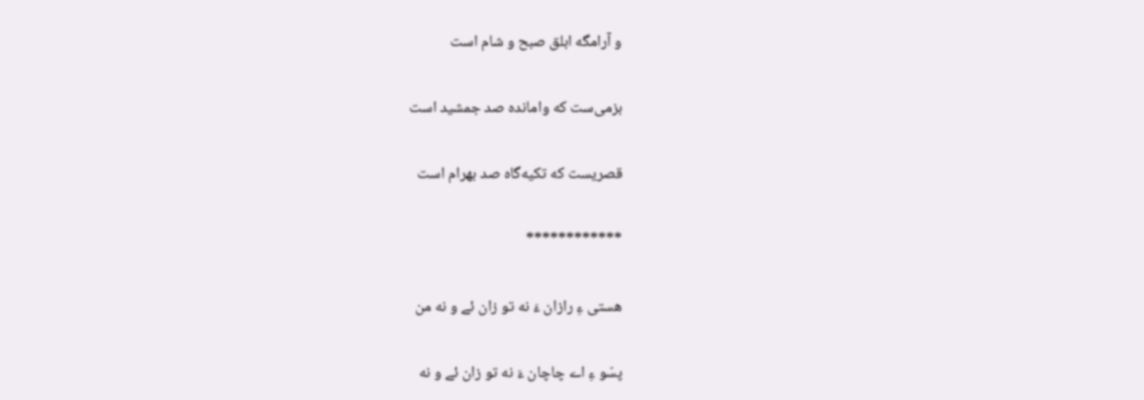و آرامگه ابلق صبح و شام است

بزمی‌ست که وامانده صد جمشید است

قصریست که تکیه‌گاه صد بهرام است

************

هستی ءِ رازان ءَ نه تو زان ئے و نه من

پسّو ءِ اے چاچان ءَ نه تو زان ئے و نه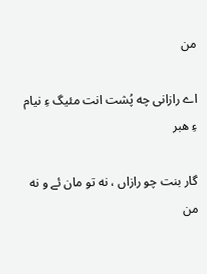من

اے رازانی چه پُشت انت مئیگ ءِ نیام ءِ هبر

گار بنت چو رازاں ، نه تو مان ئے و نه من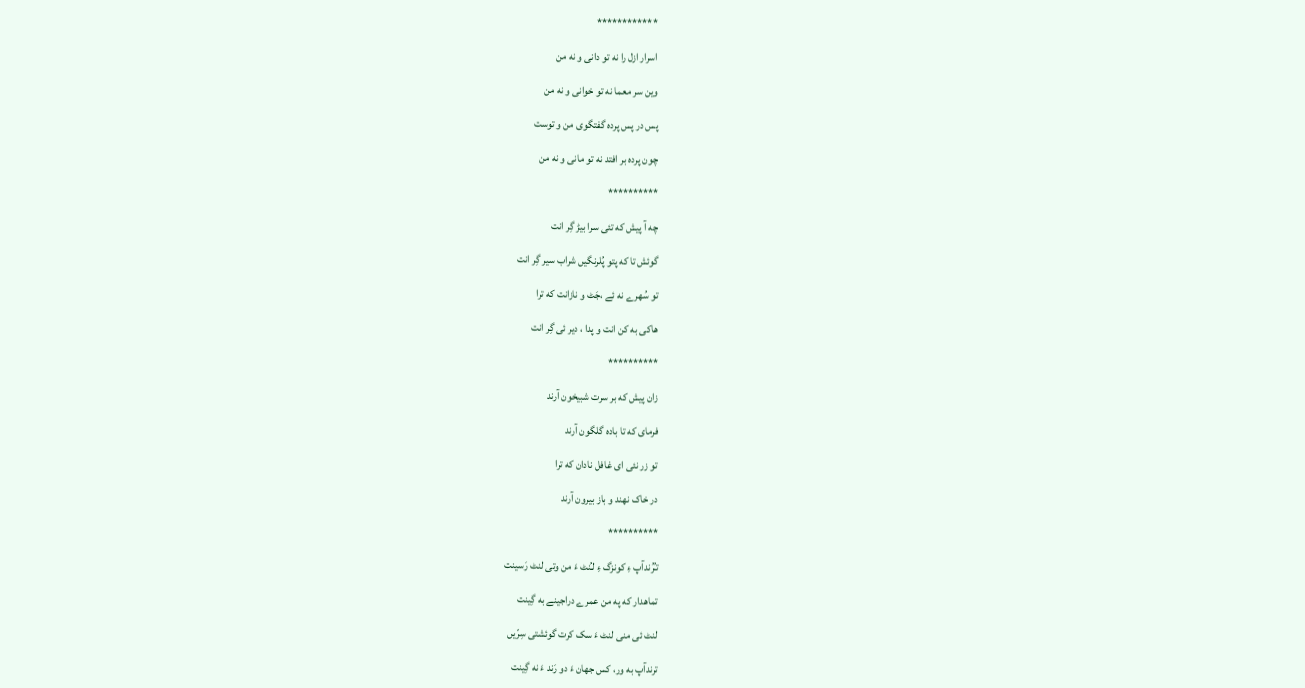************

اسرار ازل را نه تو دانی و نه من

وین سر معما نه تو خوانی و نه من

پس در پس پرده گفتگوی من و توست

چون پرده بر افتد نه تو مانی و نه من

**********

چه آ پیش که تئی سرا بیڑ گِر انت

گوئش تا که پتو پُلرنگیں شراب سیر گِر انت

تو سُهرے نه ئے ،جَٹ و نازانت که ترا

هاکی به کن انت و پدا ، دیر ئی گِر انت

**********

زان پیش که بر سرت شبیخون آرند

فرمای که تا باده گلگون آرند

تو زر نئی ای غافل نادان که ترا

در خاک نهند و باز بیرون آرند

**********

تـُرُندآپ ءِ کونزگ ءِ لـُنٹ ءَ من وتی لنٹ رَسینت

تماهدار که په من عمرے دراجینے به گِینت

لنٹ ئی منی لنٹ ءَ سک کرت گوئشتی سِرّیں

ترندآپ به ور، کس جهان ءَ دو رَند ءَ نه گِینت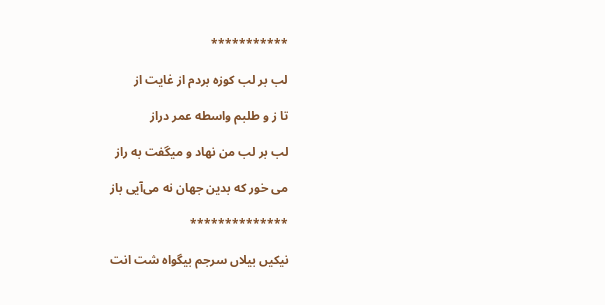***********

لب بر لب کوزه بردم از غایت از

تا ز و طلبم واسطه عمر دراز

لب بر لب من نهاد و میگفت به راز

می‌ خور که بدین جهان نه می‌‌آیی باز

**************

نیکیں بیلاں سرجم بیگواه شت انت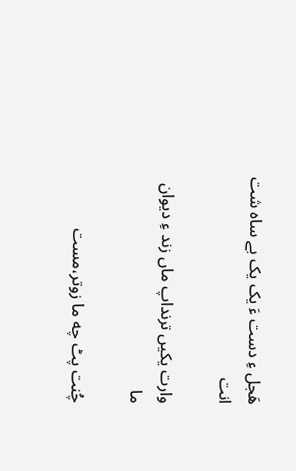هَجل ءِ دست ءَ یک یک بے ساه شت انت

وارت یکیں ترنداپ ماں زند ءِ دیوان ما

چُنت پٹ چه ما زوتر،مست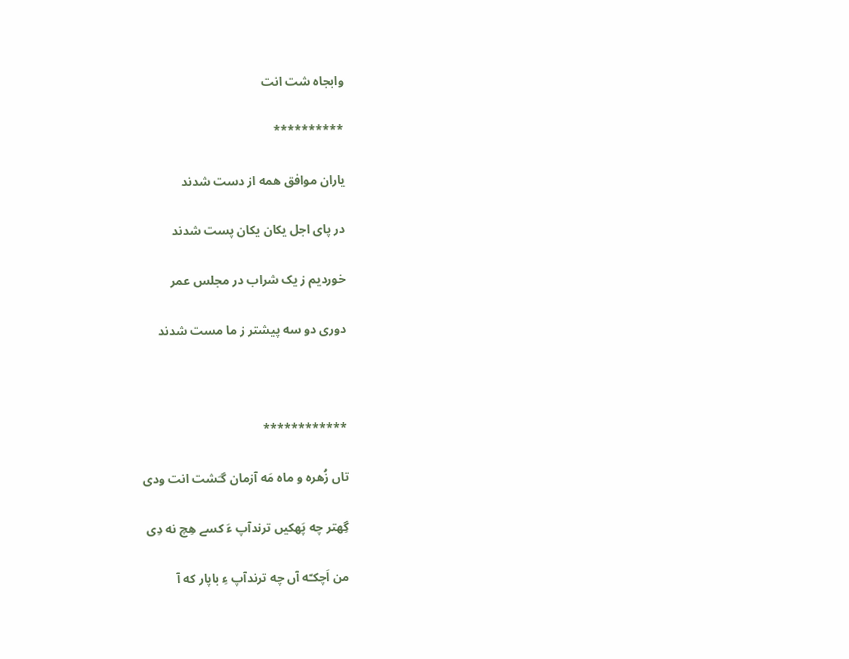وابجاه شت انت

**********

یاران موافق همه از دست شدند

در پای اجل یکان یکان پست شدند

خوردیم ز یک شراب در مجلس عمر

دوری دو سه پیشتر ز ما مست شدند



************

تاں زُهره و ماه مَه آزمان گـَشت انت ودی

گِهتر چه پَهکیں ترندآپ ءَ کسے هِچ نه دِی

من اَچکـّه آں چه ترندآپ ءِ باپار که آ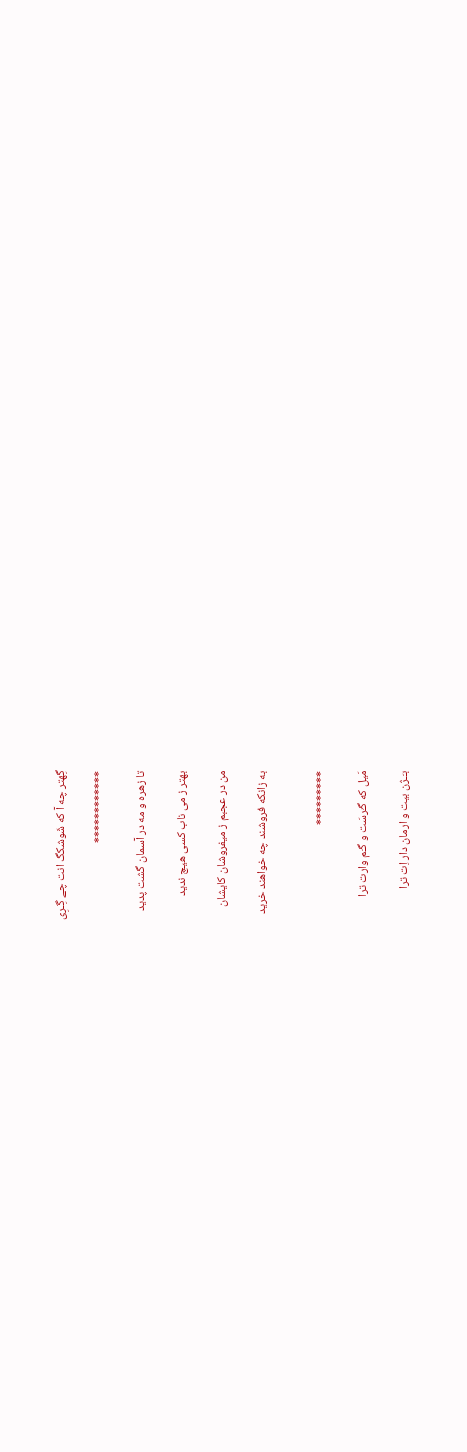گِهتر چه آ که شَوشکگ انت چے گِـرِی

************

تا زهره و مه در آسمان گشت پدید

بهتر ز می ناب کسی هیچ ندید

من در عجبم ز میفروشان کایشان

به زانکه فروشند چه خواهند خرید


*********

مَیل که گـُرسَت و گـَم وارت ترا

بـَـژن بیت و ارمان دار اِت ترا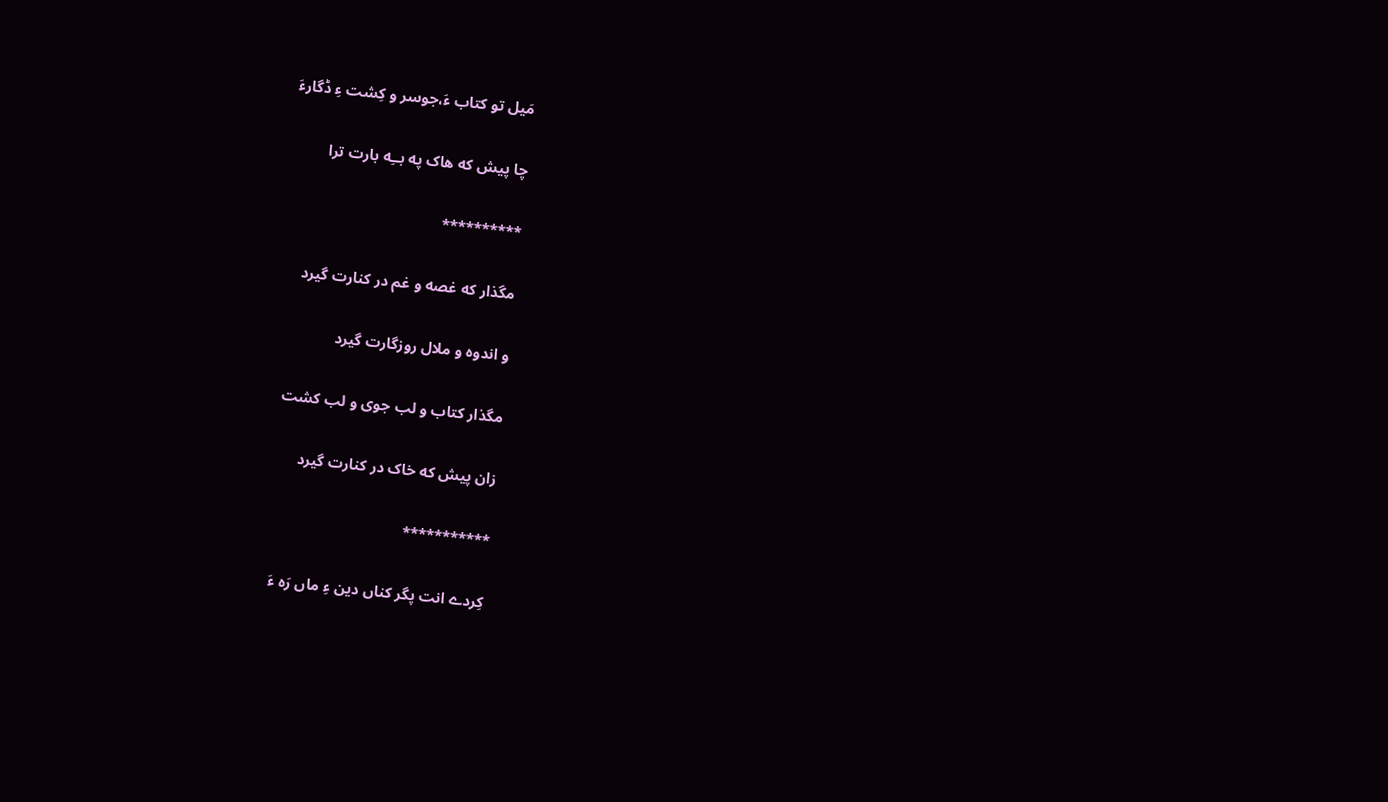مَیل تو کتاب ءَ،جوسر و کِشت ءِ ڈگارءَ

چا پیش که هاک په بــِه بارت ترا

**********

مگذار که غصه و غم در کنارت گیرد

و اندوه و ملال روزگارت گیرد

مگذار کتاب و لب جوی و لب کشت

زان پیش که خاک در کنارت گیرد

***********

کِردے انت پگر کناں دین ءِ ماں رَه ءَ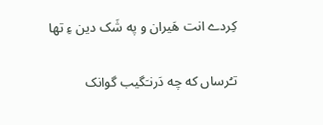کِردے انت هَیران و په شَک دین ءِ تها

تـُرساں که چه دَرنـَگیب گوانک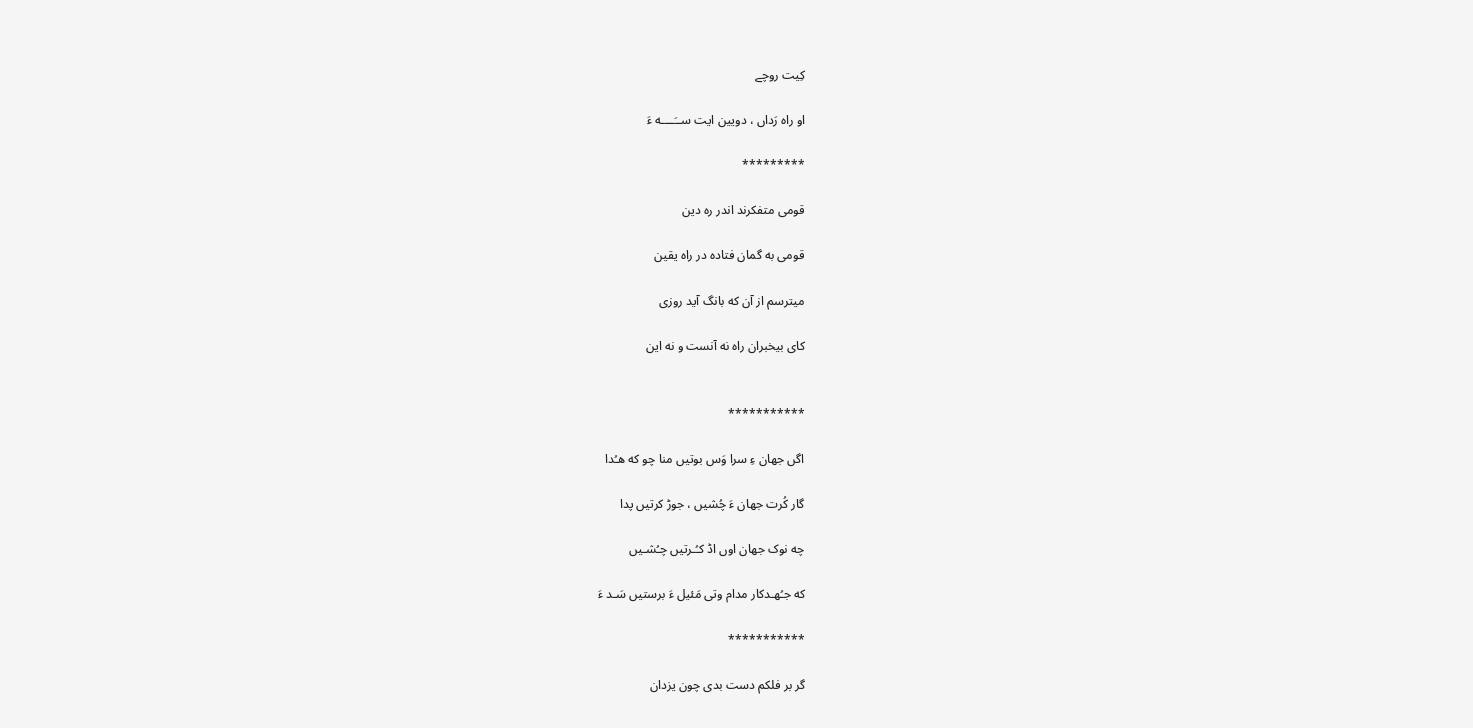کِیت روچے

او راه رَداں ، دویین ایت ســَــــه ءَ

*********

قومی متفکرند اندر ره دین

قومی به گمان فتاده در راه یقین

میترسم از آن که بانگ آید روزی

کای بیخبران راه نه آنست و نه این


***********

اگں جهان ءِ سرا وَس بوتیں منا چو که هـُدا

گار کُرت جهان ءَ چُشیں ، جوڑ کرتیں پدا

چه نوک جهان اوں اڈ کـُـرتیں چـُشـیں

که جـُهـدکار مدام وتی مَئیل ءَ برستیں سَـد ءَ

***********

گر بر فلکم دست بدی چون یزدان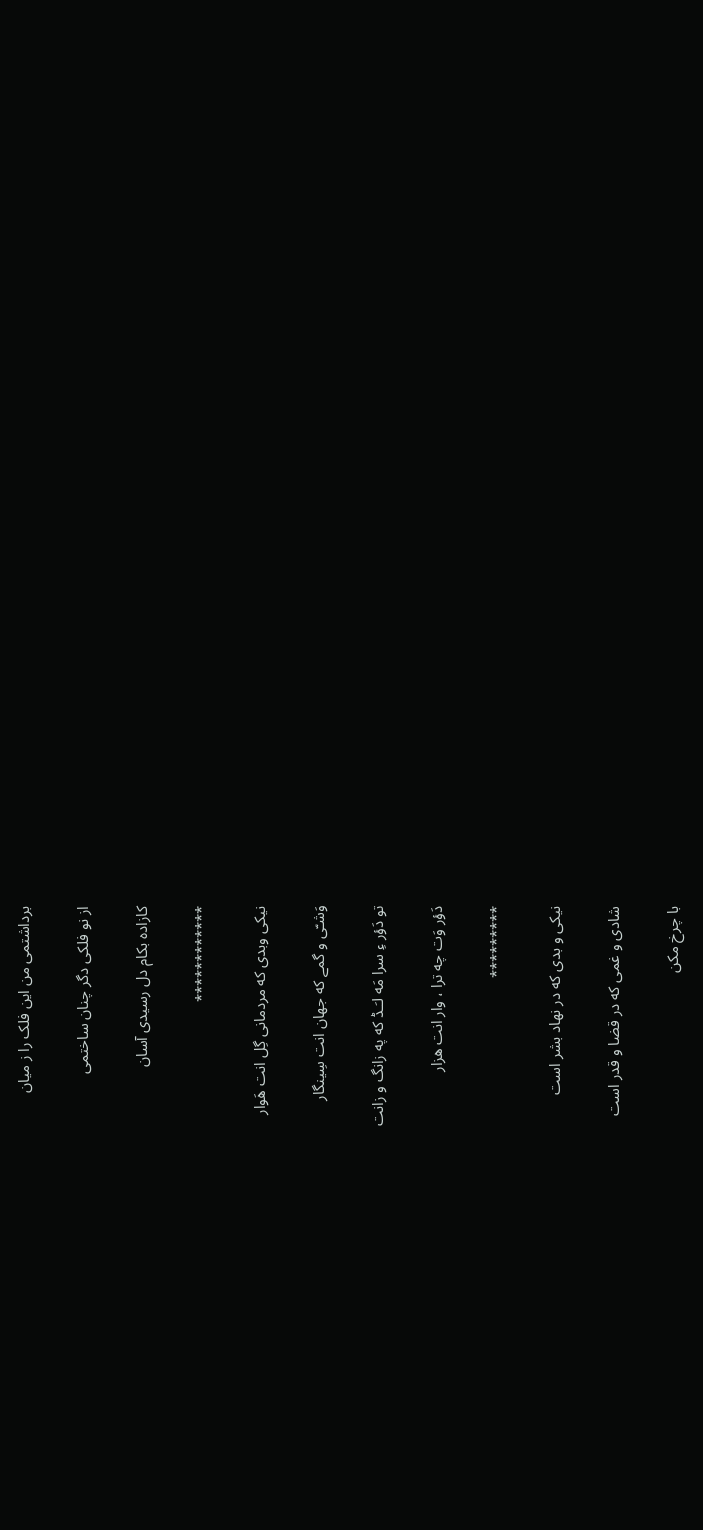برداشتمی من این فلک را ز میان

از نو فلکی دگر چنان ساختمی

کازاده بکام دل رسیدی آسان

************

نیکی وبدی که مردمانی گِل انت هَوار

وَشـّی و گمے که جهان انت سِینگار

تو دَؤر ءِ سرا مَه لـَـڈ که په زانگ و زانت

دَؤر وَت چه ترا ، وار انت هزار

*********

نیکی و بدی که در نهاد بشر است

شادی و غمی که در قضا و قدر است

با چرخ مکن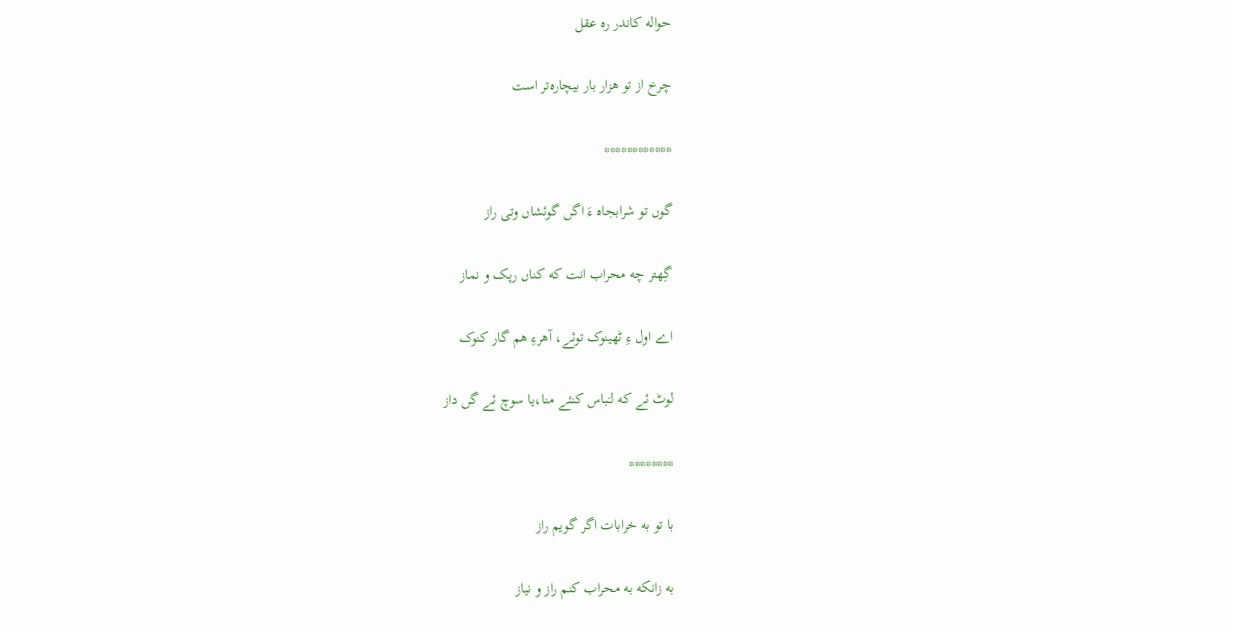حواله کاندر ره عقل

چرخ از تو هزار بار بیچاره‌تر است

************

گوں تو شرابجاه ءَ اگں گوئشاں وتی راز

گِهتر چه محراب انت که کناں رپک و نماز

اے اول ءِ ٹهینوک توئے، آهرءِ هم گار کنوک

لوٹ ئے که لـَباس کنئے منا،یا سوچ ئے گں داز

********

با تو به خرابات اگر گویم راز

به زانکه به محراب کنم راز و نیاز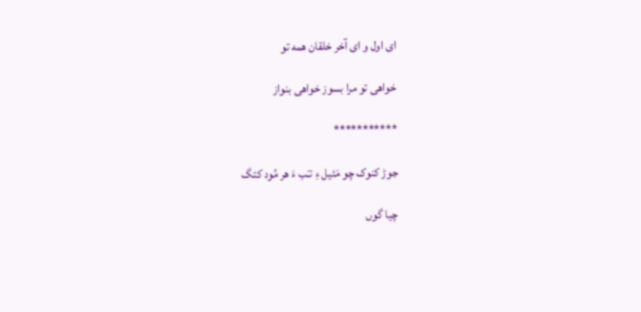ای اول و ای آخر خلقان همه تو

خواهی تو مرا بسوز خواهی بنواز

***********

جوڑ کنوک چو مَئیل ءِ تـَب ءَ هر مُود کتگ

چیا گوں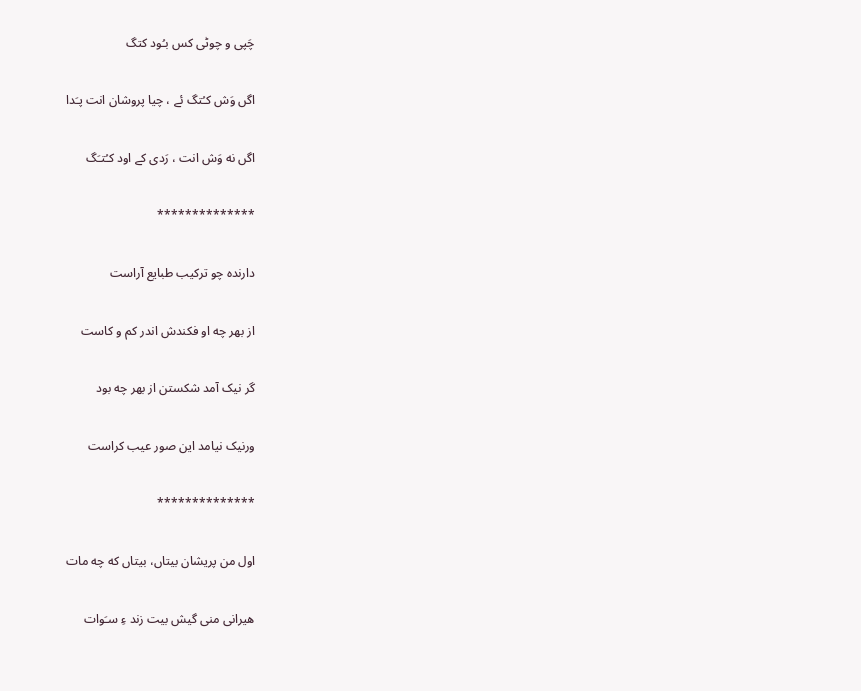چَپی و چوٹی کس بـُود کتگ

اگں وَش کـُتگ ئے ، چیا پروشان انت پـَدا

اگں نه وَش انت ، رَدی کے اود کـُتـَگ

**************

دارنده چو ترکیب طبایع آراست

از بهر چه او فکندش اندر کم و کاست

گر نیک آمد شکستن از بهر چه بود

ورنیک نیامد این صور عیب کراست

**************

اول من پریشان بیتاں، بیتاں که چه مات

هیرانی منی گیش بیت زند ءِ سـَوات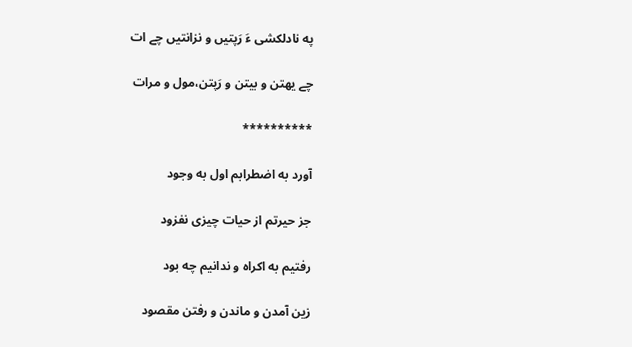په نادلکشی ءَ رَپتیں و نزانتیں چے ات

چے یهتن و بیتن و رَپتن،مول و مرات

**********

آورد به اضطرابم اول به وجود

جز حیرتم از حیات چیزی نفزود

رفتیم به اکراه و ندانیم چه بود

زین آمدن و ماندن و رفتن مقصود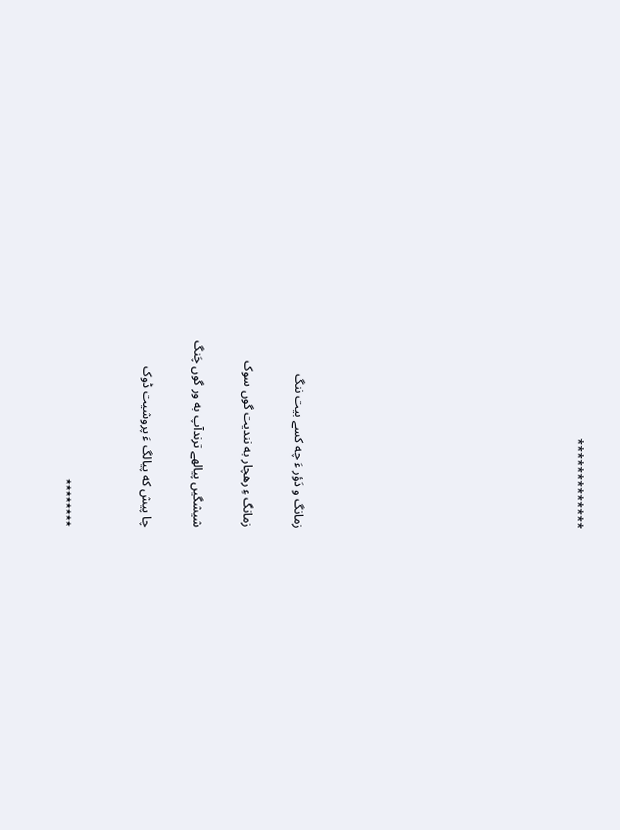*************










زمانگ و دَؤر ءَ چه کسے بیت ننگ

زمانگ ءِ رهچار به نندیت گوں سوک

شیشگیں پیالهے ترندآپ به ور گوں چَنگ

چا پیش که پیالگ ءَ پروشیت ڈوک


٭٭٭٭٭٭٭٭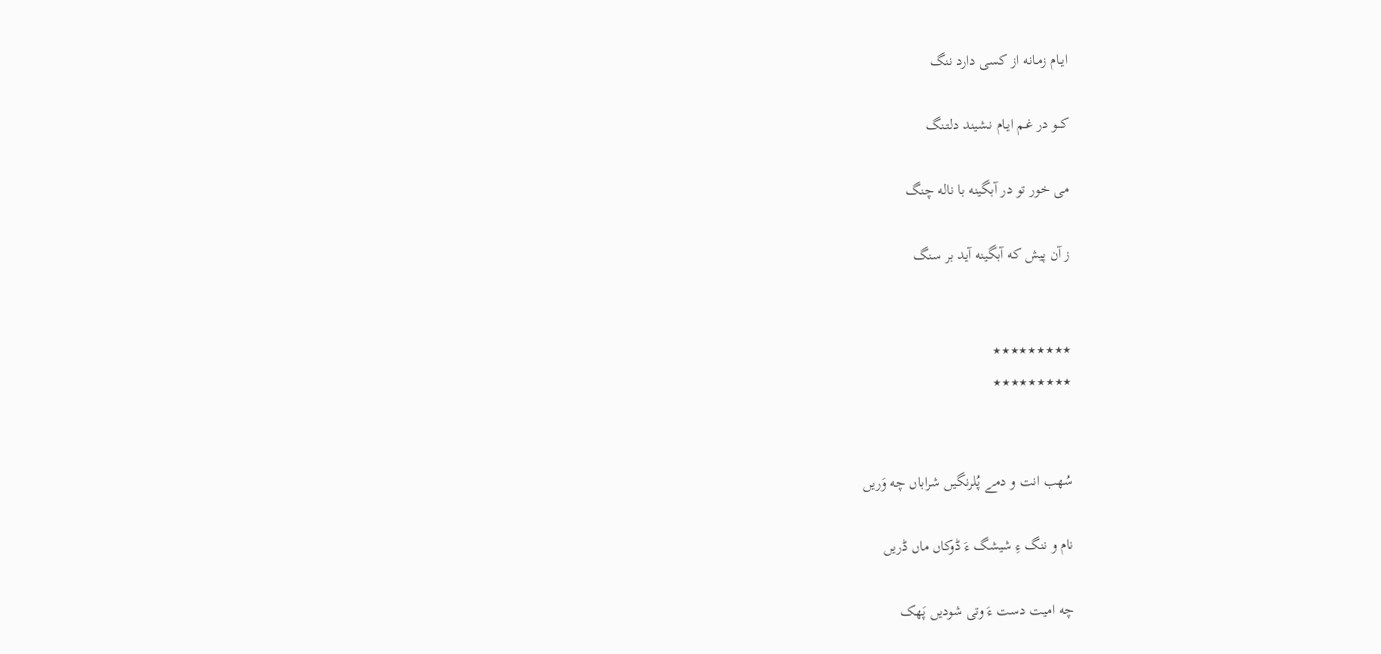ایـام زمـانه از کسی دارد ننگ

کــو در غـم ایـام نـشیند دلتـنگ

می خور تو در آبگینه با ناله چنگ

ز آن پیش که آبگینه آید بر سنگ


٭٭٭٭٭٭٭٭٭
٭٭٭٭٭٭٭٭٭


سُهب انت و دمے پُلرنگیں شراباں چه وَریں

نام و ننگ ءِ شیشگ ءَ ڈوکاں ماں ڈریں

چه امیت دست ءَ وتی شودیں پَهک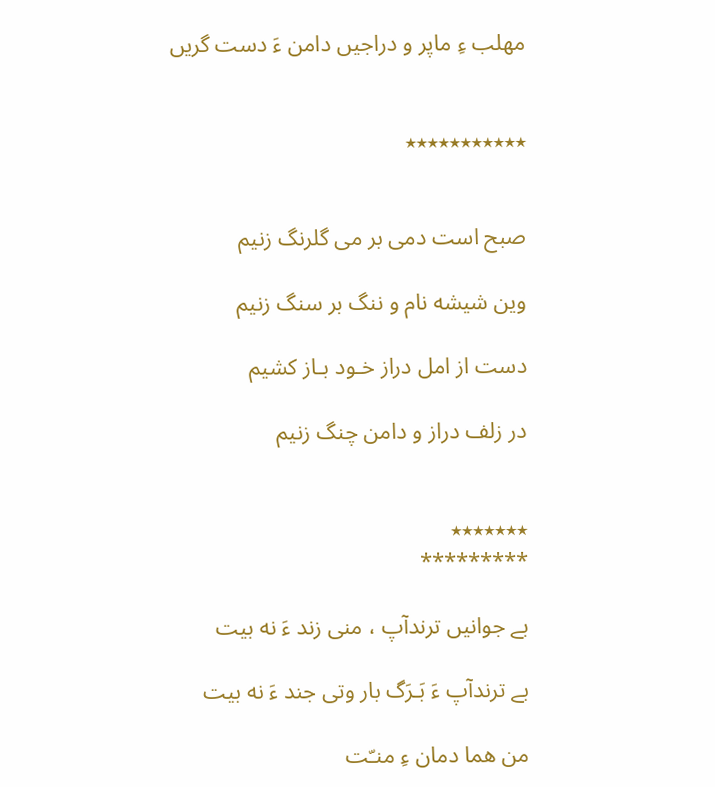مهلب ءِ ماپر و دراجیں دامن ءَ دست گریں


٭٭٭٭٭٭٭٭٭٭٭


صبح است دمی بر می گلرنگ زنیم

وین شیشه نام و ننگ بر سنگ زنیم

دست از امل دراز خـود بـاز کشیم

در زلف دراز و دامن چنگ زنیم


٭٭٭٭٭٭٭
*********

بے جوانیں ترندآپ ، منی زند ءَ نه بیت

بے ترندآپ ءَ بَـرَگ بار وتی جند ءَ نه بیت

من هما دمان ءِ منـّت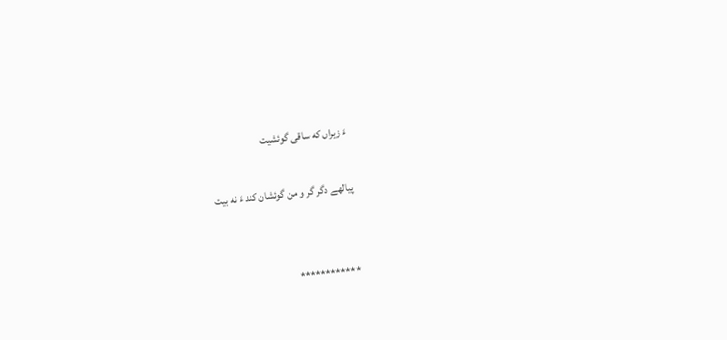ءَ زیراں که ساقی گوئشیت

پیالهے دگر گر و من گوئشان کند ءَ نه بیت


************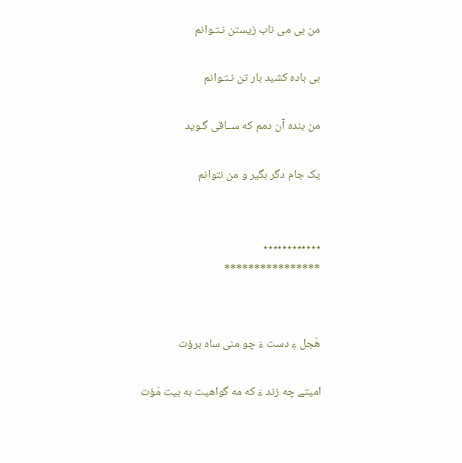من بی می ناب زیستن نـتـوانم

بی باده کشید بار تن نـتـوانم

من بنده آن دمم که ســاقی گـوید

یک جام دگر بگیر و من نتوانم


٭٭٭٭٭٭٭٭٭٭٭٭
****************


هَجل ءِ دست ءَ چو منی ساه برؤت

امیتے چه زند ءَ که مه گواهیت به بیت مَؤت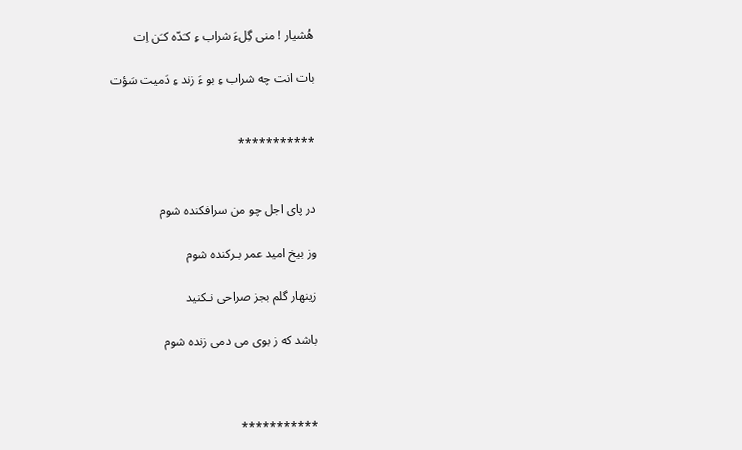هُشیار ! منی گِلءَ شراب ءِ کـَدّه کـَن اِت

بات انت چه شراب ءِ بو ءَ زند ءِ دَمیت سَؤت


***********


در پای اجل چو من سرافکنده شوم

وز بیخ امید عمر بـرکنده شوم

زینهار گلم بجز صراحی نـکنید

باشد که ز بوی می دمی زنده شوم



***********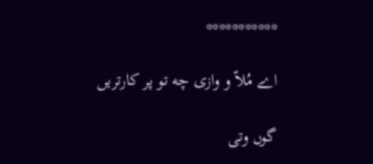***********

اے مُلاّ و وازی چه تو پر کارتریں

گوں وتی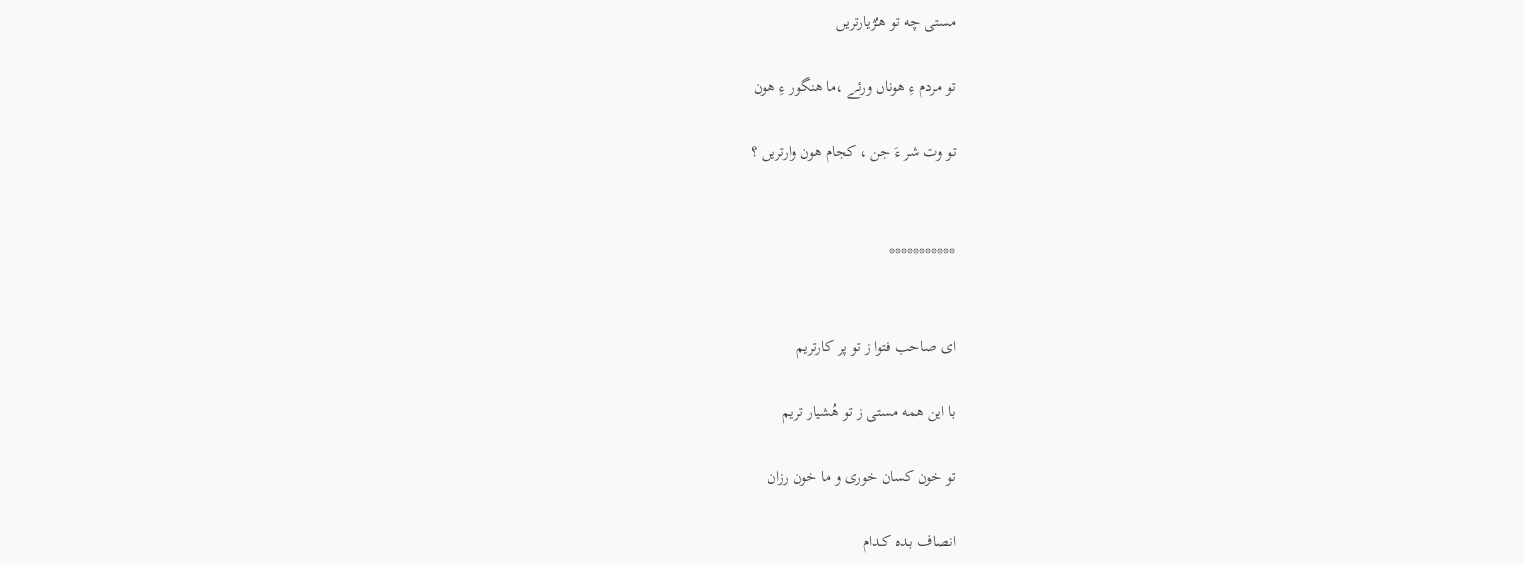مستی چه تو هـُژیارتریں

تو مردم ءِ هوناں ورئے ،ما هنگور ءِ هون

تو وت شر ءَ جن ، کجام هون وارتریں ؟


***********


ای صاحب فتوا ز تو پر کارتریم

با این همه مستی ز تو هُشیار تریم

تو خون کسان خوری و ما خون رزان

انصاف بـده کـدام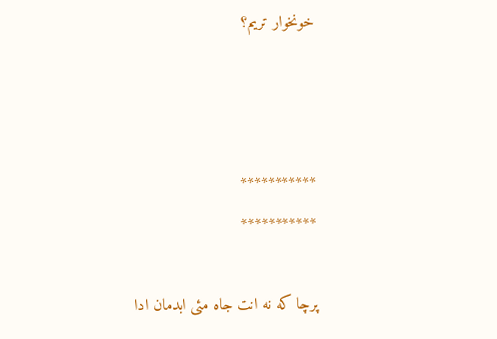خونخوار تریم؟



***********
***********

پرچا که نه انت جاه مئی ابدمان ادا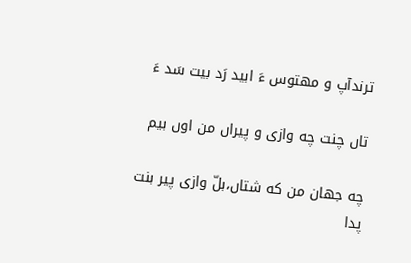ترندآپ و مهتوس ءَ ابید رَد بیت سَد ءَ

تاں چنت چه وازی و پیراں من اوں بیم

چه جهان من که شتاں،بلّ وازی پیر بنت پدا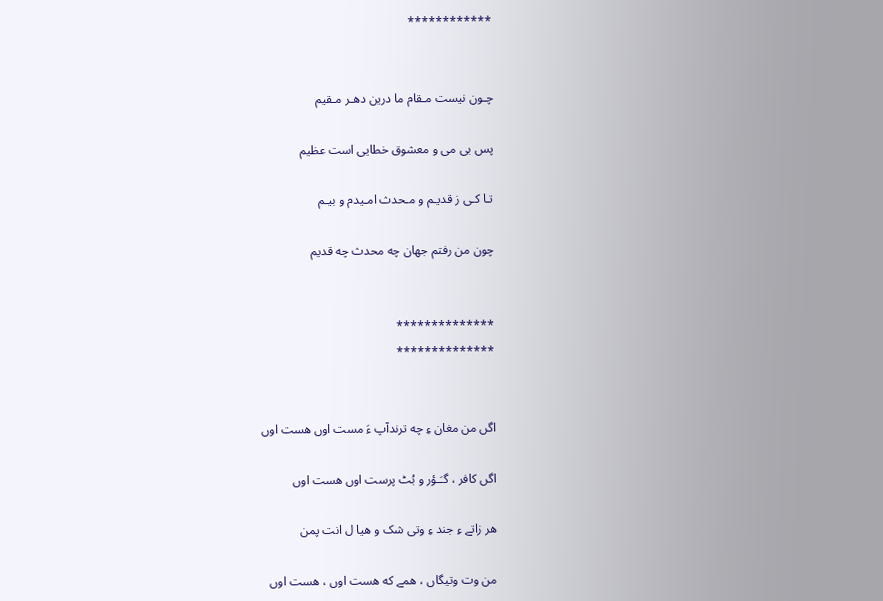************


چـون نیست مـقام ما درین دهـر مـقیم

پس بی می و معشوق خطایی است عظیم

تـا کـی ز قدیـم و مـحدث امـیدم و بیـم

چون من رفتم جهان چه محدث چه قدیم


**************
**************


اگں من مغان ءِ چه ترندآپ ءَ مست اوں هست اوں

اگں کافر ، گـَـؤر و بُٹ پرست اوں هست اوں

هر زاتے ءِ جند ءِ وتی شک و هیا ل انت پمن

من وت وتیگاں ، همے که هست اوں ، هست اوں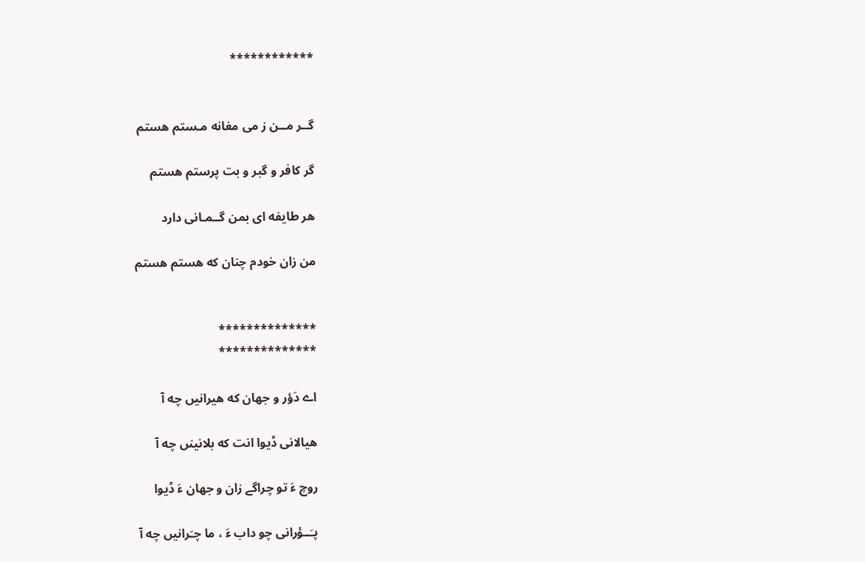************


گــر مــن ز می مغانه مـستم هستم

گر کافر و گبر و بت پرستم هستم

هر طایفه ای بمن گــمـانی دارد

من زان خودم چنان که هستم هستم


**************
**************

اے دَؤر و جهان که هیرانیں چه آ

هیالانی ڈیوا انت که بلانینں چه آ

روچ ءَ تو چراگے زان و جهان ءَ ڈیوا

پـَــؤرانی چو داب ءَ ، ما چـَرانیں چه آ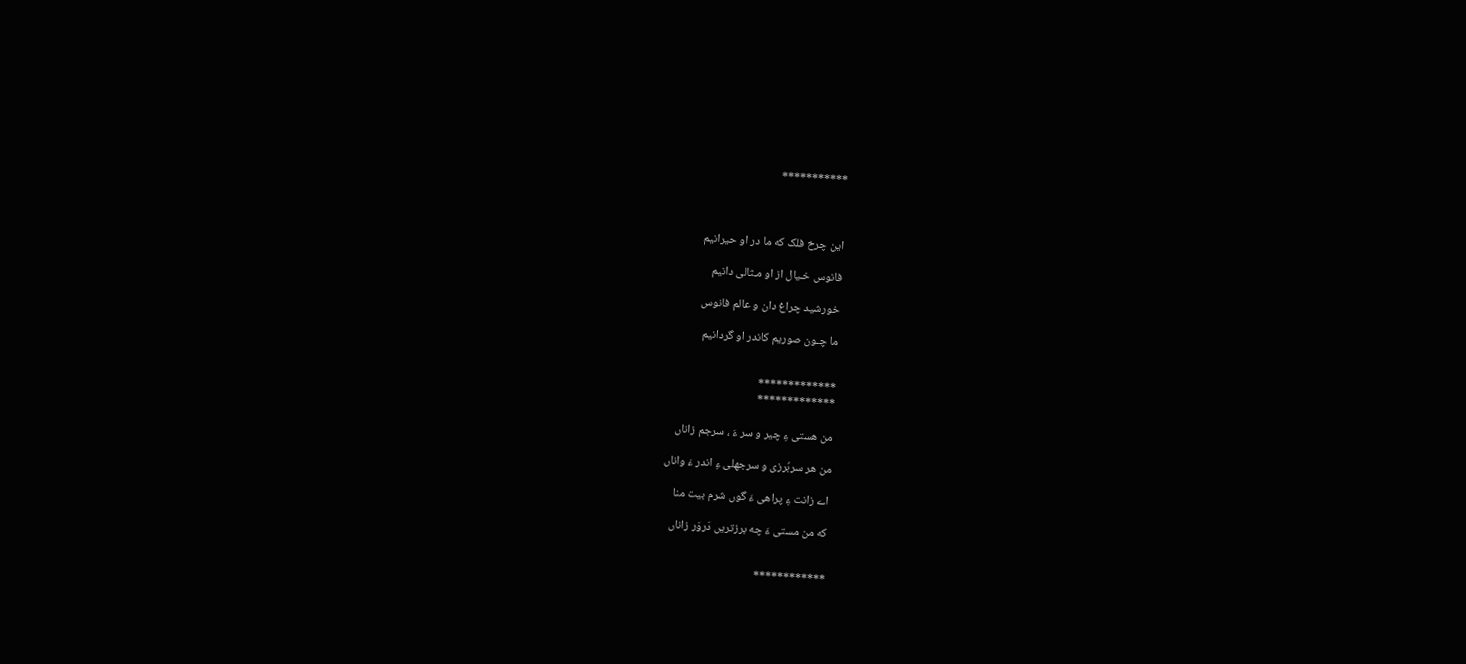***********



این چرخ فلک که ما در او حیرانیم

فانوس خـیال از او مـثالی دانیم

خورشید چراغ دان و عالم فانوس

ما چـون صوریم کاندر او گردانیم


*************
*************

من هستی ءِ چیر و سر ءَ ، سرجم زاناں

من هر سربُرزی و سرجهلی ءِ اندر ءَ واناں

اے زانت ءِ پراهی ءَ گوں شرم بیت منا

که من مستی ءَ چه برزتریں دَروَر زاناں


************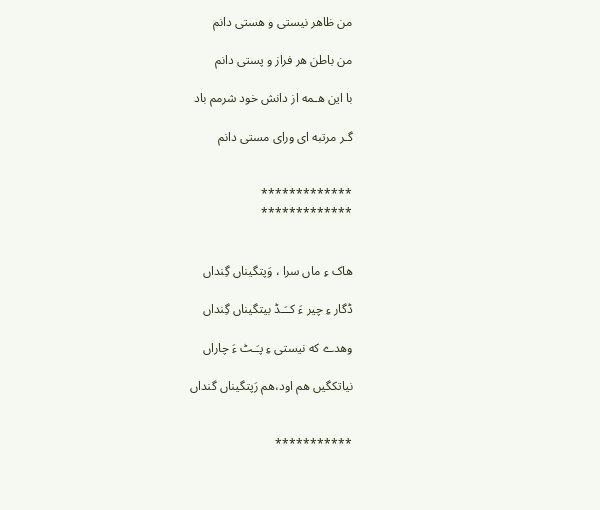من ظاهر نیستی و هستی دانم

من باطن هر فراز و پستی دانم

با این هـمه از دانش خود شرمم باد

گـر مرتبه ای ورای مستی دانم


*************
*************


هاک ءِ ماں سرا ، وَپتگیناں گِنداں

ڈگار ءِ چیر ءَ کــَـڈ بیتگیناں گِنداں

وهدے که نیستی ءِ پـَـٹ ءَ چاراں

نیاتکگیں هم اود،هم رَپتگیناں گنداں


***********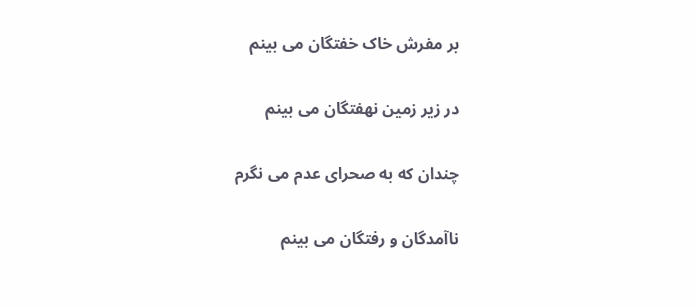بر مفرش خاک خفتگان می بینم

در زیر زمین نهفتگان می بینم

چندان که به صحرای عدم می نگرم

ناآمدگان و رفتگان می بینم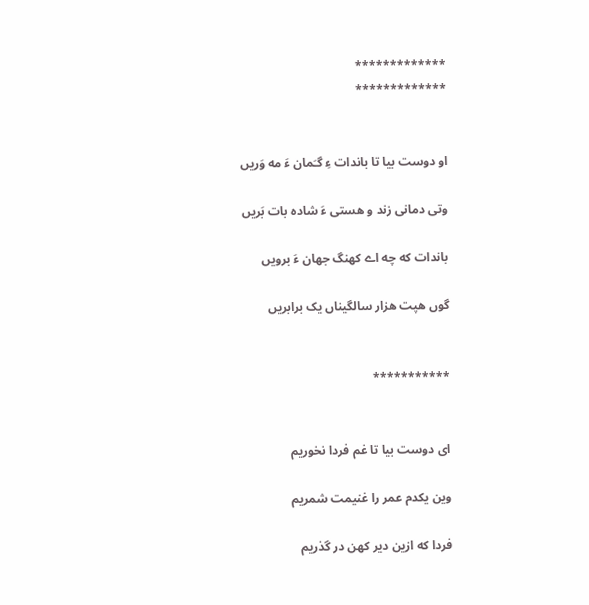*************
*************


او دوست بیا تا باندات ءِ گـَمان ءَ مه وَریں

وتی دمانی زند و هستی ءَ شاده بات بَریں

باندات که چه اے کهنگ جهان ءَ برویں

گوں هپت هزار سالگیناں یک برابریں


***********


ای دوست بیا تا غم فردا نخوریم

وین یکدم عمر را غنیمت شمریم

فردا که ازین دیر کهن در گذریم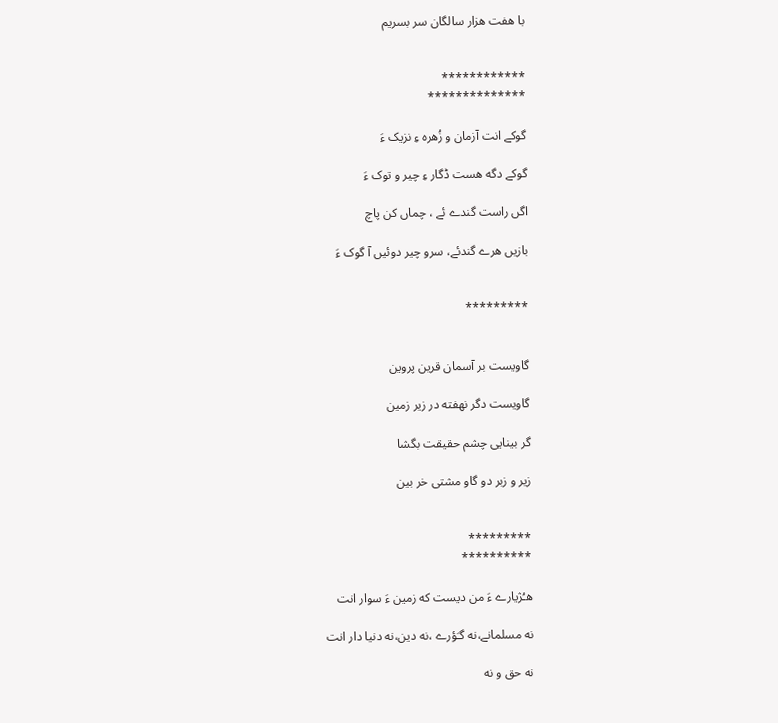با هفت هزار سالگان سر بسریم


************
**************

گوکے انت آزمان و زُهره ءِ نزیک ءَ

گوکے دگه هست ڈگار ءِ چیر و توک ءَ

اگں راست گندے ئے ، چماں کن پاچ

بازیں هرے گندئے، سرو چیر دوئیں آ گوک ءَ


*********


گاویست بر آسمان قرین پروین

گاویست دگر نهفته در زیر زمین

گر بینایی چشم حقیقت بگشا

زیر و زبر دو گاو مشتی خر بین


*********
**********

هـُژیارے ءَ من دیست که زمین ءَ سوار انت

نه مسلمانے،نه گـَؤرے ،نه دین،نه دنیا دار انت

نه حق و نه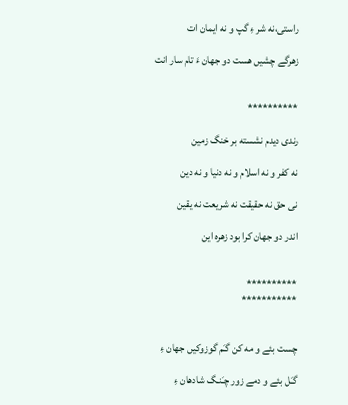راستی،نه شر ءِ گپ و نه ایمان ات

زهرگے چشیں هست دو جهان ءَ تام سار انت


**********

رندی دیدم نشسته بر خنگ زمین

نه کفر و نه اسلام و نه دنیا و نه دین

نی حق نه حقیقت نه شریعت نه یقین

اندر دو جهان کرا بود زهره این


**********
***********


چست بئے و مه کن گـَم گوزوکیں جهان ءِ

گـَل بئے و دمے زور چـَنـگ شادهان ءِ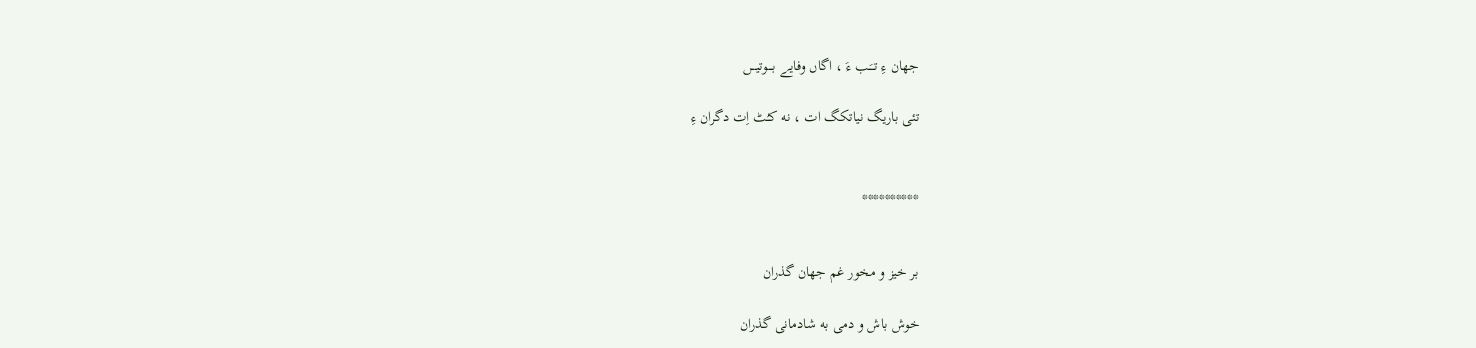جهان ءِ تــَـب ءَ ، اگاں وفایے بــــوتیـــں

تئی باریگ نیاتکگ ات ، نه کـُٹ اِت دگران ءِ


**********


بر خیز و مخور غم جهان گذران

خوش باش و دمی به شادمانی گذران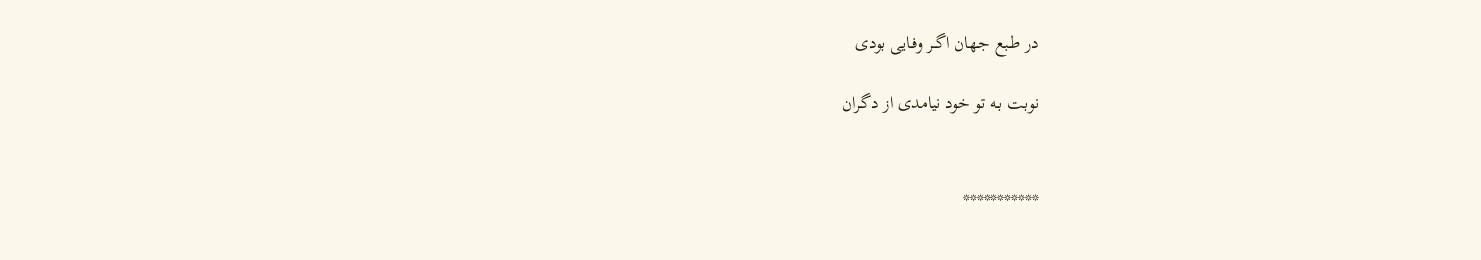در طـبع جـهان اگــر وفـایی بودی

نوبت بـه تو خود نیامدی از دگـران


***********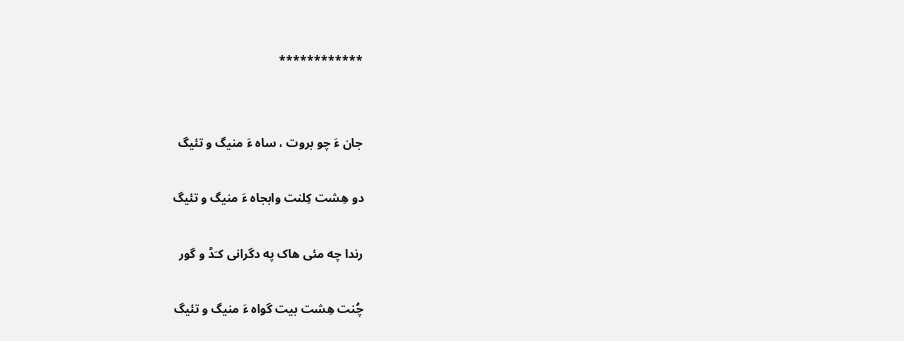************


جان ءَ چو بروت ، ساه ءَ منیگ و تئیگ

دو هِشت کِلنت وابجاه ءَ منیگ و تئیگ

رندا چه مئی هاک په دگرانی کـَڈ و گور

چُنت هِشت بیت گواه ءَ منیگ و تئیگ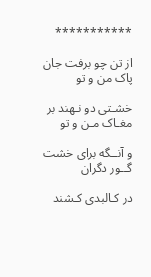***********

از تن چو برفت جان پاک من و تو

خشـتی دو نـهند بر مغـاک مـن و تو

و آنــگه برای خشت گــور دگران

در کـالبدی کـشند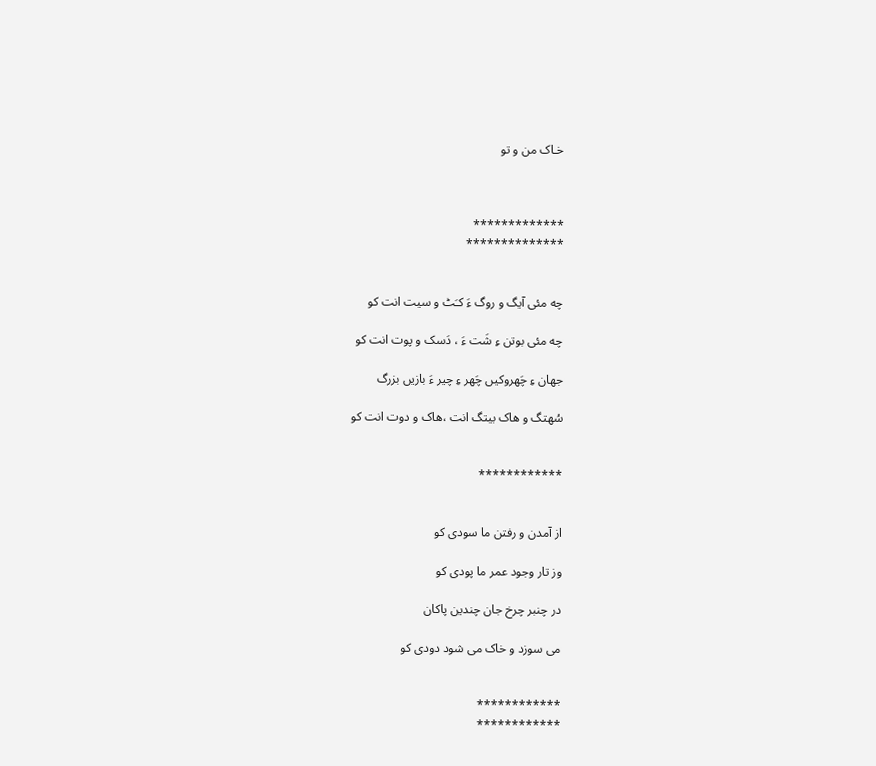خـاک من و تو



*************
**************


چه مئی آیگ و روگ ءَ کـَٹ و سیت انت کو

چه مئی بوتن ءِ شَت ءَ ، دَسک و پوت انت کو

جهان ءِ چَهروکیں چَهر ءِ چیر ءَ بازیں بزرگ

سُهتگ و هاک بیتگ انت ،هاک و دوت انت کو


************


از آمدن و رفتن ما سودی کو

وز تار وجود عمر ما پودی کو

در چنبر چرخ جان چندین پاکان

می سوزد و خاک می شود دودی کو


************
************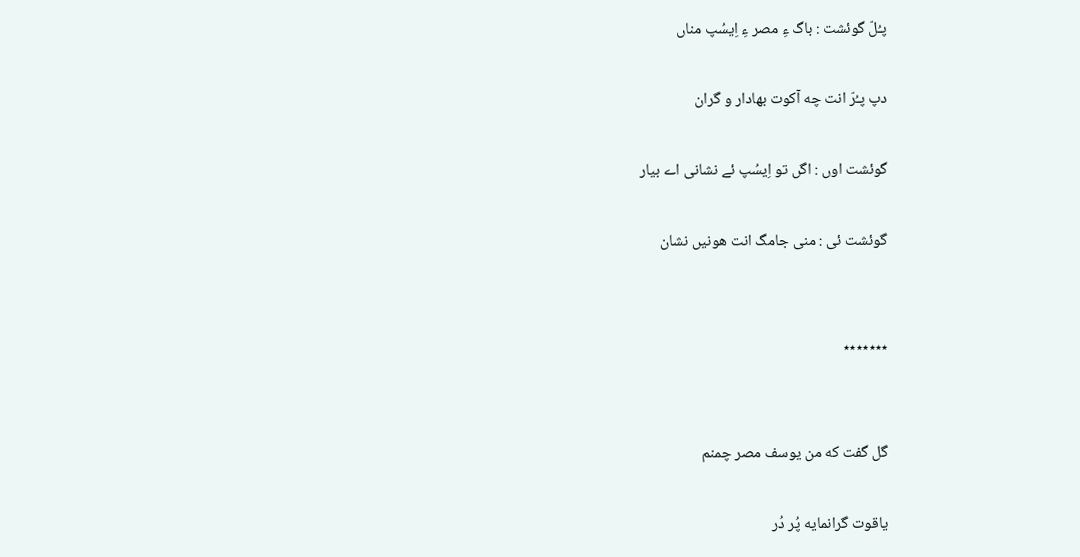پـُلّ گوئشت : باگ ءِ مصر ءِ اِیسُپ مناں

دپ پـُرّ انت چه آکوت بهادار و گران

گوئشت اوں : اگں تو اِیسُپ ئے نشانی اے بیار

گوئشت ئی : منی جامگ انت هونیں نشان


٭٭٭٭٭٭٭


گل گفت که من یوسف مصر چمنم

یاقوت گرانمایه پُر دُر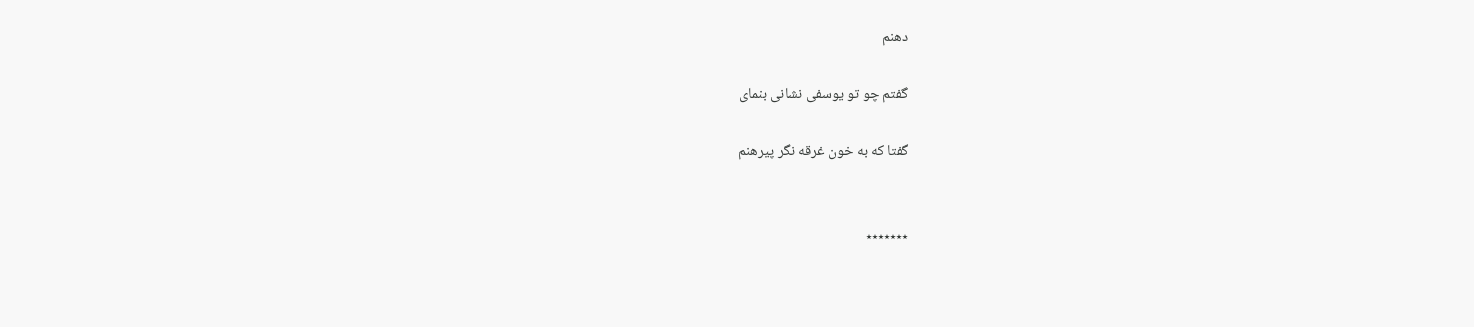دهنم

گفتم چو تو یوسفى نشانى بنماى

گفتا که به خون غرقه نگر پیرهنم


٭٭٭٭٭٭٭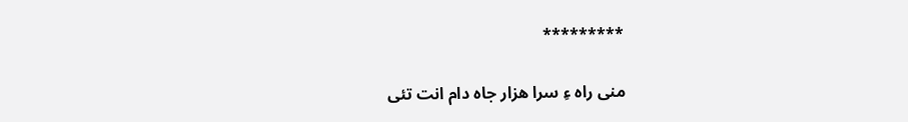*********

منی راه ءِ سرا هزار جاه دام انت تئی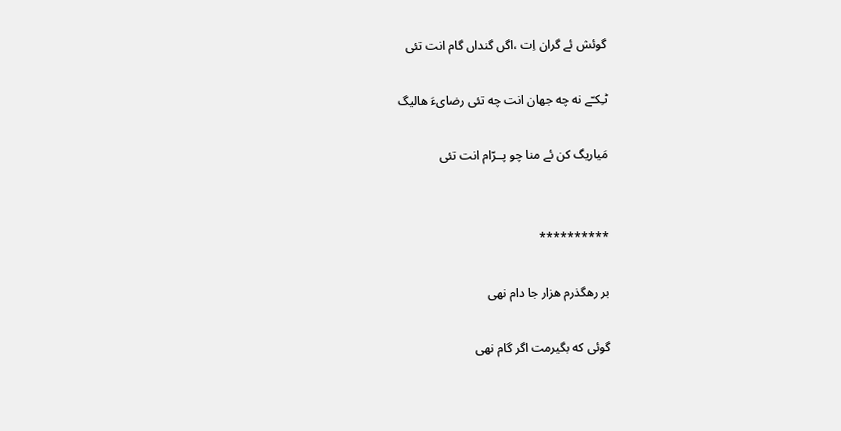گوئش ئے گران اِت ،اگں گنداں گام انت تئی

ٹـِکـّے نه چه جهان انت چه تئی رضایءَ هالیگ

مَیاریگ کن ئے منا چو پــرّام انت تئی


**********

بر رهگذرم هزار جا دام نهی

گوئی که بگیرمت اگر گام نهی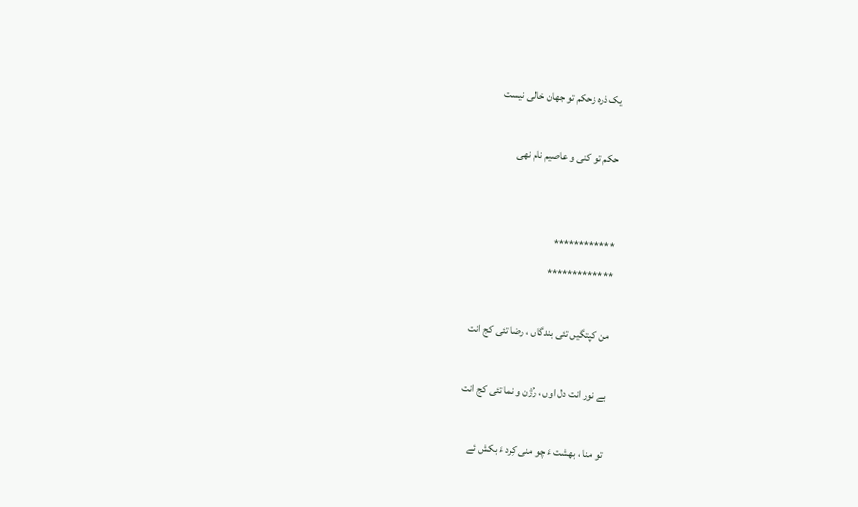یک ذره زحکم تو جهان خالی نیست

حکم تو کنی و عاصیم نام نهی


************
*************

من کپتگیں تئی بندگاں ، رضا تئی کج انت

بے نور انت دل اوں ، رُژن و نما تئی کج انت

تو منا ، بهشت ءَ چو منی کِرد ءَ بکش ئے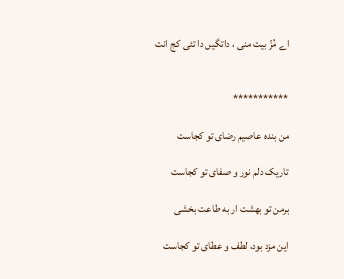اے مُزّ بیت منی ، داتگیں دا تئی کج انت


***********

من بنده عاصیم رضای تو کجاست

تاریک دلم نور و صفای تو کجاست

برمن تو بهشت ار به طاعت بخشی

این مزد بود، لطف و عطای تو کجاست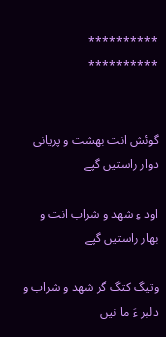**********
**********


گوئش انت بهشت و پریانی دوار راستیں گپے

اود ءِ شهد و شراب انت و بهار راستیں گپے

وتیگ کتگ گر شهد و شراب و دلبر ءَ ما نیں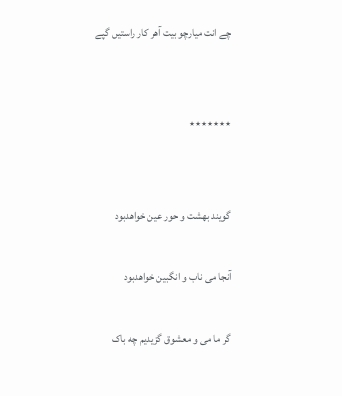چے انت میارچو بیت آهر کار راستیں گپے


٭٭٭٭٭٭٭


گویند بهشت و حور عین خواهدبود

آنجا مى ناب و انگبین خواهدبود

گر ما مى و معشوق گزیدیم چه باک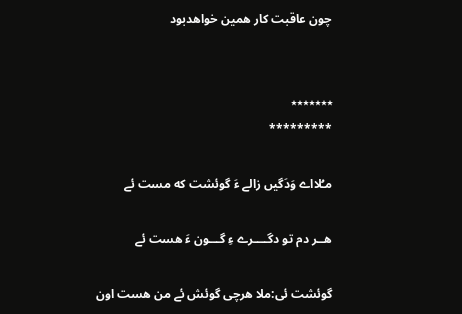چون عاقبت کار همین خواهدبود


٭٭٭٭٭٭٭
*********

مـُلااے وَدَگیں زالے ءَ گوئشت که مست ئے

هــر دم تو دگــــرے ءِ گـــون ءَ هست ئے

گوئشت ئی:ملا هرچی گوئش ئے من هست اون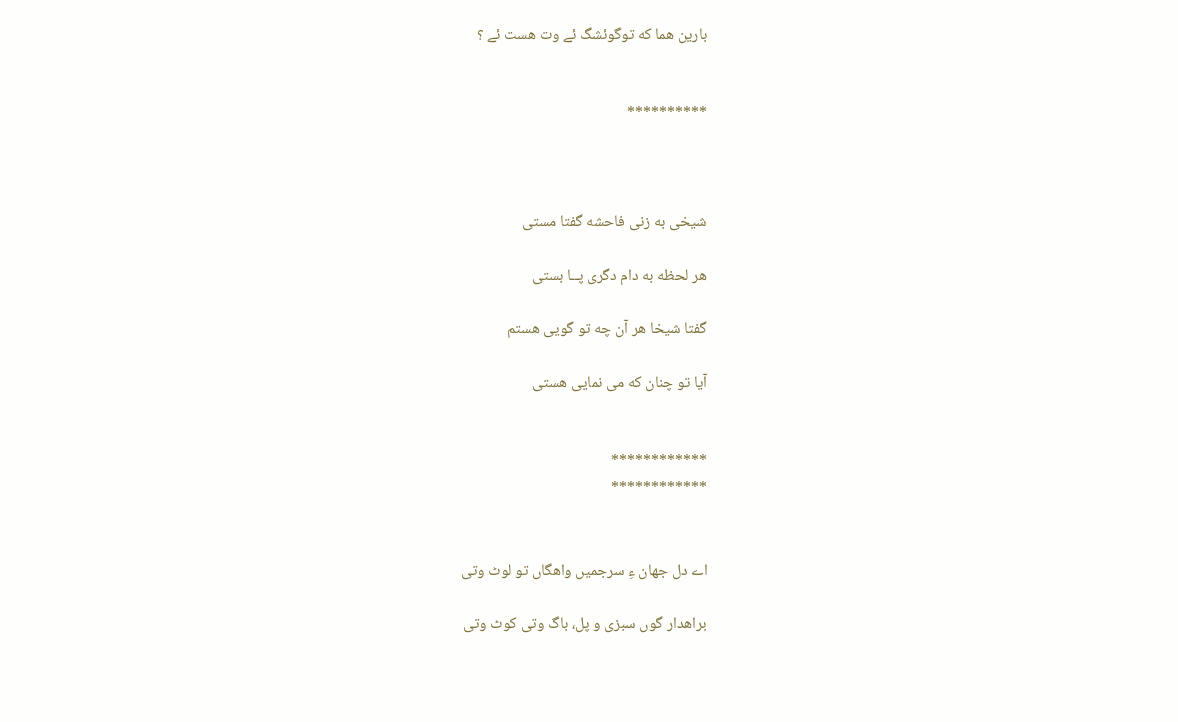بارین هما که توگوئشگ ئے وت هست ئے ؟


**********



شیخی به زنی فاحشه گفتا مستی

هر لحظه به دام دگری پــا بستی

گفتا شیخا هر آن چه تو گویی هستم

آیا تو چنان که می نمایی هستی


************
************


اے دل جهان ءِ سرجمیں واهگاں تو لوٹ وتی

براهدار گوں سبزی و پل، باگ وتی کوٹ وتی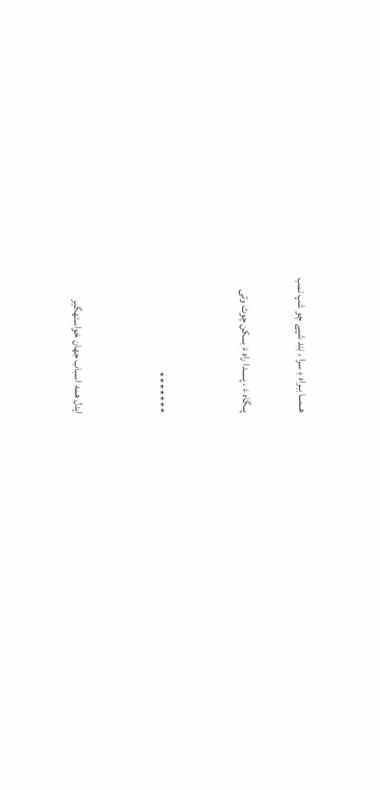هــمــا بـِـراه ءِ سرا ، نِند شپے چو شپ نمب

پــگاه ءَ ، پـــــدا راه ءَ بـــکن چوٹ وتی


٭٭٭٭٭٭٭


ایدل همه اسباب جهان خواستهگیر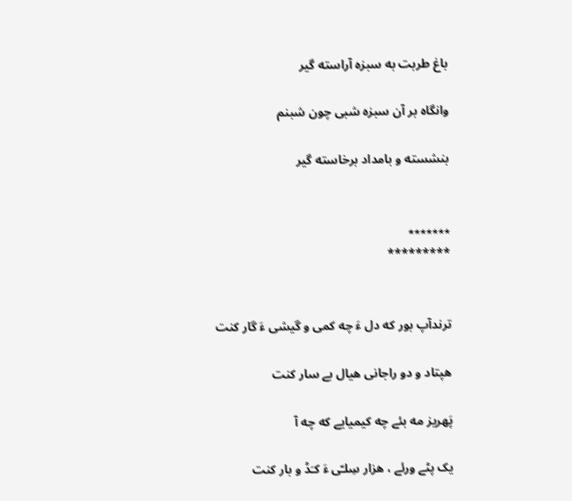باغ طربت به سبزه آراسته گیر

وانگاه بر آن سبزه شبى چون شبنم

بنشسته و بامداد برخاسته گیر


٭٭٭٭٭٭٭
*********


ترندآپ بور که دل ءَ چه کمی و گیشی ءَ گار کنت

هپتاد و دو راجانی هیال بے سار کنت

پَهریز مه بئے چه کیمیایے که چه آ

یک پٹے ورئے ، هزار سِلـّی ءَ کـَڈ و بار کنت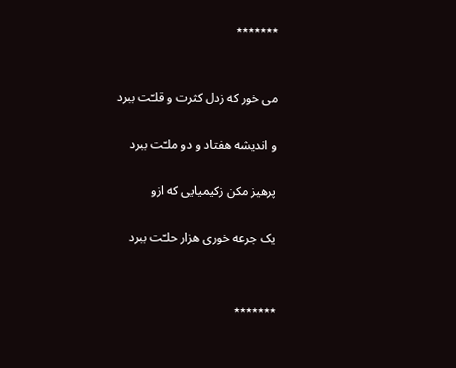٭٭٭٭٭٭٭


می خور که زدل کثرت و قلـّت ببرد

و اندیشه هفتاد و دو ملـّت ببرد

پرهیز مکن زکیمیایی که ازو

یک جرعه خوری هزار حلـّت ببرد


٭٭٭٭٭٭٭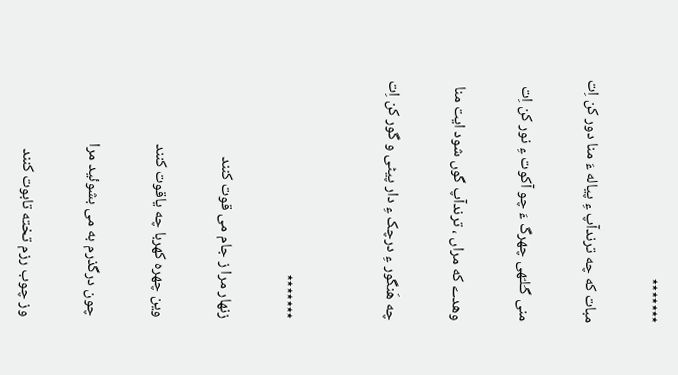٭٭٭٭٭٭٭

مبات که چه ترندآپ ءِ پیاله ءَ منا دور کن اِت

منی گـَلـّهی چهرگ ءَ چو آکوت ءِ نور کن اِت

وهدے که مراں ، ترندآپ گوں شود ایت منا

چه هَنگور ءِ درچک ءِ دار پیٹی و گور کن اِت


٭٭٭٭٭٭٭

زنهار مرا ز جام مى قوت کنند

وین چهره کهربا چه یاقوت کنند

چون درگذرم به مى بشوئید مرا

وز چوب رزم تخته تابوت کنند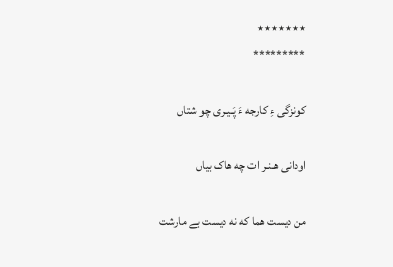٭٭٭٭٭٭٭
*********

کونزگی ءِ کارجه ءَ پَـیـری چو شتاں

اودانی هـنـر ات چه هاک بیاں

من دیست هما که نه دیست بے مارشت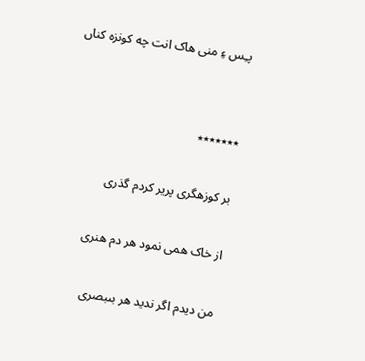پـِس ءِ منی هاک انت چه کونزه کناں


٭٭٭٭٭٭٭

بر کوزهگرى پریر کردم گذرى

از خاک همى نمود هر دم هنرى

من دیدم اگر ندید هر بىبصرى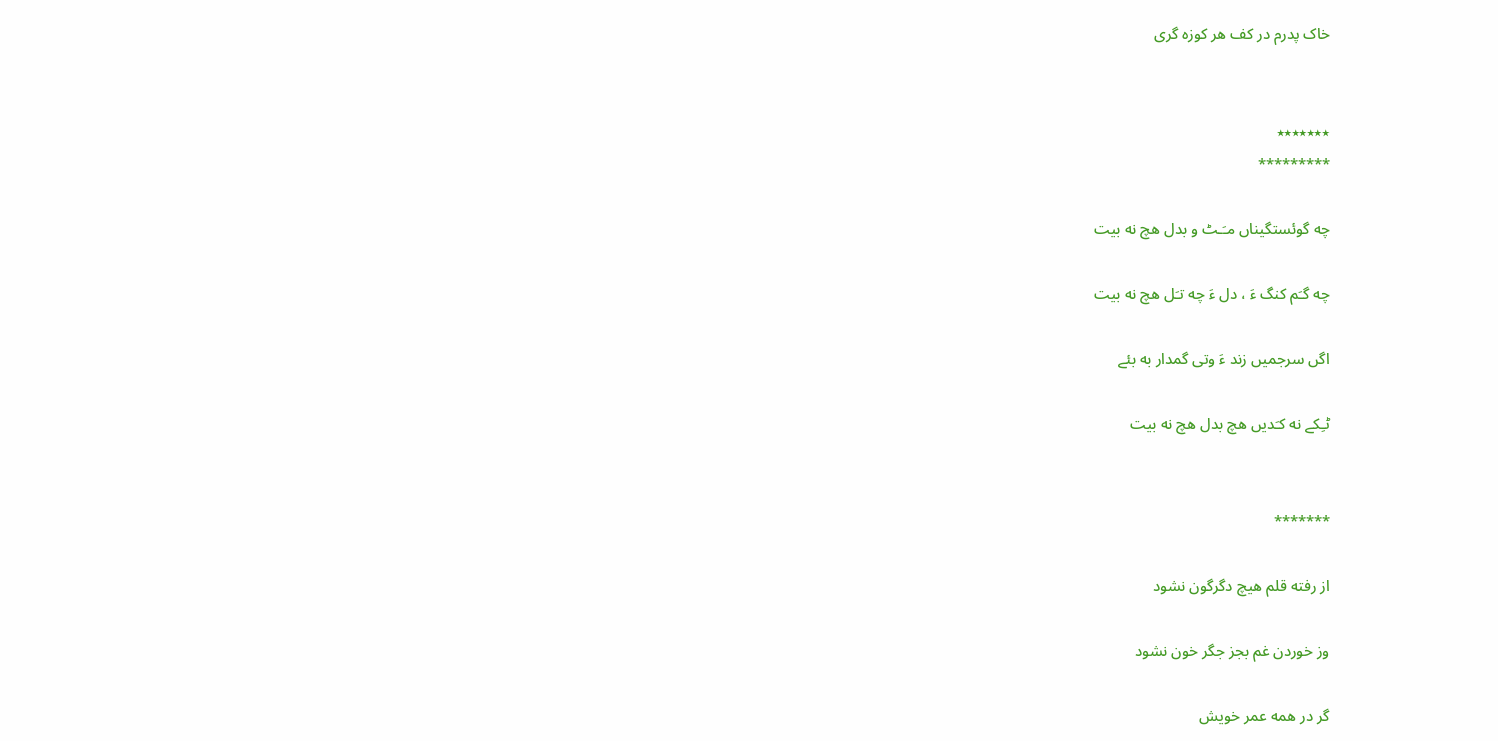خاک پدرم در کف هر کوزه گرى


٭٭٭٭٭٭٭
*********

چه گوئستگیناں مـَـٹ و بدل هچ نه بیت

چه گـَم کنگ ءَ ، دل ءَ چه تـَل هچ نه بیت

اگں سرجمیں زند ءَ وتی گمدار به بئے

ٹـِکے نه کـَدیں هچ بدل هچ نه بیت


*******

از رفته قلم هیچ دگرگون نشود

وز خوردن غم بجز جگر خون نشود

گر در همه عمر خویش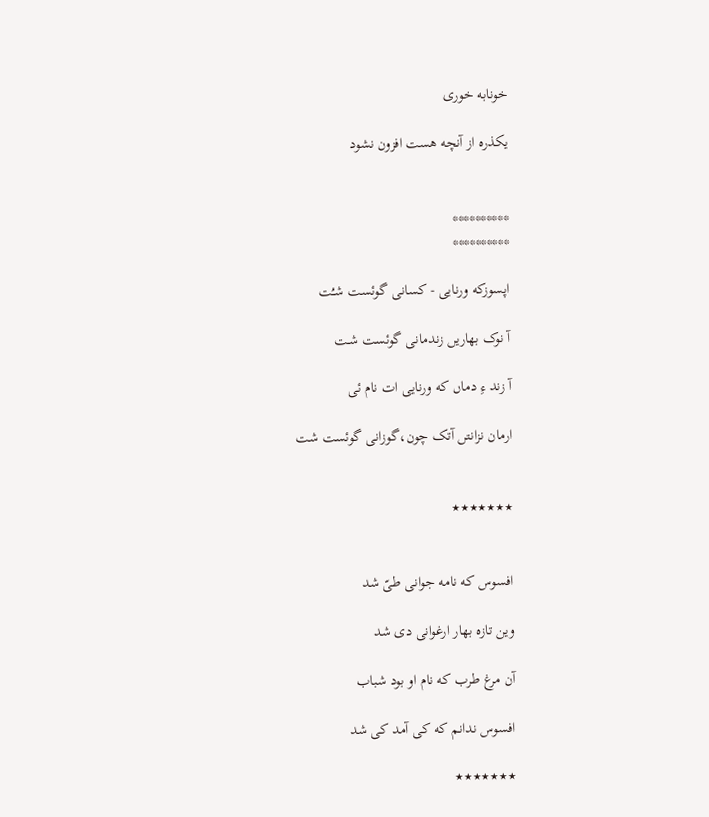خونابه خوری

یکذره از آنچه هست افزون نشود


**********
**********

اپسوزکه ورنایی - کسانی گوئست شـُت

آ نوک بهاریں زندمانی گوئست شـت

آ زند ءِ دماں که ورنایی ات نام ئی

ارمان نزانتں آتک چون،گوزانی گوئست شت


٭٭٭٭٭٭٭


افسوس که نامه جوانى طىّ شد

وین تازه بهار ارغوانى دى شد

آن مرغ طرب که نام او بود شباب

افسوس ندانم که کى آمد کى شد

٭٭٭٭٭٭٭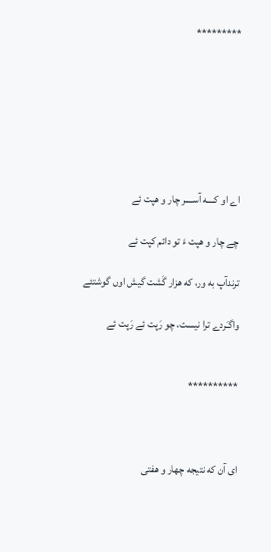*********







اے او کــــه آســــر چار و هپت ئے

چے چار و هپت ءَ تو دائم کپت ئے

ترندآپ به ور، که هزار گَشت گیش اوں گوشتئے

واگـَردے ترا نیست، چو رَپت ئے رَپت ئے


**********



ای آن که نتیجه چهار و هفتی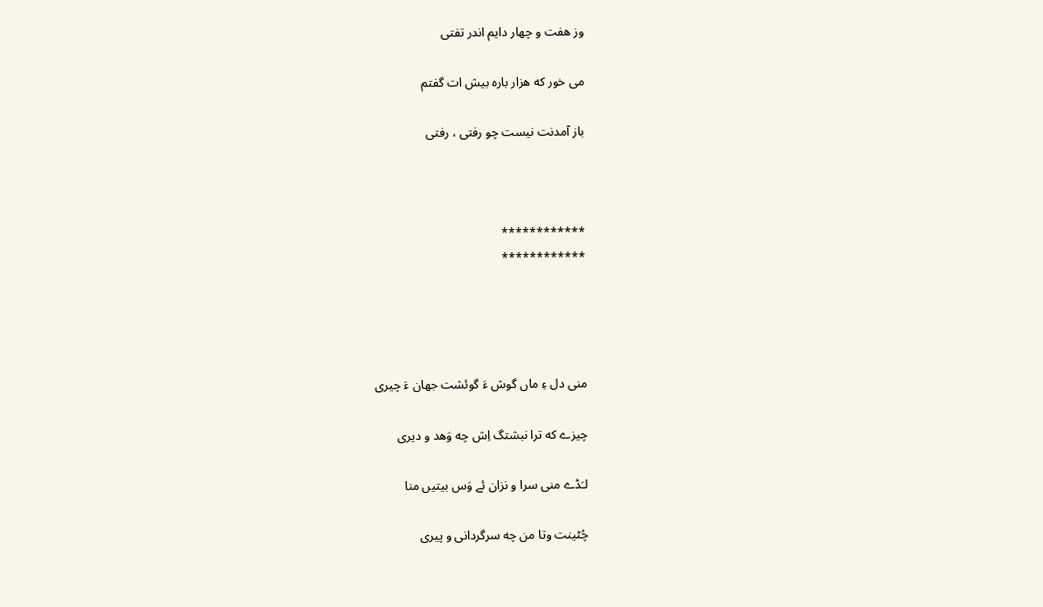وز هفت و چهار دایم اندر تفتی

می خور که هزار باره بیش ات گفتم

باز آمدنت نیست چو رفتی ، رفتی



************
************




منی دل ءِ ماں گوش ءَ گوئشت جهان ءَ چیری

چیزے که ترا نبشتگ اِش چه وَهد و دیری

لـَڈے منی سرا و نزان ئے وَس بیتیں منا

چُٹینت وتا من چه سرگردانی و پیری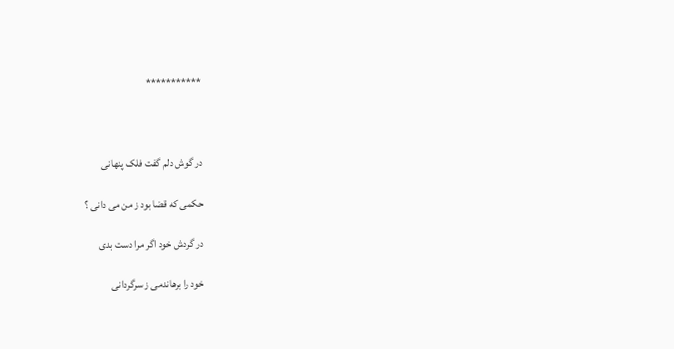***********



در گوش دلم گفت فلک پنهانی

حکمی که قضا بود ز من می دانی ؟

در گردش خود اگر مرا دست بدی

خود را برهاندمی ز سرگردانی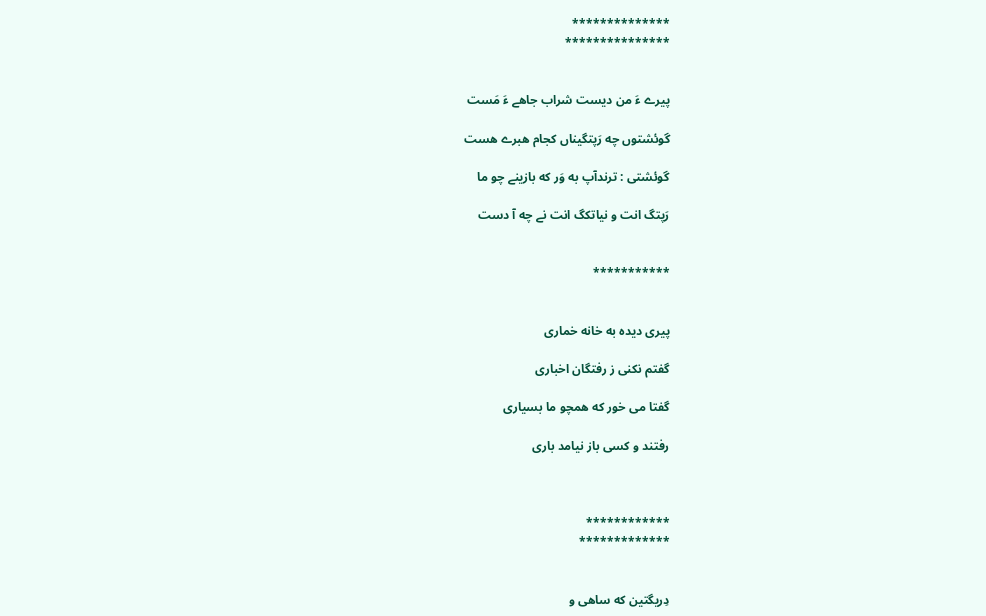**************
***************


پیرے ءَ من دیست شراب جاهے ءَ مَست

گوئشتوں چه رَپتگیناں کجام هبرے هست

گوئشتی : ترندآپ به وَر که بازینے چو ما

رَپتگ انت و نیاتکگ انت نے چه آ دست


***********


پیری دیده به خانه خماری

گفتم نکنی ز رفتگان اخباری

گفتا می خور که همچو ما بسیاری

رفتند و کسی باز نیامد باری



************
*************


دِریگتین که ساهی و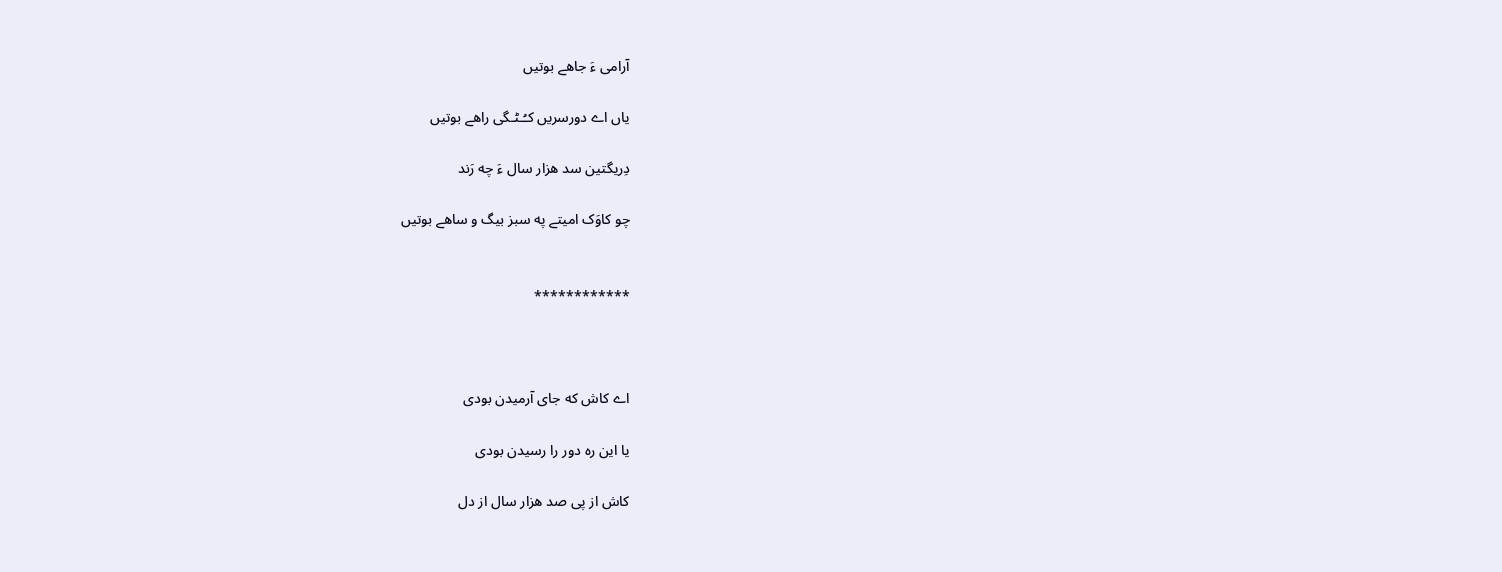آرامی ءَ جاهے بوتیں

یاں اے دورسریں کـُـٹـگی راهے بوتیں

دِریگتین سد هزار سال ءَ چه رَند

چو کاوَک امیتے په سبز بیگ و ساهے بوتیں


************



اے کاش که جای آرمیدن بودی

یا این ره دور را رسیدن بودی

کاش از پی صد هزار سال از دل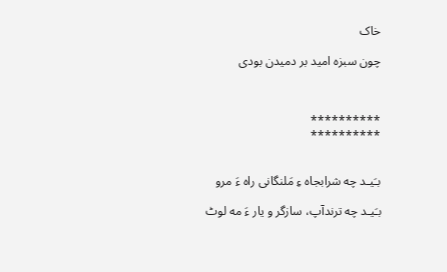خاک

چون سبزه امید بر دمیدن بودی



**********
**********


بـَیـد چه شرابجاه ءِ مَلنگانی راه ءَ مرو

بـَیـد چه ترندآپ، سازگر و یار ءَ مه لوٹ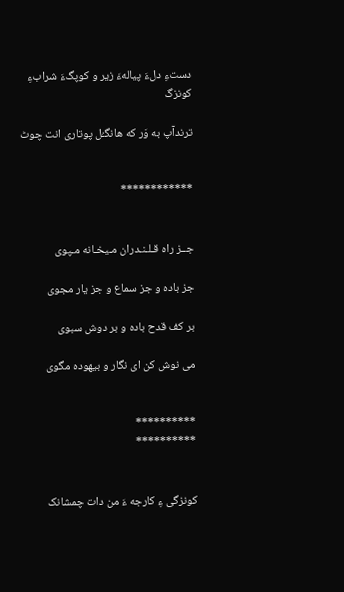دستءِ دلءَ پیالهءَ زیر و کوپگءَ شرابءِ کونزگ

ترندآپ به وَر که هانگـُل پوتاری انت چوٹ


************


جــز راه قـلـنـدران مـیخـانه مـپوی

جز باده و جز سماع و جز یار مجوی

بر کف قدح باده و بر دوش سبوی

می نوش کن ای نگار و بیهوده مگوی


**********
**********


کونزگی ءِ کارجه ءَ من دات چمشانک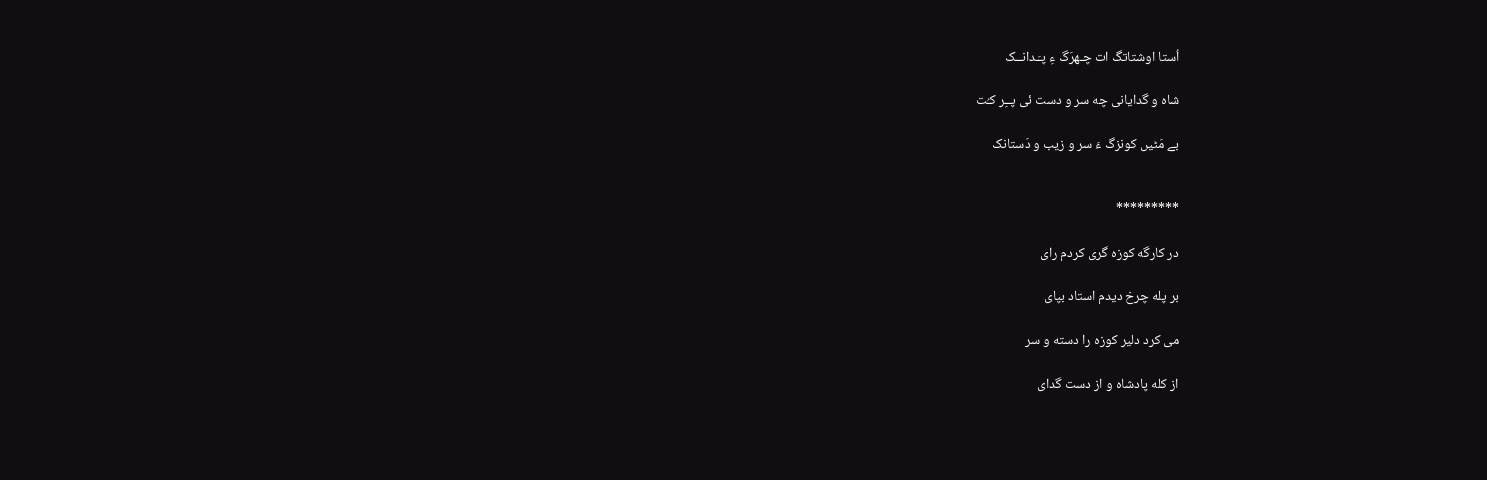اُستا اوشتاتگ ات چـهرَگ ءِ پـَـدانــک

شاه و گدایانی چه سر و دست ئی پــِر کـُت

بے مَٹیں کونزگ ءَ سر و زیب و دَستانک


*********

در کارگه کوزه گری کردم رای

بر پله چرخ دیدم استاد بپای

می کرد دلیر کوزه را دسته و سر

از کله پادشاه و از دست گدای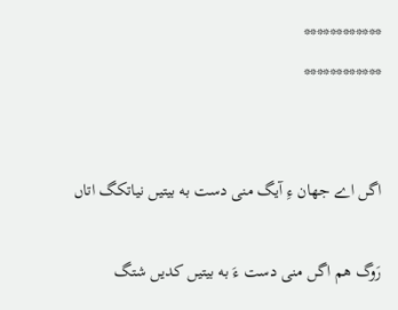************
************


اگں اے جهان ءِ آیگ منی دست به بیتیں نیاتکگ اتاں

رَوگ هم اگں منی دست ءَ به بیتیں کدیں شتگ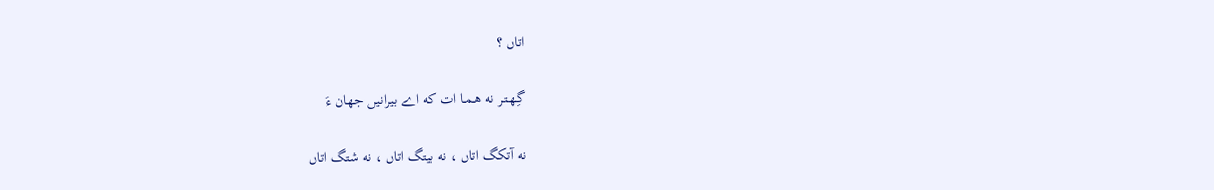اتاں ؟

گِـهـتـر نه هـمـا ات که اے بیرانیں جهان ءَ

نه آتکگ اتاں ، نه بیتگ اتاں ، نه شتگ اتاں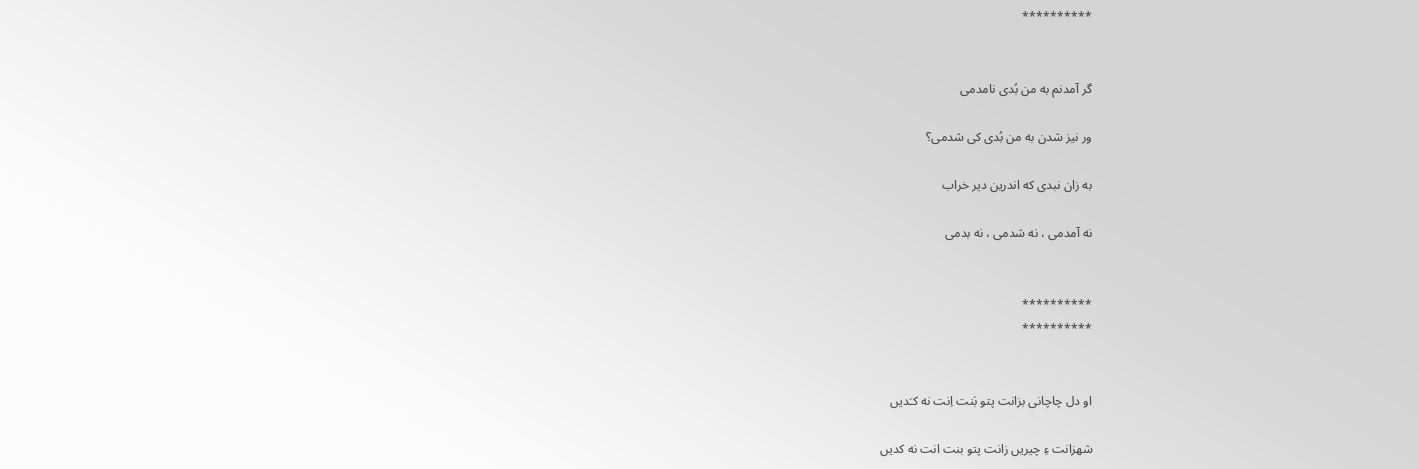**********


گر آمدنم به من بُدی نامدمی

ور نیز شدن به من بُدی کی شدمی؟

به زان نبدی که اندرین دیر خراب

نه آمدمی ، نه شدمی ، نه بدمی


**********
**********


او دل چاچانی بزانت پتو بَنت اِنت نه کـَدیں

شهزانت ءِ چیریں زانت پتو بنت انت نه کدیں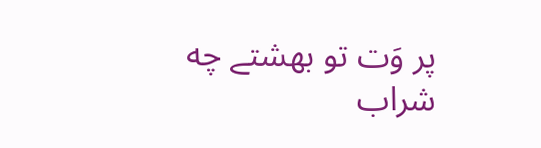پر وَت تو بهشتے چه شراب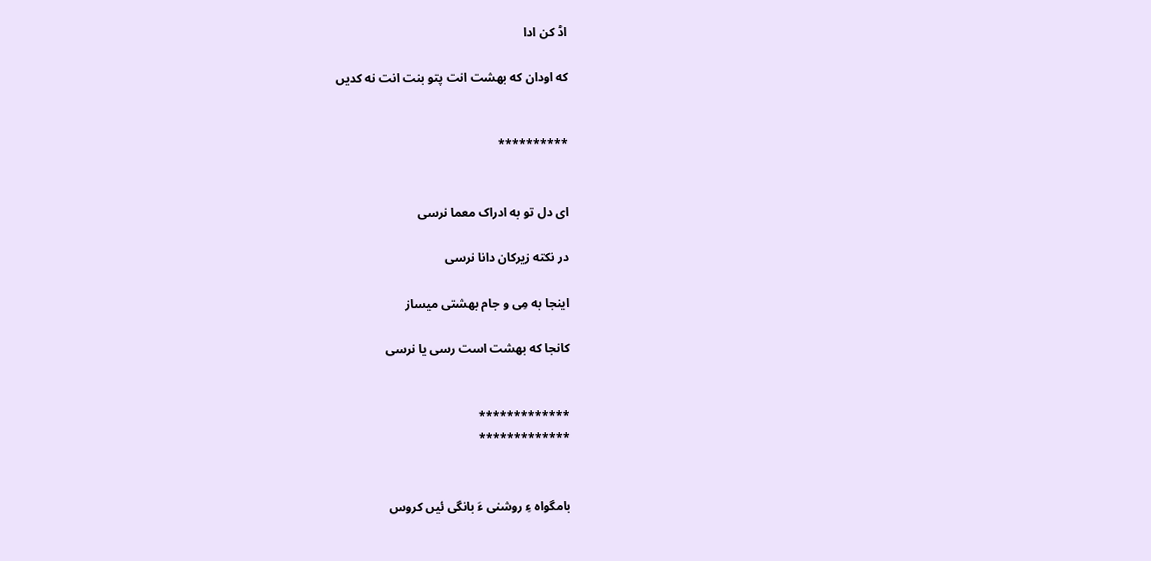اڈ کن ادا

که اودان که بهشت انت پتو بنت انت نه کدیں


**********


ای دل تو به ادراک معما نرسی

در نکته زیرکان دانا نرسی

اینجا به مِی و جام بهشتی میساز

کانجا که بهشت است رسی یا نرسی


*************
*************


بامگواه ءِ روشنی ءَ بانگی ئیں کروس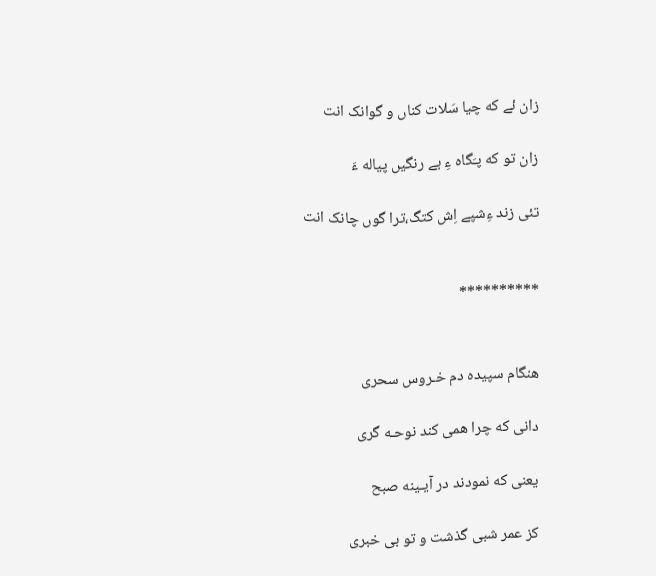زان ئے که چیا سَلات کناں و گوانک انت

زان تو که پـَگاه ءِ بے رنگیں پیاله ءَ

تئی زند ءِشپے اِش کتگ،ترا گوں چانک انت


**********


هنگام سپیده دم خـروس سحری

دانی که چرا همی کند نوحـه گری

یعنی که نمودند در آیـینه صبح

کز عمر شبی گذشت و تو بی خبری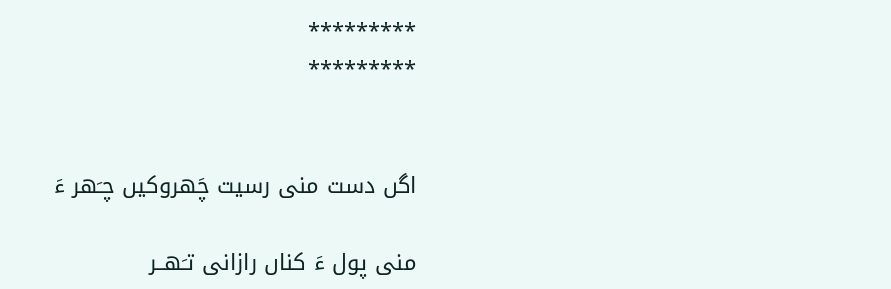*********
*********


اگں دست منی رسیت چَهروکیں چـَهر ءَ

منی پول ءَ کناں رازانی تـَهــر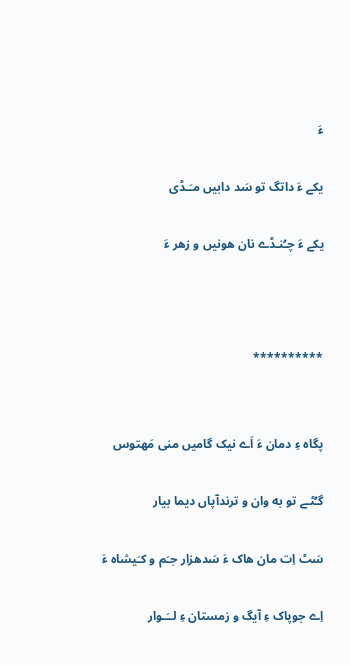ءَ

یکے ءَ داتگ تو سَد دابیں مـَـڈی

یکے ءَ چـُنـڈے نان هونیں و زهر ءَ



**********


پگاه ءِ دمان ءَ اَے نیک گامیں منی مَهتوس

گـُٹـے تو به وان و ترندآپاں دیما بیار

سَٹ اِت مان هاک ءَ سَدهزار جـَم و کـَیشاه ءَ

اِے جوپاک ءِ آیگ و زمستان ءِ لــَـوار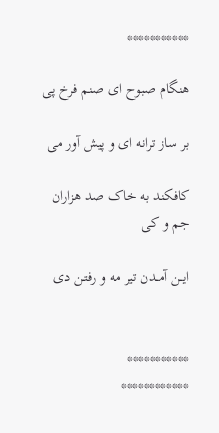***********

هنگام صبوح ای صنم فرخ پی

بر ساز ترانه ای و پیش آور می

کافکند به خاک صد هزاران جم و کی

ایــن آمــدن تیر مه و رفتـن دی


***********
************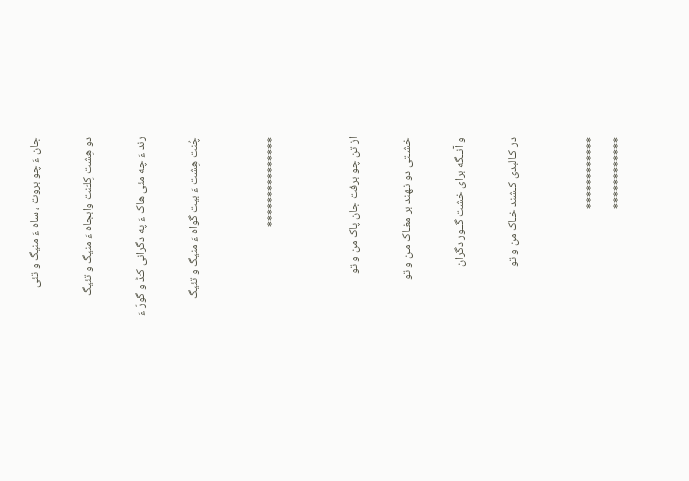جان ءَ چو بروت ، ساه ءَ منیگ و تئی

دو هِشت کِلـّنت وابجاه ءَ منیگ و تئیگ

رند ءَ چه مئی هاک ءَ په دگرانی کـَڈ و گورّ ءَ

چُنت هِشت ءَ بیت گواه ءَ منیگ و تئیگ


***************


از تن چو برفت جان پاک من و تو

خشـتی دو نـهند بر مغـاک مـن و تو

و آنــگه برای خشت گــور دگران

در کـالبدی کـشند خـاک من و تو


************
************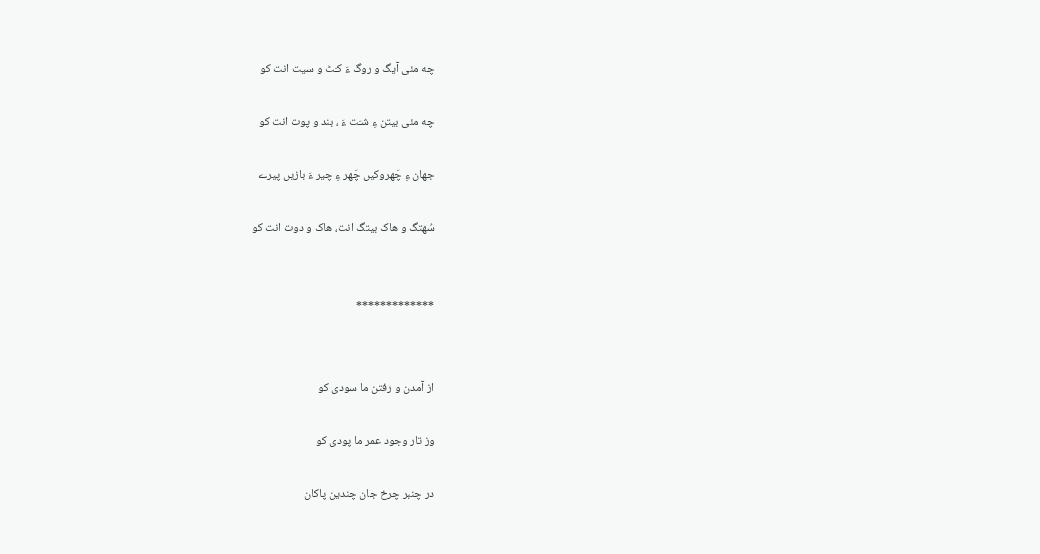چه مئی آیگ و روگ ءَ کـَٹ و سیت انت کو

چه مئی بیتن ءِ شـَت ءَ ، بند و پوت انت کو

جهان ءِ چَهروکیں چَهر ءِ چیر ءَ بازیں پیرے

سُهتگ و هاک بیتگ انت، هاک و دوت انت کو


*************


از آمدن و رفتن ما سودی کو

وز تار وجود عمر ما پودی کو

در چنبر چرخ جان چندین پاکان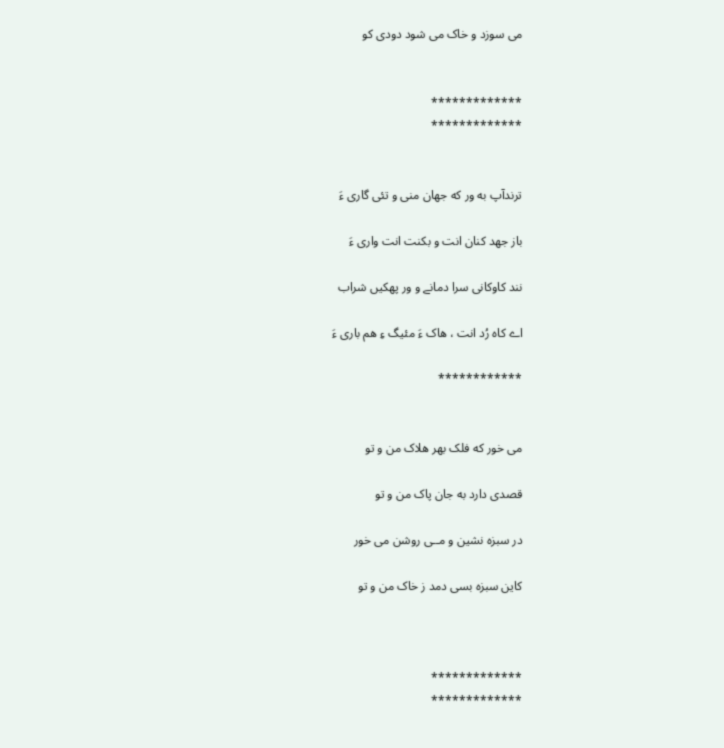می سوزد و خاک می شود دودی کو


*************
*************


ترندآپ به ور که جهان منی و تئی گاری ءَ

باز جهد کنان انت و بکنت انت واری ءَ

نند کاوکانی سرا دمانے و ور پهکیں شراب

اے کاه رُد انت ، هاک ءَ مئیگ ءِ هم باری ءَ

************


می خور که فلک بهر هلاک من و تو

قصدی دارد به جان پاک من و تو

در سبزه نشین و مــی روشن می خور

کاین سبزه بسی دمد ز خاک من و تو



*************
*************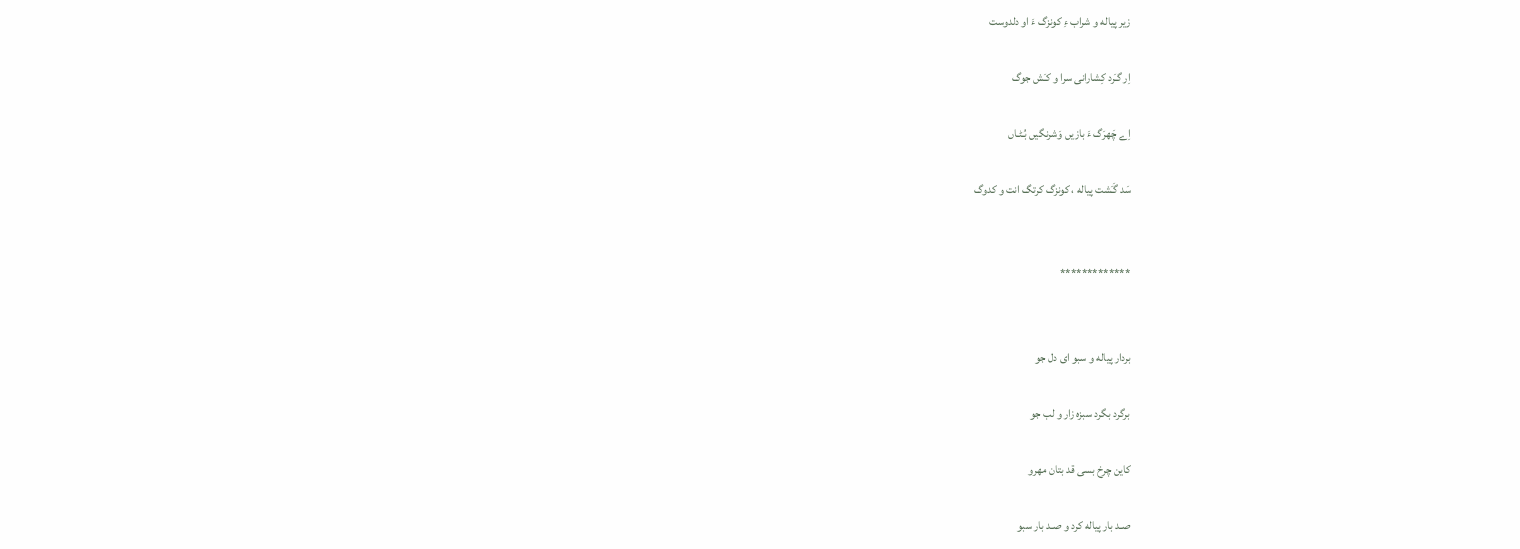زیر پیاله و شراب ءِ کونزگ ءَ او دلدوست

اِر گـَرد کِشارانی سرا و کـَش جوگ

اِے چَهرَگ ءَ بازیں وَشرنگیں بُـٹـاں

سَد گَـَشت پیاله ، کونزگ کرتگ انت و کدوگ


*************


بردار پیاله و سبو ای دل جو

برگرد بگرد سبزه زار و لب جو

کاین چرخ بسی قد بتان مهرو

صـد بار پیاله کرد و صـد بار سبو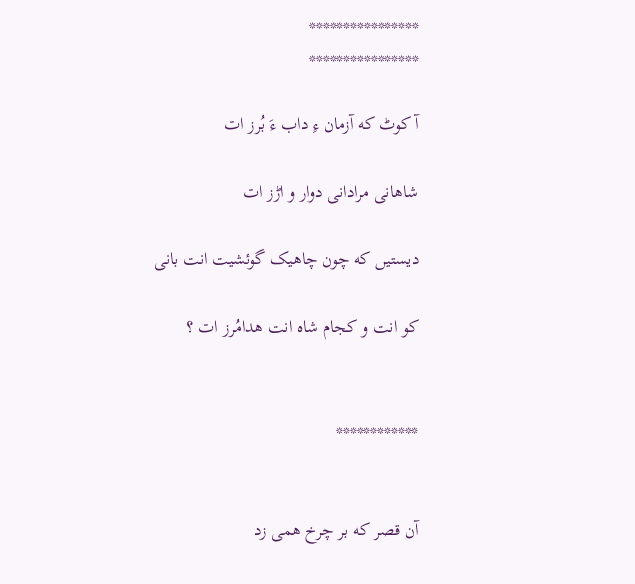****************
****************

آ کوٹ که آزمان ءِ داب ءَ بُرز ات

شاهانی مرادانی دوار و اڑز ات

دیستیں که چون چاهیک گوئشیت انت بانی

کو انت و کجام شاه انت هدامُرز ات ؟


************


آن قصر که بر چرخ همی زد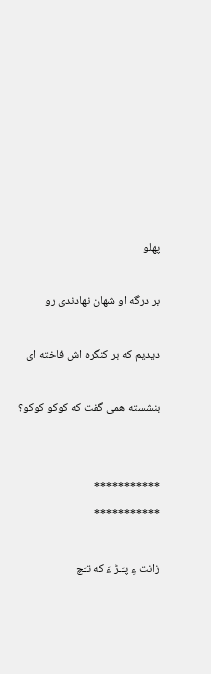پهلو

بر درگه او شهان نهادندی رو

دیدیم که بر کنگره اش فاخته ای

بنشسته همی گفت که کوکو کوکو؟


***********
***********

زانت ءِ پـَـڑ ءَ که تـَچ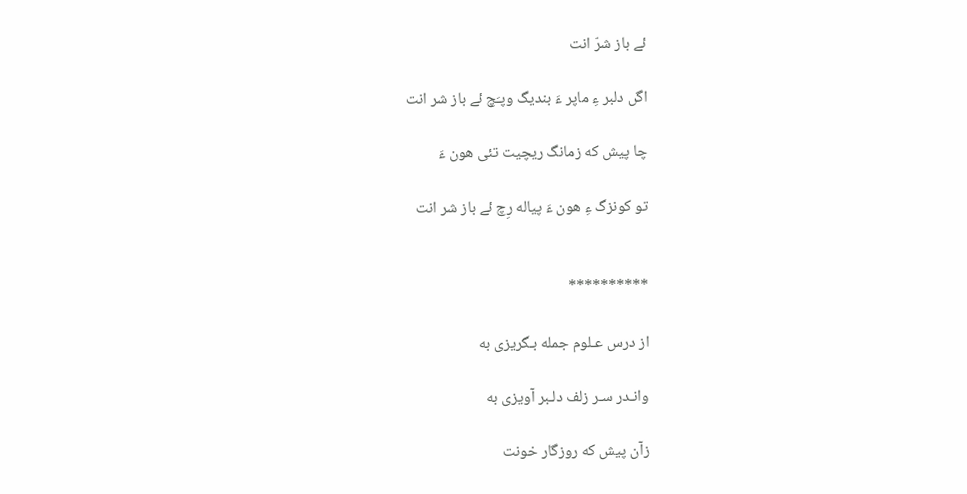ئے باز شرّ انت

اگں دلبر ءِ ماپر ءَ بندیگ وپـَچ ئے باز شر انت

چا پیش که زمانگ ریچیت تئی هون ءَ

تو کونزگ ءِ هون ءَ پیاله رِچ ئے باز شر انت


**********

از درس عـلوم جمله بـگریزی به

وانـدر سـر زلف دلـبر آویزی به

زآن پیش که روزگار خونت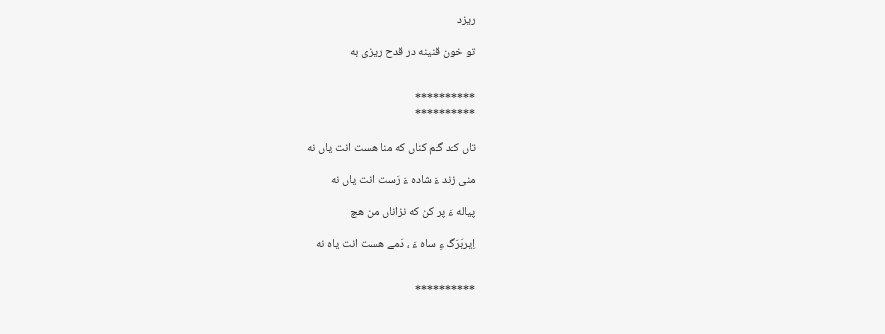ریزد

تو خون قنینه در قدح ریزی به


**********
**********

تاں کـَد گـَم کناں که منا هست انت یاں نه

منی زند ءَ شاده ءَ رَست انت یاں نه

پیاله ءَ پر کن که نزاناں من هچ

اِیربَرَگ ءِ ساه ءَ ، دَمے هست انت یاه نه


**********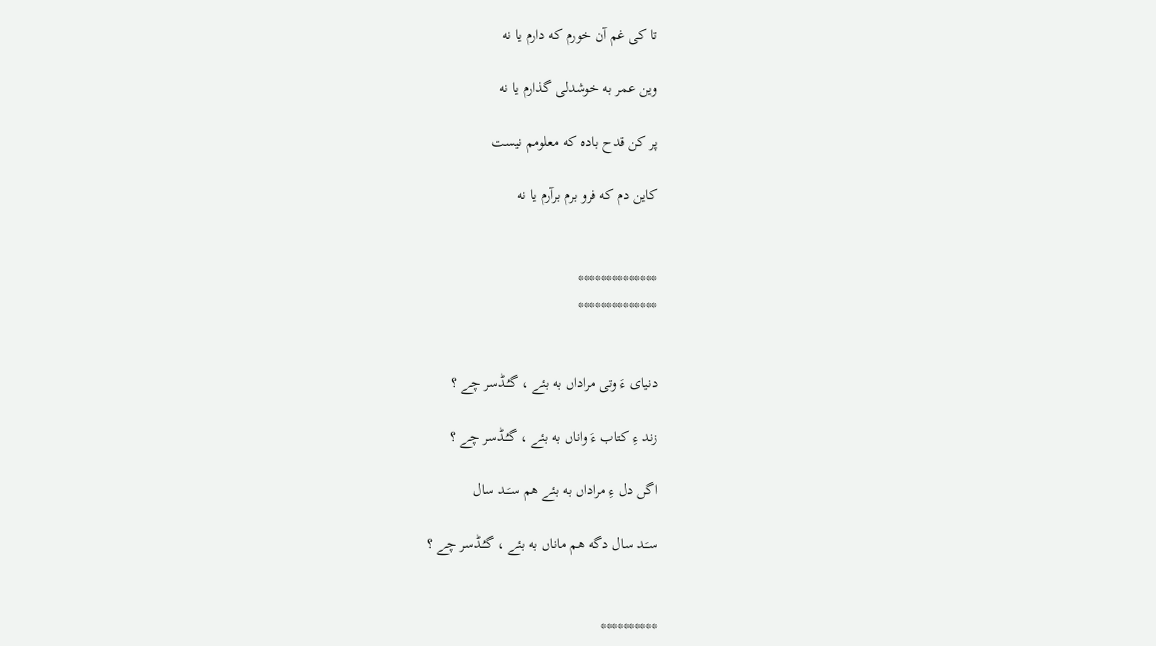تا کی غم آن خورم که دارم یا نه

وین عمر به خوشدلی گذارم یا نه

پر کن قدح باده که معلومم نیست

کاین دم که فرو برم برآرم یا نه


**************
**************


دنیای ءَ وتی مراداں به بئے ، گـُـڈسر چے ؟

زند ءِ کتاب ءَ واناں به بئے ، گـُـڈسر چے ؟

اگں دل ءِ مراداں به بئے هم سـَــد سال

سـَـد سال دگه هم ماناں به بئے ، گـُـڈسر چے ؟


**********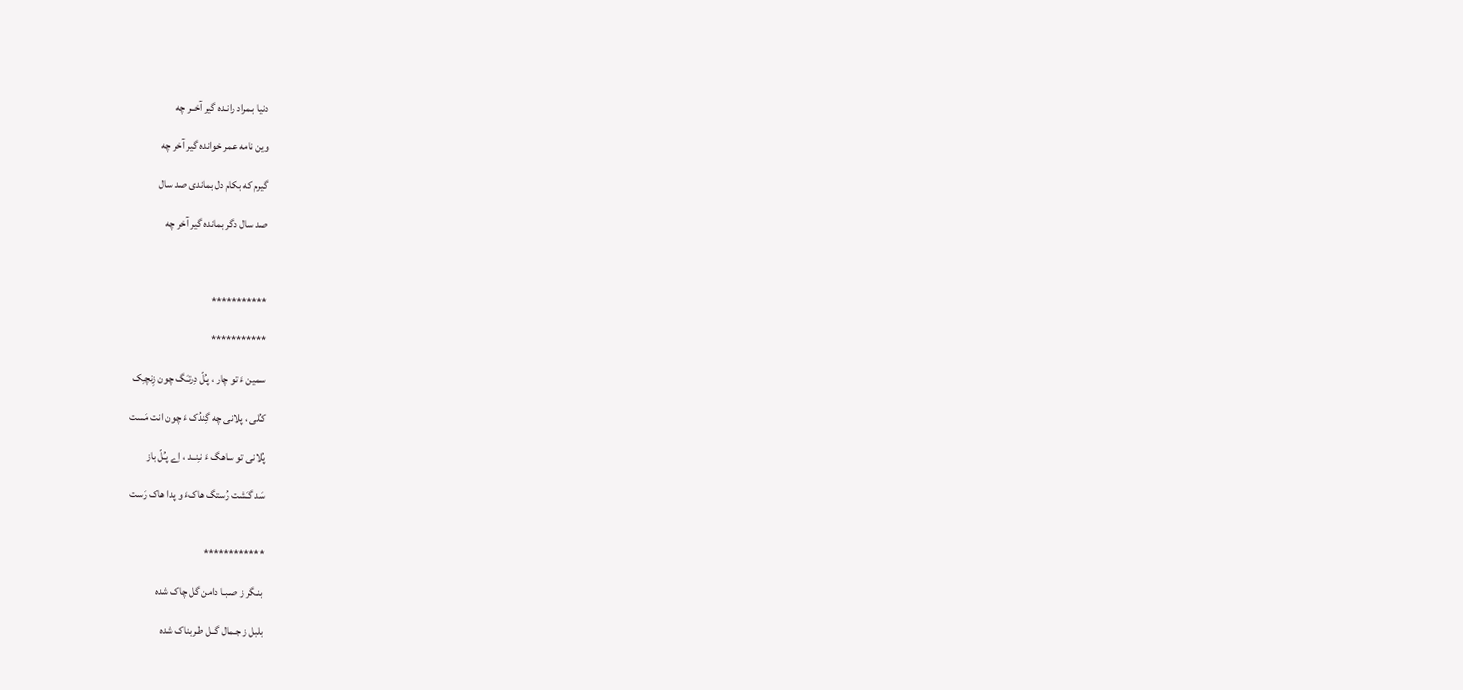دنیا بـمراد رانـده گیر آخــر چه

وین نامه عمر خوانده گیر آخر چه

گیرم که بکام دل بماندی صد سال

صد سال دگر بمانده گیر آخر چه



***********

***********

سمین ءَ تو چار ، پـُلّ دِرتـَگ چون زِنچـِک

کـُلی ، پلانی چه گِندُک ءَ چون انت مَست

پُلانی تو ساهگ ءَ نـِنــد ، اِے پـُلّ باز

سَد گـَشت رُستگ هاکءَ و پدا هاک رَست


************

بنـگر ز صـبـا دامن گل چاک شده

بلبل ز جـمال گــل طـربناک شده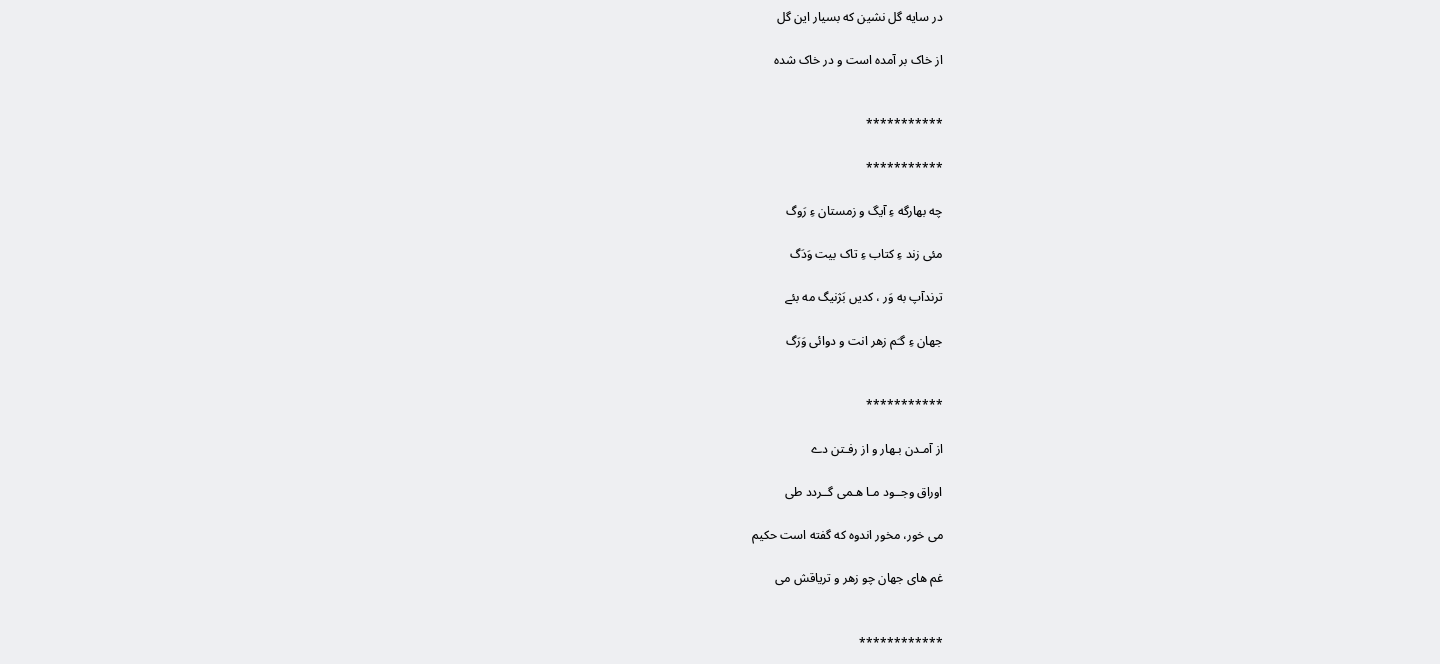در سایه گل نشین که بسیار این گل

از خاک بر آمده است و در خاک شده


***********

***********

چه بهارگه ءِ آیگ و زمستان ءِ رَوگ

مئی زند ءِ کتاب ءِ تاک بیت وَدَگ

ترندآپ به وَر ، کدیں بَژنیگ مه بئے

جهان ءِ گـَم زهر انت و دوائی وَرَگ


***********

از آمـدن بـهار و از رفـتن دے

اوراق وجــود مـا هـمی گــردد طی

می خور، مخور اندوه که گفته است حکیم

غم های جهان چو زهر و تریاقش می


************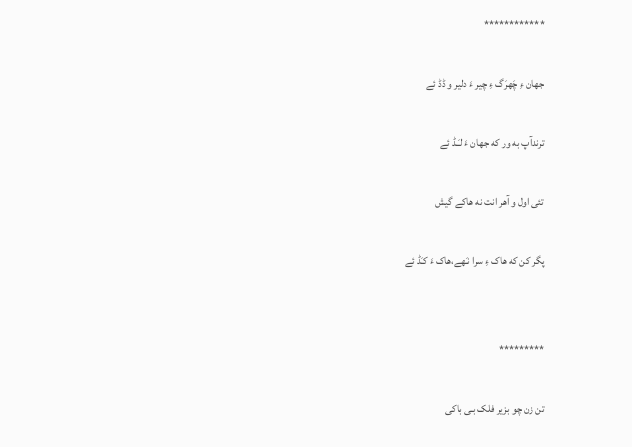************

جهان ءِ چَهرَگ ءِ چیر ءَ دلیر و ڈڈ ئے

ترندآپ به ور که جهان ءَ لـَـڈ ئے

تئی اول و آهر انت نه هاکے گیش

پگر کن که هاک ءِ سرا نـَهے،هاک ءَ کـَڈ ئے


*********

تن زن چو بزیر فلک بـی باکی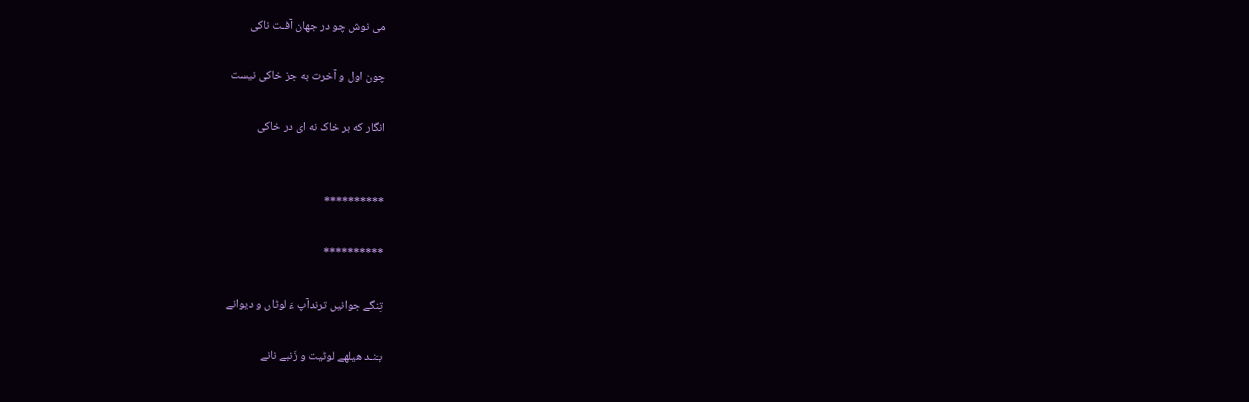می نوش چو در جهان آفـت ناکی

چون اول و آخرت به جز خاکی نیست

انگار که بر خاک نه ای در خاکی


**********

**********

تِنگے جوانیں ترندآپ ءَ لوٹاں و دیوانے

بـَنـد هیلهے لوٹیت و زَنبے نانے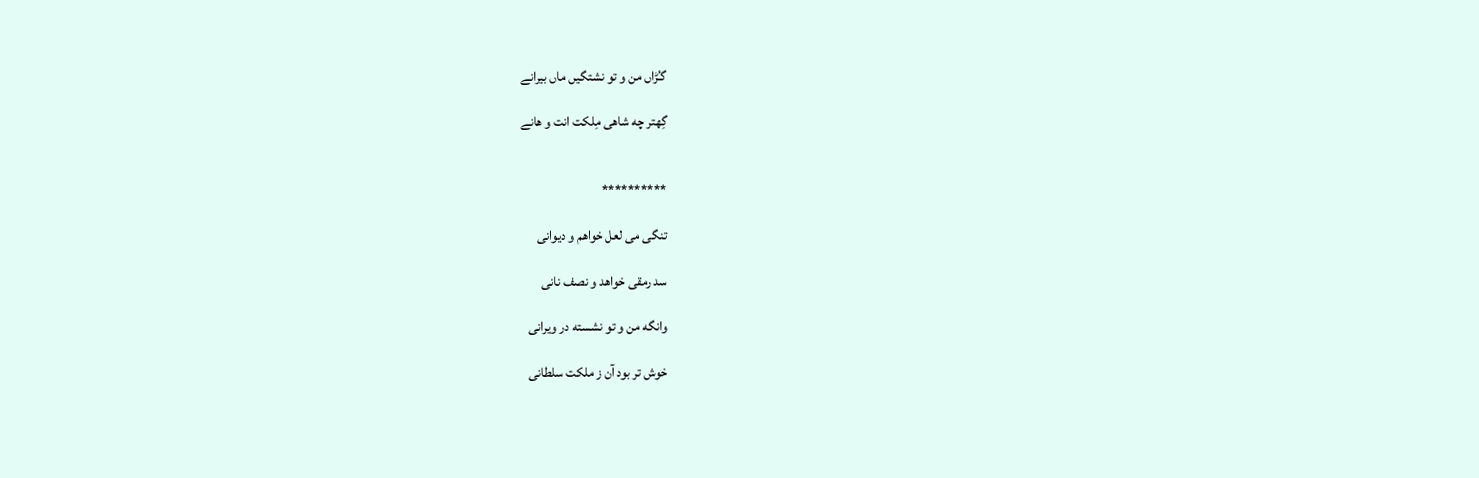گـُڑاں من و تو نشتگیں ماں بیرانے

گِهتر چه شاهی مِلکت انت و هانے


**********

تنگی می لعل خواهم و دیوانی

سد رمقی خواهد و نصف نانی

وانگه من و تو نشسته در ویرانی

خوش تر بود آن ز ملکت سلطانی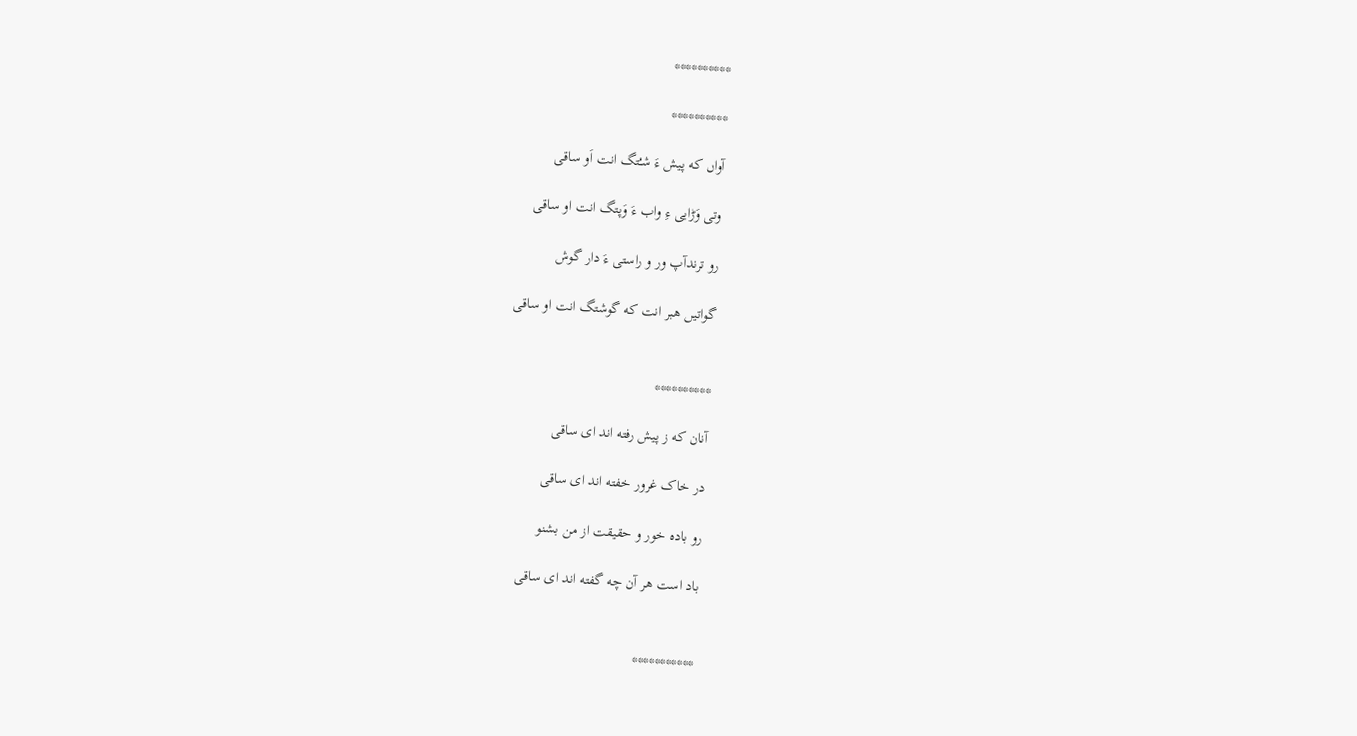**********

**********

آواں که پیش ءَ شـُتگ انت اَو ساقی

وتی وَڑایی ءِ واب ءَ وَپتگ انت او ساقی

رو ترندآپ ور و راستی ءَ دار گوش

گواتیں هبر انت که گوشتگ انت او ساقی


**********

آنان که ز پیش رفته اند ای ساقی

در خاک غرور خفته اند ای ساقی

رو باده خور و حقیقت از من بشنو

باد است هر آن چه گفته اند ای ساقی


***********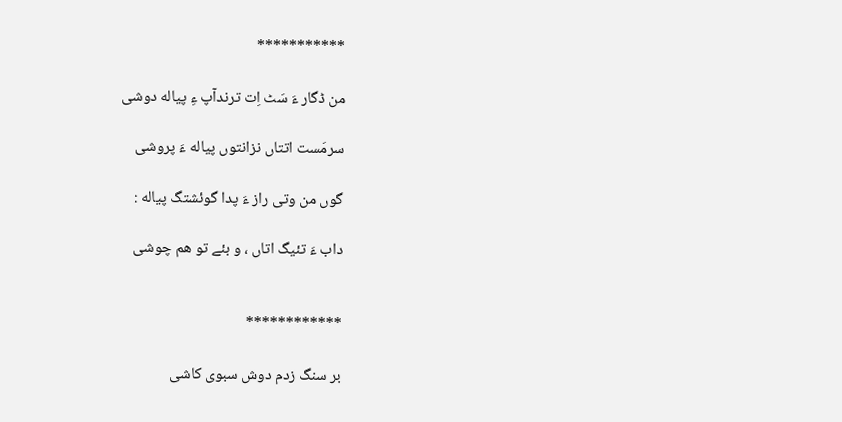***********

من ڈگار ءَ سَٹ اِت ترندآپ ءِ پیاله دوشی

سرمَست اتتاں نزانتوں پیاله ءَ پروشی

گوں من وتی راز ءَ پدا گوئشتگ پیاله :

داب ءَ تئیگ اتاں ، و بئے تو هم چوشی


************

بر سنگ زدم دوش سبوی کاشی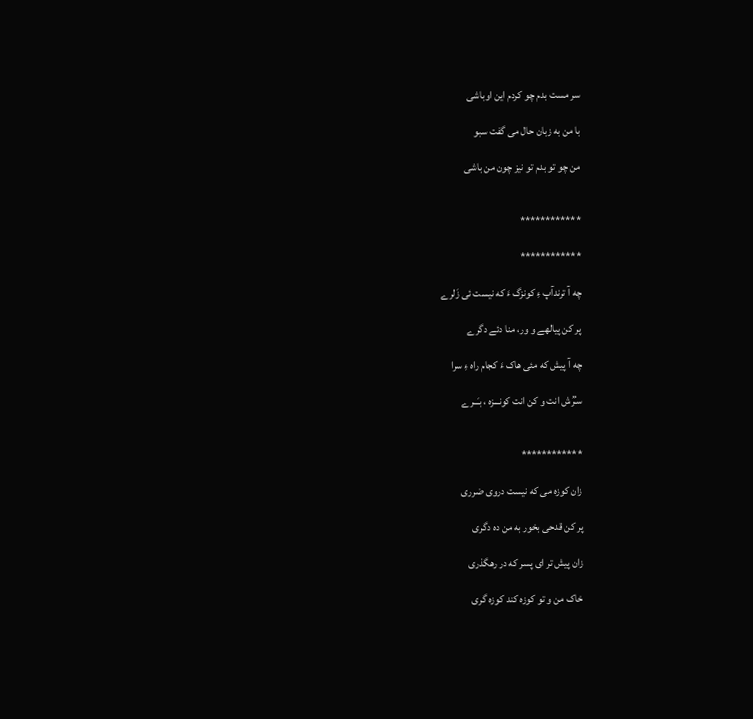سر مست بدم چو کردم این اوباشی

با من به زبان حال می گفت سبو

من چو تو بدم تو نیز چون من باشی


************

************

چه آ ترندآپ ءِ کونزگ ءَ که نیست ئی زَلرے

پر کن پیالهے و ور، منا دئے دگرے

چه آ پیش که مئی هاک ءَ کجام راه ءِ سرا

سـُرُش انت و کن انت کونـــزه ، بـَــرے


************

زان کوزه می که نیست دروی ضرری

پر کن قدحی بخور به من ده دگری

زان پیش تر ای پسر که در رهگذری

خاک من و تو کوزه کند کوزه گری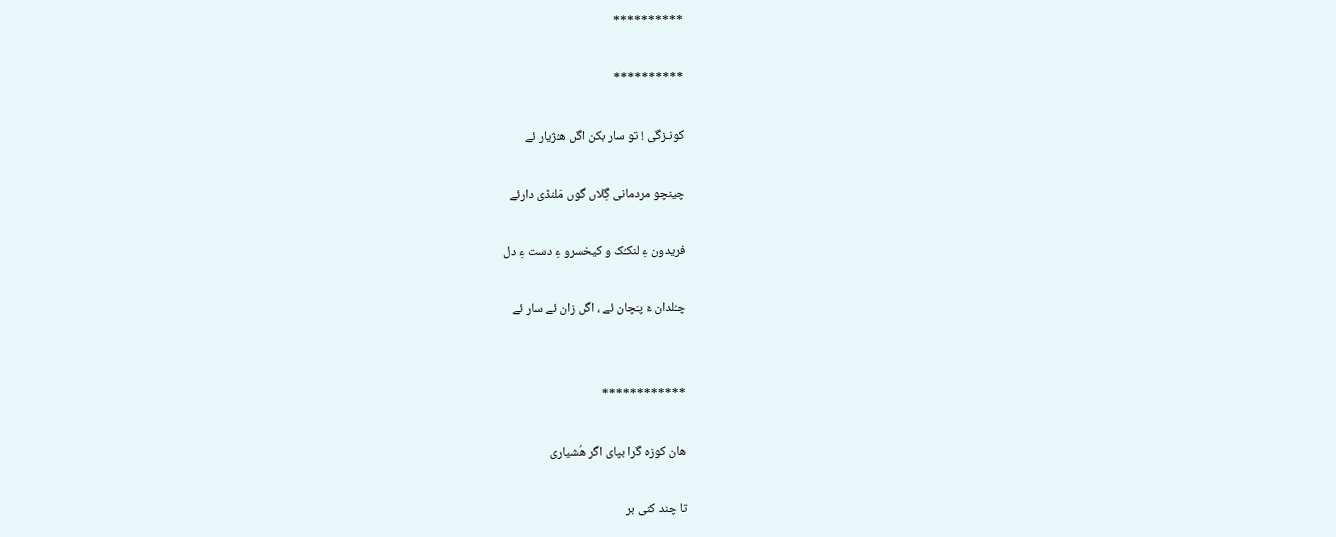**********

**********

کونـزگی ! تو سار بکن اگں هـُژیار ئے

چینچو مردمانی گِلاں گوں مَلنڈی دارئے

فریدون ءِ لنکـُک و کیخسرو ءِ دست ءِ دل

چـُلدان ءَ پـَچان ئے ، اگں زان ئے سار ئے


************

هان کوزه گرا بپای اگر هُشیاری

تا چند کنی بر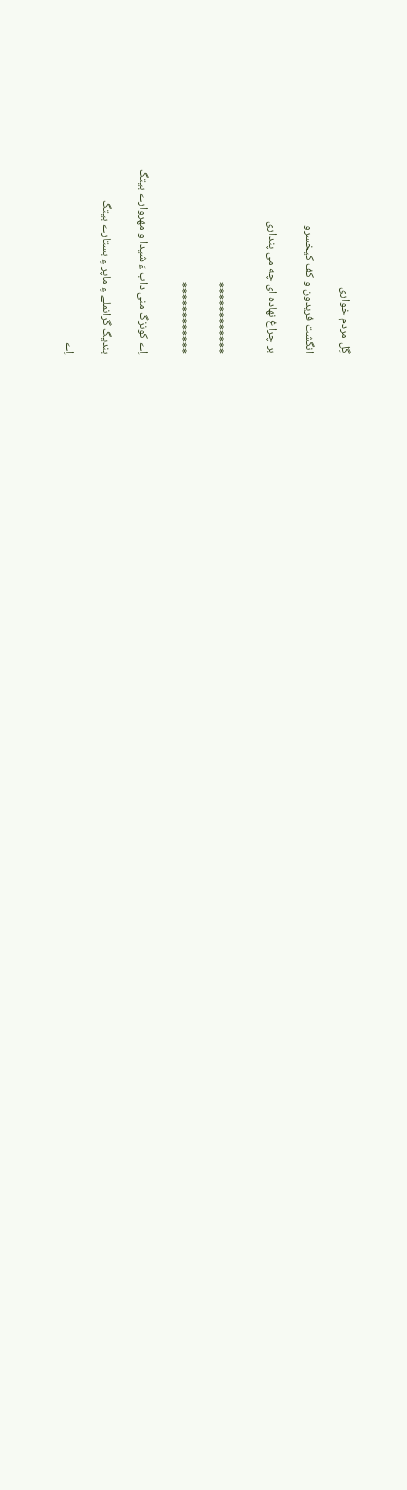گِل مردم خواری

انگشت فریدون و کف کیخسرو

بر چراغ نهاده ای چه می پنداری


************

************

اِے کونزگ منی داب ءَ شیدا و مهروارے بیتگ

بندیگ گرانملے ءِ ماپر ءِ بستارے بیتگ

اِے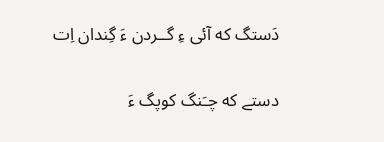دَستگ که آئی ءِ گــردن ءَ گِندان اِت

دستے که چـَنگ کوپگ ءَ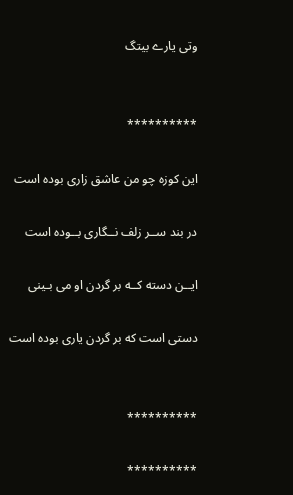وتی یارے بیتگ


**********

این کوزه چو من عاشق زاری بوده است

در بند ســر زلف نــگاری بــوده است

ایــن دسته کــه بر گردن او می بـینی

دستی است که بر گردن یاری بوده است


**********

**********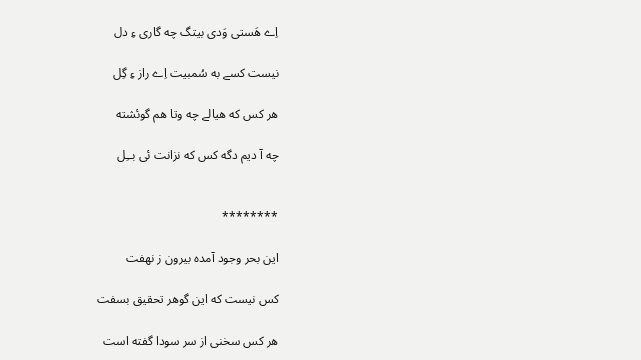اِے هَستی وَدی بیتگ چه گاری ءِ دل

نیست کسے به سُمبیت اِے راز ءِ گِل

هر کس که هیالے چه وتا هم گوئشته

چه آ دیم دگه کس که نزانت ئی بــِل


********

این بحر وجود آمده بیرون ز نهفت

کس نیست که این گوهر تحقیق بسفت

هر کس سخنی از سر سودا گفته است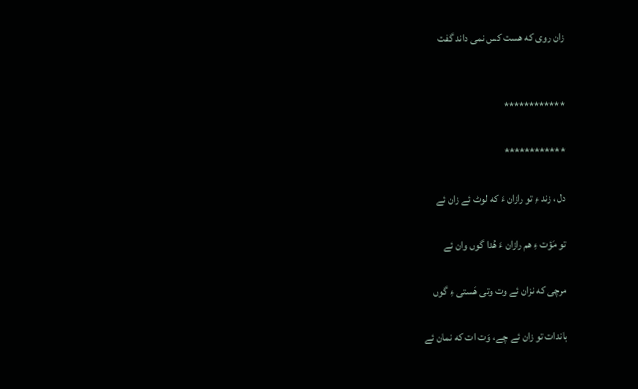زان روی که هست کس نمی داند گفت


************

************

دل ، زند ءِ تو رازان ءَ که لوٹ ئے زان ئے

تو مَؤت ءِ هم رازان ءَ هُدا گوں وان ئے

مرچی که نزان ئے وت وتی هَستی ءِ گوں

باندات تو زان ئے چے، وَت ات که نمان ئے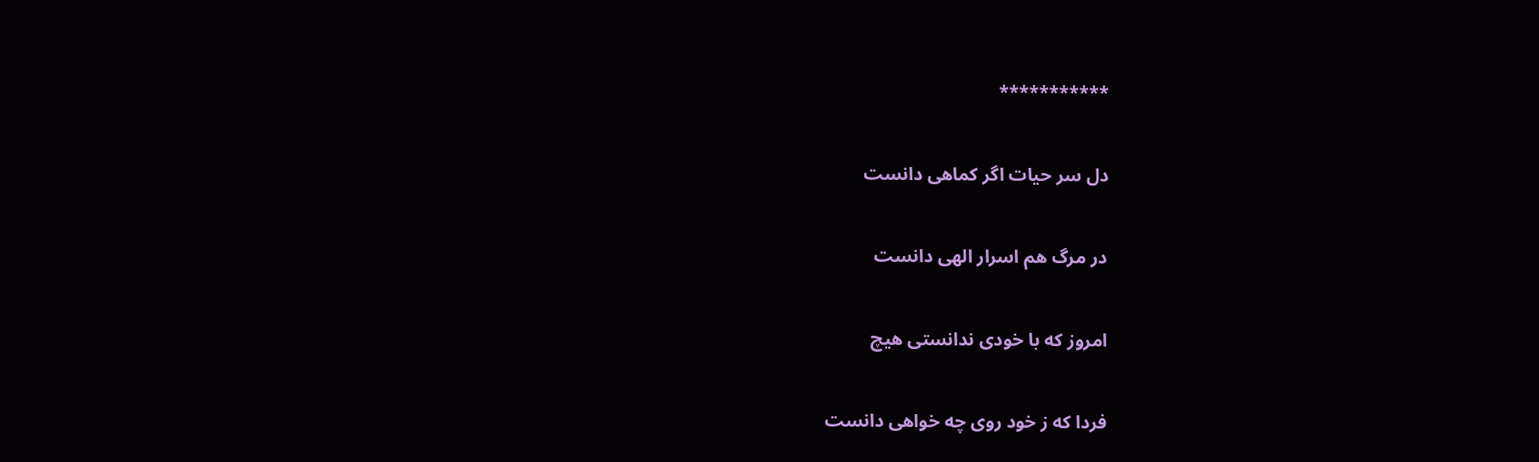***********

دل سر حیات اگر کماهی دانست

در مرگ هم اسرار الهی دانست

امروز که با خودی ندانستی هیچ

فردا که ز خود روی چه خواهی دانست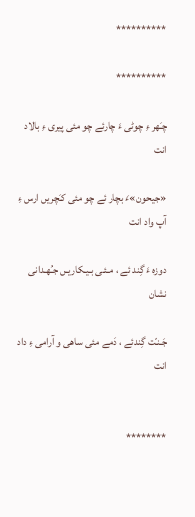**********

**********

چـَهر ءِ چوٹی ءَ چارئے چو مئی پیری ءِ بالاد انت

«جیحون»ءَ بچار ئے چو مئی کـَچریں ارس ءِ آپ واد انت

دوزه ءَ گِند ئے ، مـئـی بـیـکاریـں جـُهـدانی نشان

جَـنـّت گِندئے ، دَمے مئی ساهی و آرامی ءِ داد انت


********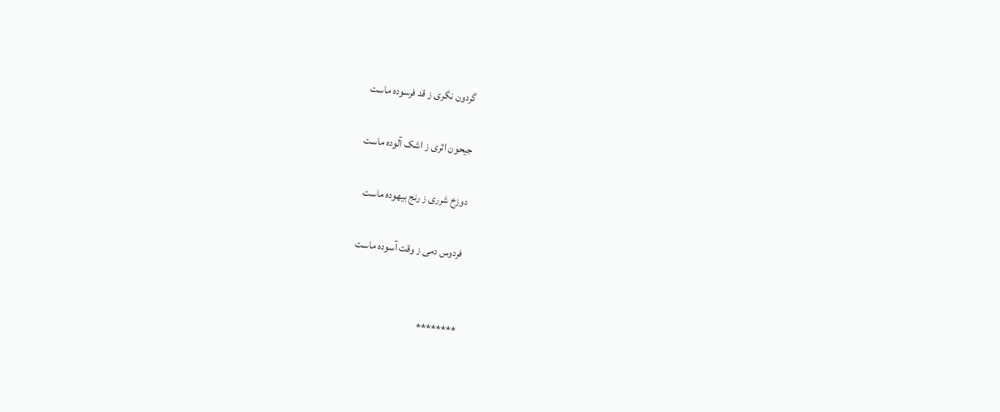گردون نگری ز قد فرسوده ماست

جیحون اثری ز اشک آلوده ماست

دوزخ شرری ز رنج بیهوده ماست

فردوس دمی ز وقت آسوده ماست


********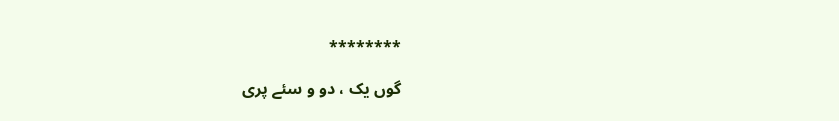********

گوں یک ، دو و سئے پری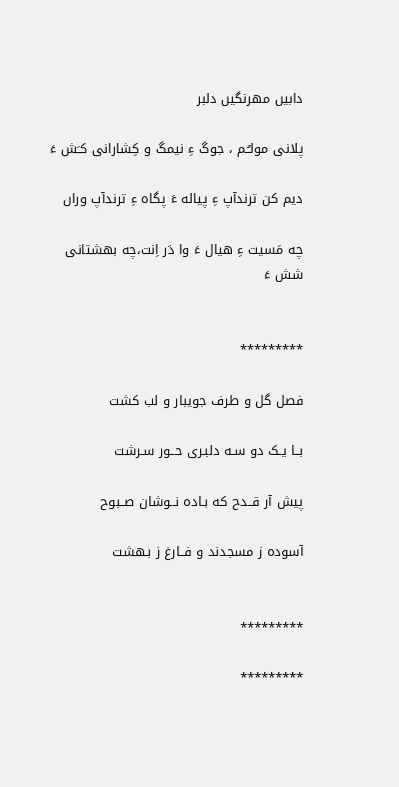دابیں مهرنگیں دلبر

پلانی مولـُـم ، جوگ ءِ نیمگ و کِشارانی کـَش ءَ

دیم کن ترندآپ ءِ پیاله ءَ پگاه ءِ ترندآپ وراں

چه مَسیت ءِ هیال ءَ وا دَر اِنت،چه بهشتانی شش ءَ


*********

فصل گل و طرف جویبار و لب کشت

بــا یـک دو سـه دلبـری حــور سـرشت

پیش آر قــدح که بـاده نــوشان صــبوح

آسوده ز مسجدند و فــارغ ز بـهشت


*********

*********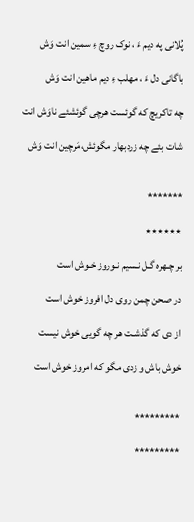پُلانی په دیم ءَ ، نوک روچ ءِ سمین انت وَش

باگانی دل ءَ ، مهلب ءِ دیم ماهین انت وَش

چه تاکریچ که گوئست هرچی گوئشئے ناوَش انت

شات بئے چه زردبهار مگوئش،مَرچین انت وَش


*******

٭٭٭٭٭٭

بر چـهره گـل نـسیم نـوروز خـوش است

در صحن چمن روی دل افروز خوش است

از دی که گذشـت هر چه گویی خوش نیست

خوش باش و زدی مگو که امروز خوش است


*********

*********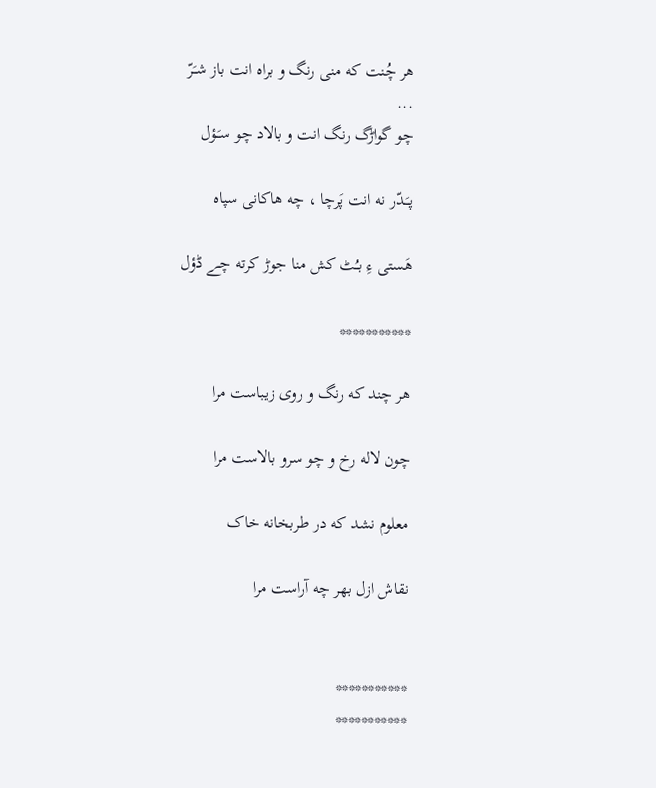هر چُنت که منی رنگ و براه انت باز شـَرّ
...
چو گواڑگ رنگ انت و بالاد چو سـَـؤل

پـَـدّر نه انت پَرچا ، چه هاکانی سپاه

هَستی ءِ بـُٹ کش منا جوڑ کرته چـے ڈؤل

***********

هر چند که رنگ و روی زیباست مرا

چون لاله رخ و چو سرو بالاست مرا

معلوم نشد که در طربخانه خاک

نقاش ازل بهر چه آراست مرا


***********
***********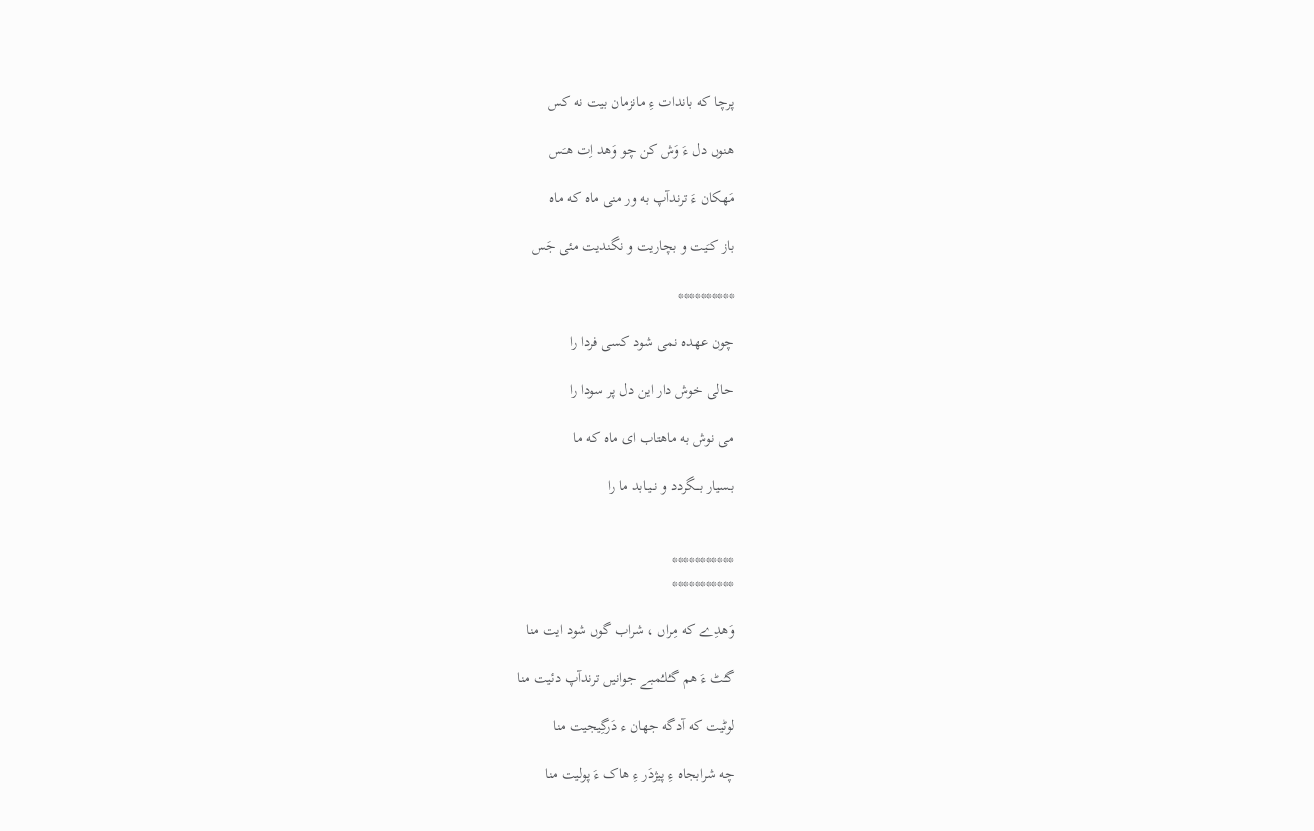پرچا که باندات ءِ مانزمان بیت نه کس

هنوں دل ءَ وَش کن چو وَهد اِت هـَس

مَهکان ءَ ترندآپ به ور منی ماه که ماه

باز کـَیت و بچاریت و نگندیت مئی جَس

**********

چون عهده نمی شود کسی فردا را

حـالی خوش دار این دل پر سودا را

می نوش به ماهتاب ای ماه که ما

بـسیار بـــگردد و نــیـابد ما را


***********
***********

وَهدِے که مِراں ، شراب گوں شود ایت منا

گـُٹ ءَ هم گـُلـُمبے جوانیں ترندآپ دئیت منا

لوٹیت که آدگه جهان ء دَرگِیجیت منا

چه شرابجاه ءِ پیژدَر ءِ هاک ءَ پولیت منا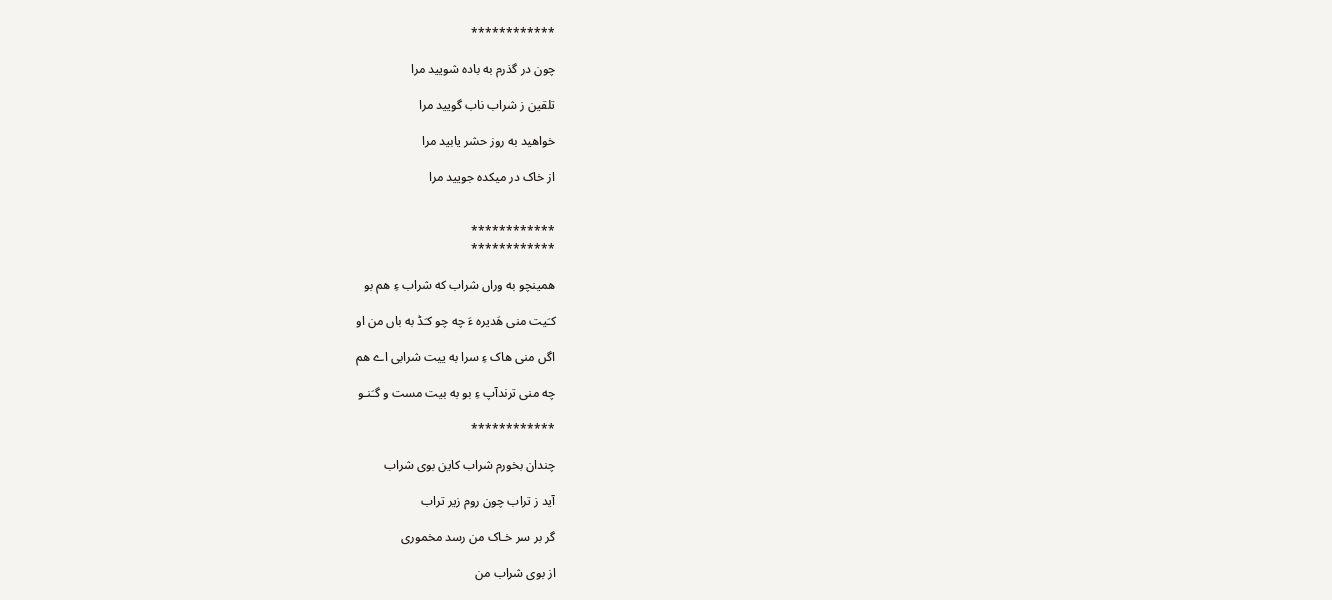************

چون در گذرم به باده شویید مرا

تلقین ز شراب ناب گویید مرا

خواهید به روز حشر یابید مرا

از خاک در میکده جویید مرا


************
************

همینچو به وراں شراب که شراب ءِ هم بو

کـَیت منی هَدیره ءَ چه چو کـَڈ به باں من او

اگں منی هاک ءِ سرا به ییت شرابی اے هم

چه منی ترندآپ ءِ بو به بیت مست و گـَنـو

************

چندان بخورم شراب کاین بوی شراب

آید ز تراب چون روم زیر تراب

گر بر سر خـاک من رسد مخموری

از بوی شراب من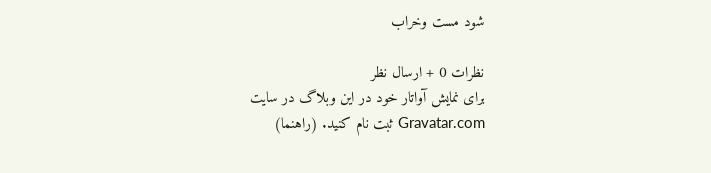شود مست وخراب

نظرات 0 + ارسال نظر
برای نمایش آواتار خود در این وبلاگ در سایت Gravatar.com ثبت نام کنید. (راهنما)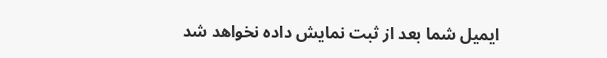ایمیل شما بعد از ثبت نمایش داده نخواهد شد